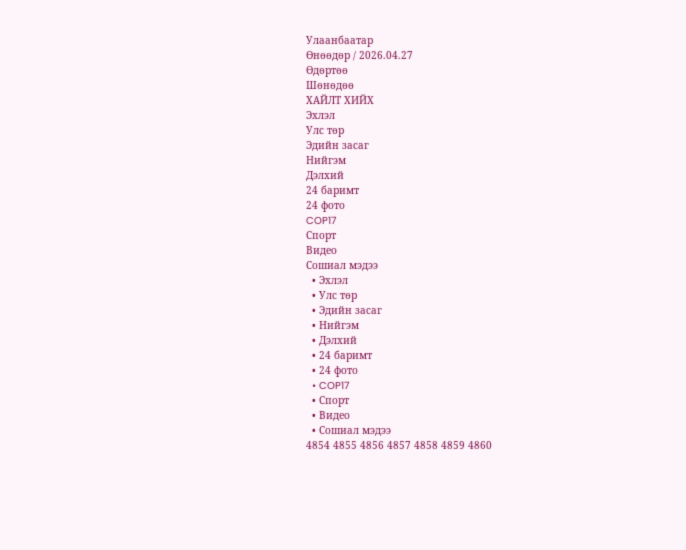Улаанбаатар
Өнөөдөр / 2026.04.27
Өдөртөө
Шөнөдөө
ХАЙЛТ ХИЙХ
Эхлэл
Улс төр
Эдийн засаг
Нийгэм
Дэлхий
24 баримт
24 фото
COP17
Спорт
Видео
Сошиал мэдээ
  • Эхлэл
  • Улс төр
  • Эдийн засаг
  • Нийгэм
  • Дэлхий
  • 24 баримт
  • 24 фото
  • COP17
  • Спорт
  • Видео
  • Сошиал мэдээ
4854 4855 4856 4857 4858 4859 4860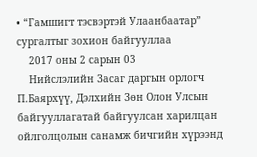• “Гамшигт тэсвэртэй Улаанбаатар” сургалтыг зохион байгууллаа
    2017 оны 2 сарын 03
    Нийслэлийн Засаг даргын орлогч П.Баярхүү, Дэлхийн Зөн Олон Улсын байгууллагатай байгуулсан харилцан ойлголцолын санамж бичгийн хүрээнд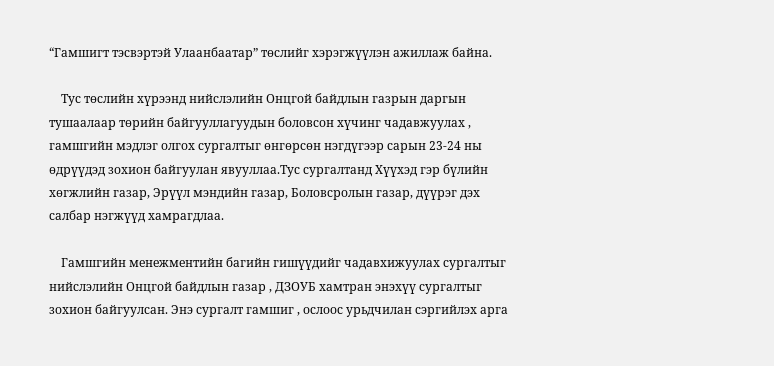“Гамшигт тэсвэртэй Улаанбаатар” төслийг хэрэгжүүлэн ажиллаж байна.

    Тус төслийн хүрээнд нийслэлийн Онцгой байдлын газрын даргын тушаалаар төрийн байгууллагуудын боловсон хүчинг чадавжуулах , гамшгийн мэдлэг олгох сургалтыг өнгөрсөн нэгдүгээр сарын 23-24 ны өдрүүдэд зохион байгуулан явууллаа.Тус сургалтанд Хүүхэд гэр бүлийн хөгжлийн газар, Эрүүл мэндийн газар, Боловсролын газар, дүүрэг дэх салбар нэгжүүд хамрагдлаа.

    Гамшгийн менежментийн багийн гишүүдийг чадавхижуулах сургалтыг нийслэлийн Онцгой байдлын газар , ДЗОУБ хамтран энэхүү сургалтыг зохион байгуулсан. Энэ сургалт гамшиг , ослоос урьдчилан сэргийлэх арга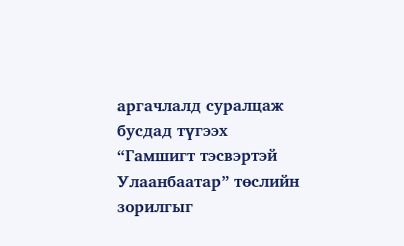аргачлалд суралцаж бусдад түгээх “Гамшигт тэсвэртэй Улаанбаатар” төслийн зорилгыг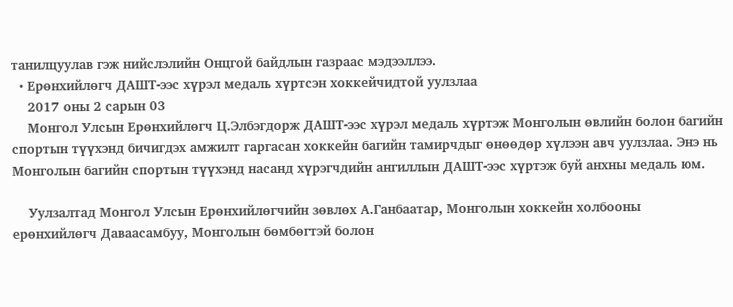танилцуулав гэж нийслэлийн Онцгой байдлын газраас мэдээллээ.
  • Ерөнхийлөгч ДАШТ-ээс хүрэл медаль хүртсэн хоккейчидтой уулзлаа
    2017 оны 2 сарын 03
    Монгол Улсын Ерөнхийлөгч Ц.Элбэгдорж ДАШТ-ээс хүрэл медаль хүртэж Монголын өвлийн болон багийн спортын түүхэнд бичигдэх амжилт гаргасан хоккейн багийн тамирчдыг өнөөдөр хүлээн авч уулзлаа. Энэ нь Монголын багийн спортын түүхэнд насанд хүрэгчдийн ангиллын ДАШТ-ээс хүртэж буй анхны медаль юм.

    Уулзалтад Монгол Улсын Ерөнхийлөгчийн зөвлөх А.Ганбаатар, Монголын хоккейн холбооны ерөнхийлөгч Даваасамбуу, Монголын бөмбөгтэй болон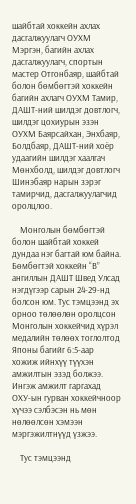шайбтай хоккейн ахлах дасгалжуулагч ОУХМ Мэргэн, багийн ахлах дасгалжуулагч, спортын мастер Отгонбаяр, шайбтай болон бөмбөгтэй хоккейн багийн ахлагч ОУХМ Тамир, ДАШТ-ний шилдэг довтлогч, шилдэг цохиурын эзэн ОУХМ Баярсайхан, Энхбаяр, Болдбаяр, ДАШТ-ний хоёр удаагийн шилдэг хаалгач Мөнхболд, шилдэг довтлогч Шинэбаяр нарын зэрэг тамирчид, дасгалжуулагчид оролцлоо.

    Монголын бөмбөгтэй болон шайбтай хоккей дундаа нэг багтай юм байна. Бөмбөгтэй хоккейн “В” ангиллын ДАШТ Швед Улсад нэгдүгээр сарын 24-29-нд болсон юм. Тус тэмцээнд эх орноо төлөөлөн оролцсон Монголын хоккейчид хүрэл медалийн төлөөх тоглолтод Японы багийг 6:5-аар хожиж ийнхүү түүхэн амжилтын эзэд болжээ. Ингэж амжилт гаргахад ОХУ-ын гурван хоккейчноор хүчээ сэлбэсэн нь мөн нөлөөлсөн хэмээн мэргэжилтнүүд үзжээ.

    Тус тэмцээнд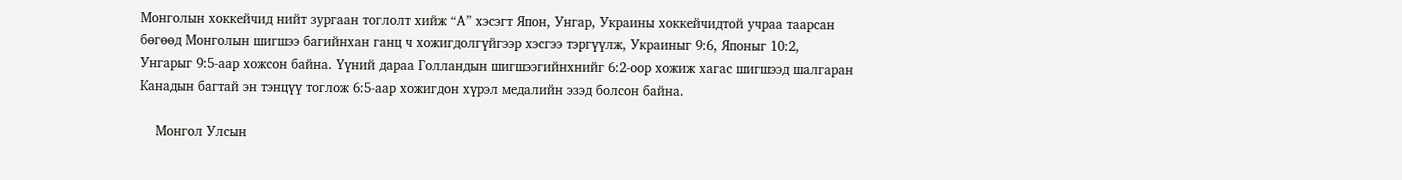Монголын хоккейчид нийт зургаан тоглолт хийж “А” хэсэгт Япон, Унгар, Украины хоккейчидтой учраа таарсан бөгөөд Монголын шигшээ багийнхан ганц ч хожигдолгүйгээр хэсгээ тэргүүлж, Украиныг 9:6, Японыг 10:2, Унгарыг 9:5-аар хожсон байна. Үүний дараа Голландын шигшээгийнхнийг 6:2-оор хожиж хагас шигшээд шалгаран Канадын багтай эн тэнцүү тоглож 6:5-аар хожигдон хүрэл медалийн эзэд болсон байна.

    Монгол Улсын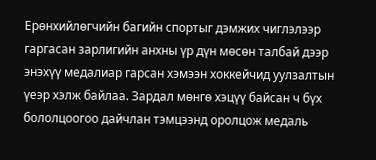Ерөнхийлөгчийн багийн спортыг дэмжих чиглэлээр гаргасан зарлигийн анхны үр дүн мөсөн талбай дээр энэхүү медалиар гарсан хэмээн хоккейчид уулзалтын үеэр хэлж байлаа. Зардал мөнгө хэцүү байсан ч бүх бололцоогоо дайчлан тэмцээнд оролцож медаль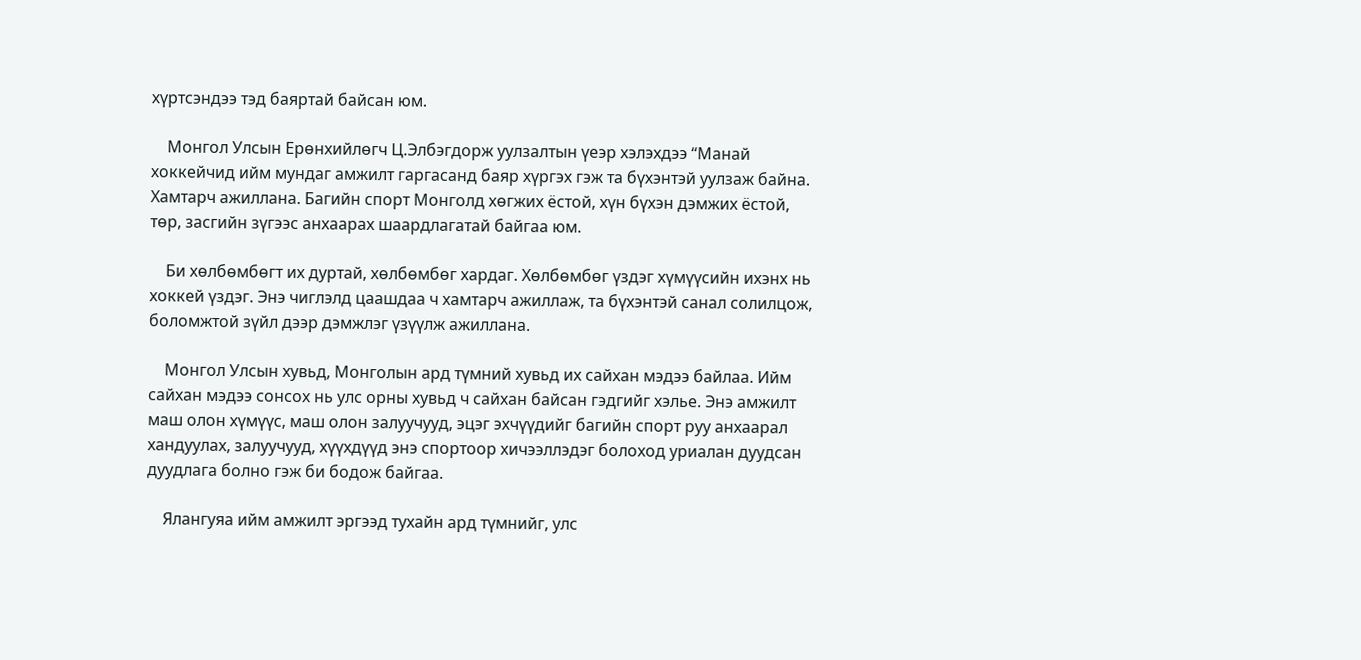хүртсэндээ тэд баяртай байсан юм.

    Монгол Улсын Ерөнхийлөгч Ц.Элбэгдорж уулзалтын үеэр хэлэхдээ “Манай хоккейчид ийм мундаг амжилт гаргасанд баяр хүргэх гэж та бүхэнтэй уулзаж байна. Хамтарч ажиллана. Багийн спорт Монголд хөгжих ёстой, хүн бүхэн дэмжих ёстой, төр, засгийн зүгээс анхаарах шаардлагатай байгаа юм.

    Би хөлбөмбөгт их дуртай, хөлбөмбөг хардаг. Хөлбөмбөг үздэг хүмүүсийн ихэнх нь хоккей үздэг. Энэ чиглэлд цаашдаа ч хамтарч ажиллаж, та бүхэнтэй санал солилцож, боломжтой зүйл дээр дэмжлэг үзүүлж ажиллана.

    Монгол Улсын хувьд, Монголын ард түмний хувьд их сайхан мэдээ байлаа. Ийм сайхан мэдээ сонсох нь улс орны хувьд ч сайхан байсан гэдгийг хэлье. Энэ амжилт маш олон хүмүүс, маш олон залуучууд, эцэг эхчүүдийг багийн спорт руу анхаарал хандуулах, залуучууд, хүүхдүүд энэ спортоор хичээллэдэг болоход уриалан дуудсан дуудлага болно гэж би бодож байгаа.

    Ялангуяа ийм амжилт эргээд тухайн ард түмнийг, улс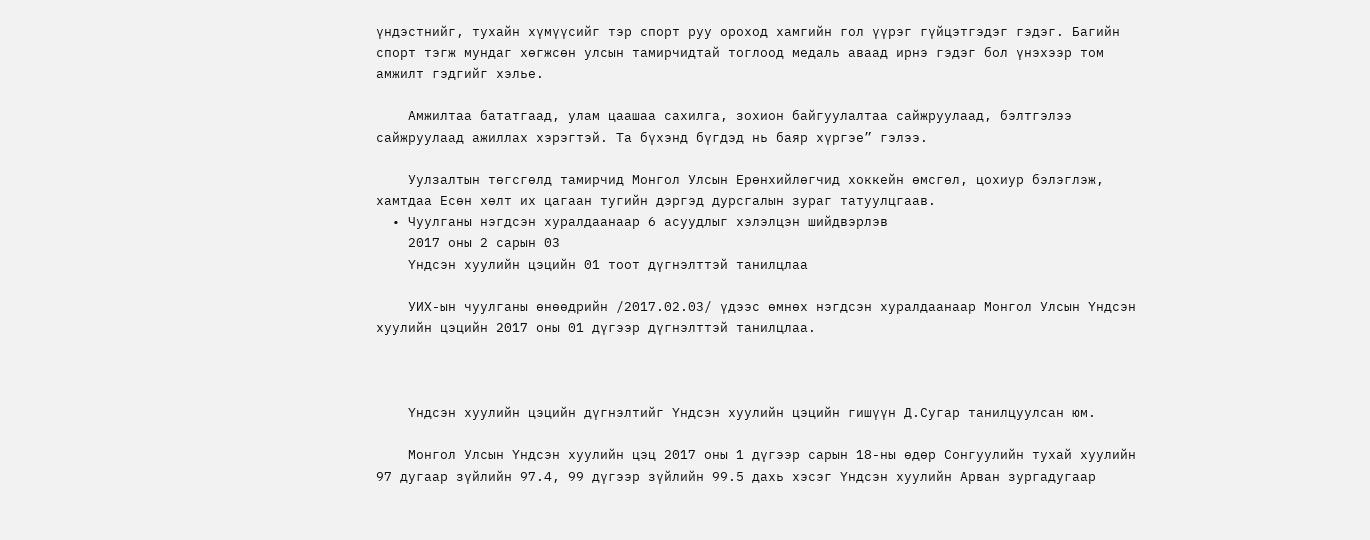үндэстнийг, тухайн хүмүүсийг тэр спорт руу ороход хамгийн гол үүрэг гүйцэтгэдэг гэдэг. Багийн спорт тэгж мундаг хөгжсөн улсын тамирчидтай тоглоод медаль аваад ирнэ гэдэг бол үнэхээр том амжилт гэдгийг хэлье.

    Амжилтаа бататгаад, улам цаашаа сахилга, зохион байгуулалтаа сайжруулаад, бэлтгэлээ сайжруулаад ажиллах хэрэгтэй. Та бүхэнд бүгдэд нь баяр хүргэе” гэлээ.

    Уулзалтын төгсгөлд тамирчид Монгол Улсын Ерөнхийлөгчид хоккейн өмсгөл, цохиур бэлэглэж, хамтдаа Есөн хөлт их цагаан тугийн дэргэд дурсгалын зураг татуулцгаав.
  • Чуулганы нэгдсэн хуралдаанаар 6 асуудлыг хэлэлцэн шийдвэрлэв
    2017 оны 2 сарын 03
    Үндсэн хуулийн цэцийн 01 тоот дүгнэлттэй танилцлаа

    УИХ-ын чуулганы өнөөдрийн /2017.02.03/ үдээс өмнөх нэгдсэн хуралдаанаар Монгол Улсын Үндсэн хуулийн цэцийн 2017 оны 01 дүгээр дүгнэлттэй танилцлаа.



    Үндсэн хуулийн цэцийн дүгнэлтийг Үндсэн хуулийн цэцийн гишүүн Д.Сугар танилцуулсан юм.

    Монгол Улсын Үндсэн хуулийн цэц 2017 оны 1 дүгээр сарын 18-ны өдөр Сонгуулийн тухай хуулийн 97 дугаар зүйлийн 97.4, 99 дүгээр зүйлийн 99.5 дахь хэсэг Үндсэн хуулийн Арван зургадугаар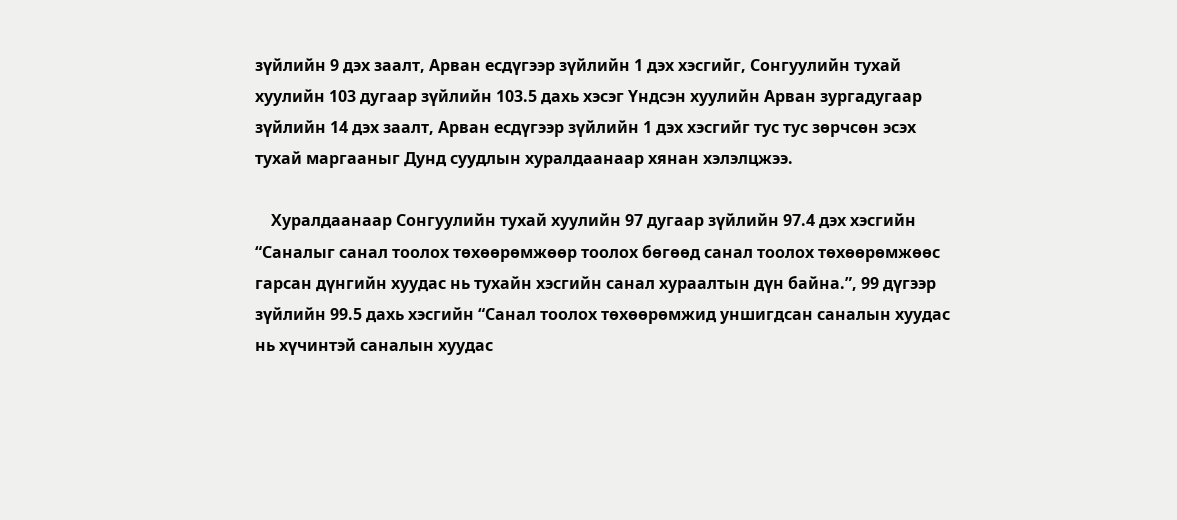зүйлийн 9 дэх заалт, Арван есдүгээр зүйлийн 1 дэх хэсгийг, Сонгуулийн тухай хуулийн 103 дугаар зүйлийн 103.5 дахь хэсэг Үндсэн хуулийн Арван зургадугаар зүйлийн 14 дэх заалт, Арван есдүгээр зүйлийн 1 дэх хэсгийг тус тус зөрчсөн эсэх тухай маргааныг Дунд суудлын хуралдаанаар хянан хэлэлцжээ.

    Хуралдаанаар Сонгуулийн тухай хуулийн 97 дугаар зүйлийн 97.4 дэх хэсгийн “Саналыг санал тоолох төхөөрөмжөөр тоолох бөгөөд санал тоолох төхөөрөмжөөс гарсан дүнгийн хуудас нь тухайн хэсгийн санал хураалтын дүн байна.”, 99 дүгээр зүйлийн 99.5 дахь хэсгийн “Санал тоолох төхөөрөмжид уншигдсан саналын хуудас нь хүчинтэй саналын хуудас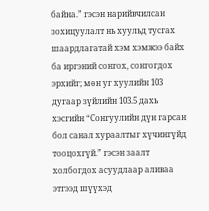байна.” гэсэн нарийвчилсан зохицуулалт нь хуульд тусгах шаардлагатай хэм хэмжээ байх ба иргэний сонгох, сонгогдох эрхийг; мөн уг хуулийн 103 дугаар зүйлийн 103.5 дахь хэсгийн “Сонгуулийн дүн гарсан бол санал хураалтыг хүчингүйд тооцохгүй.” гэсэн заалт холбогдох асуудлаар аливаа этгээд шүүхэд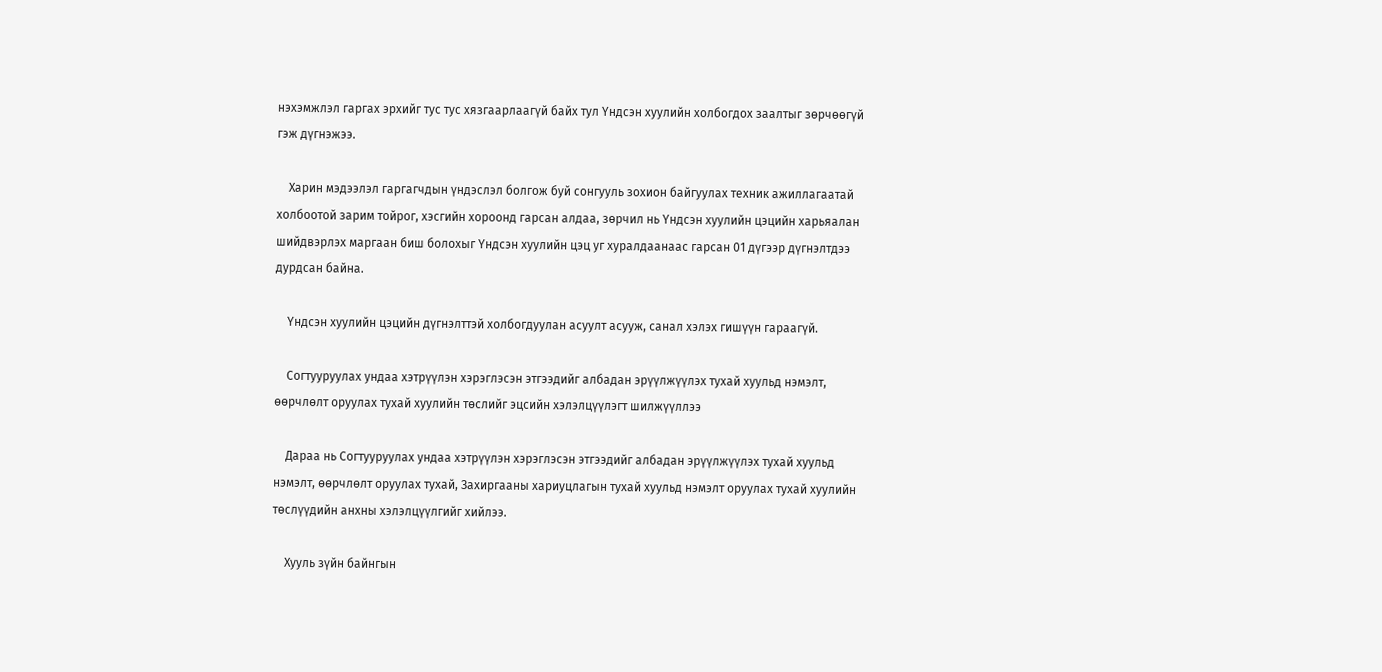нэхэмжлэл гаргах эрхийг тус тус хязгаарлаагүй байх тул Үндсэн хуулийн холбогдох заалтыг зөрчөөгүй гэж дүгнэжээ.

    Харин мэдээлэл гаргагчдын үндэслэл болгож буй сонгууль зохион байгуулах техник ажиллагаатай холбоотой зарим тойрог, хэсгийн хороонд гарсан алдаа, зөрчил нь Үндсэн хуулийн цэцийн харьяалан шийдвэрлэх маргаан биш болохыг Үндсэн хуулийн цэц уг хуралдаанаас гарсан 01 дүгээр дүгнэлтдээ дурдсан байна.

    Үндсэн хуулийн цэцийн дүгнэлттэй холбогдуулан асуулт асууж, санал хэлэх гишүүн гараагүй.

    Согтууруулах ундаа хэтрүүлэн хэрэглэсэн этгээдийг албадан эрүүлжүүлэх тухай хуульд нэмэлт, өөрчлөлт оруулах тухай хуулийн төслийг эцсийн хэлэлцүүлэгт шилжүүллээ

    Дараа нь Согтууруулах ундаа хэтрүүлэн хэрэглэсэн этгээдийг албадан эрүүлжүүлэх тухай хуульд нэмэлт, өөрчлөлт оруулах тухай, Захиргааны хариуцлагын тухай хуульд нэмэлт оруулах тухай хуулийн төслүүдийн анхны хэлэлцүүлгийг хийлээ.

    Хууль зүйн байнгын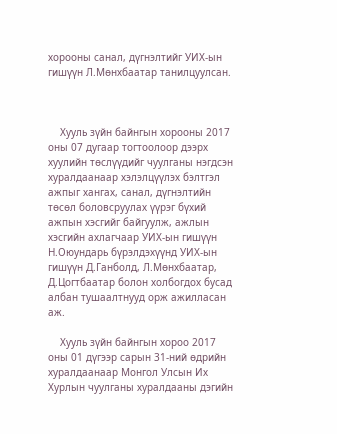хорооны санал, дүгнэлтийг УИХ-ын гишүүн Л.Мөнхбаатар танилцуулсан.



    Хууль зүйн байнгын хорооны 2017 оны 07 дугаар тогтоолоор дээрх хуулийн төслүүдийг чуулганы нэгдсэн хуралдаанаар хэлэлцүүлэх бэлтгэл ажпыг хангах, санал, дүгнэлтийн төсөл боловсруулах үүрэг бүхий ажпын хэсгийг байгуулж, ажлын хэсгийн ахлагчаар УИХ-ын гишүүн Н.Оюундарь бүрэлдэхүүнд УИХ-ын гишүүн Д.Ганболд, Л.Мөнхбаатар, Д.Цогтбаатар болон холбогдох бусад албан тушаалтнууд орж ажилласан аж.

    Хууль зүйн байнгын хороо 2017 оны 01 дүгээр сарын 31-ний өдрийн хуралдаанаар Монгол Улсын Их Хурлын чуулганы хуралдааны дэгийн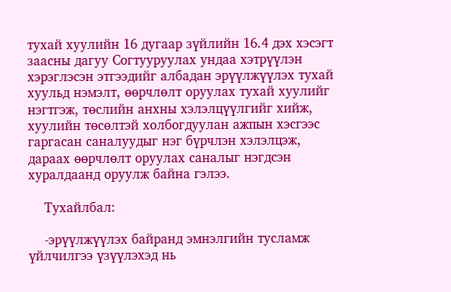тухай хуулийн 16 дугаар зүйлийн 16.4 дэх хэсэгт заасны дагуу Согтууруулах ундаа хэтрүүлэн хэрэглэсэн этгээдийг албадан эрүүлжүүлэх тухай хуульд нэмэлт, өөрчлөлт оруулах тухай хуулийг нэгтгэж, төслийн анхны хэлэлцүүлгийг хийж, хуулийн төсөлтэй холбогдуулан ажпын хэсгээс гаргасан саналуудыг нэг бүрчлэн хэлэлцэж, дараах өөрчлөлт оруулах саналыг нэгдсэн хуралдаанд оруулж байна гэлээ.

    Тухайлбал:

    -эрүүлжүүлэх байранд эмнэлгийн тусламж үйлчилгээ үзүүлэхэд нь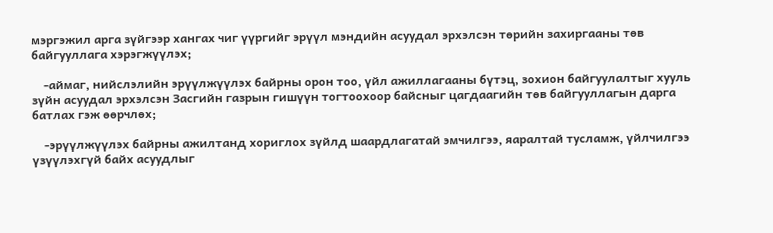мэргэжил арга зүйгээр хангах чиг үүргийг эрүүл мэндийн асуудал эрхэлсэн төрийн захиргааны төв байгууллага хэрэгжүүлэх;

    -аймаг, нийслэлийн эрүүлжүүлэх байрны орон тоо, үйл ажиллагааны бүтэц, зохион байгуулалтыг хууль зүйн асуудал эрхэлсэн Засгийн газрын гишүүн тогтоохоор байсныг цагдаагийн төв байгууллагын дарга батлах гэж өөрчлөх;

    -эрүүлжүүлэх байрны ажилтанд хориглох зүйлд шаардлагатай эмчилгээ, яаралтай тусламж, үйлчилгээ үзүүлэхгүй байх асуудлыг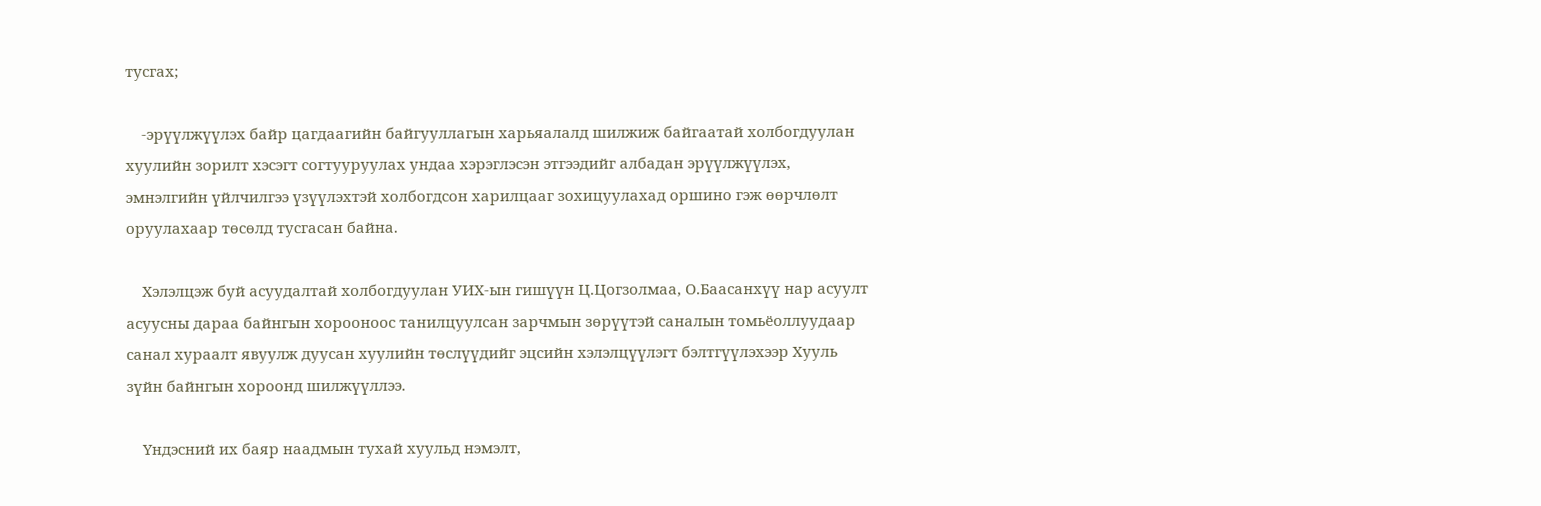тусгах;

    -эрүүлжүүлэх байр цагдаагийн байгууллагын харьяалалд шилжиж байгаатай холбогдуулан хуулийн зорилт хэсэгт согтууруулах ундаа хэрэглэсэн этгээдийг албадан эрүүлжүүлэх, эмнэлгийн үйлчилгээ үзүүлэхтэй холбогдсон харилцааг зохицуулахад оршино гэж өөрчлөлт оруулахаар төсөлд тусгасан байна.

    Хэлэлцэж буй асуудалтай холбогдуулан УИХ-ын гишүүн Ц.Цогзолмаа, О.Баасанхүү нар асуулт асуусны дараа байнгын хорооноос танилцуулсан зарчмын зөрүүтэй саналын томьёоллуудаар санал хураалт явуулж дуусан хуулийн төслүүдийг эцсийн хэлэлцүүлэгт бэлтгүүлэхээр Хууль зүйн байнгын хороонд шилжүүллээ.

    Үндэсний их баяр наадмын тухай хуульд нэмэлт,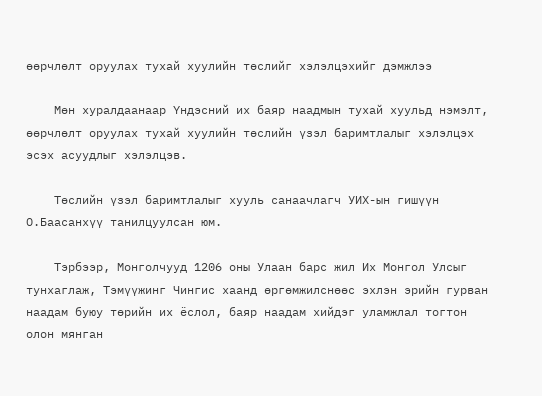өөрчлөлт оруулах тухай хуулийн төслийг хэлэлцэхийг дэмжлээ

    Мөн хуралдаанаар Үндэсний их баяр наадмын тухай хуульд нэмэлт, өөрчлөлт оруулах тухай хуулийн төcлийн үзэл баримтлалыг хэлэлцэх эсэх асуудлыг хэлэлцэв.

    Төслийн үзэл баримтлалыг хууль санаачлагч УИХ-ын гишүүн О.Баасанхүү танилцуулсан юм.

    Тэрбээр, Монголчууд 1206 оны Улаан барс жил Их Монгол Улсыг тунхаглаж, Тэмүүжинг Чингис хаанд өргөмжилснөөс эхлэн эрийн гурван наадам буюу төрийн их ёслол, баяр наадам хийдэг уламжлал тогтон олон мянган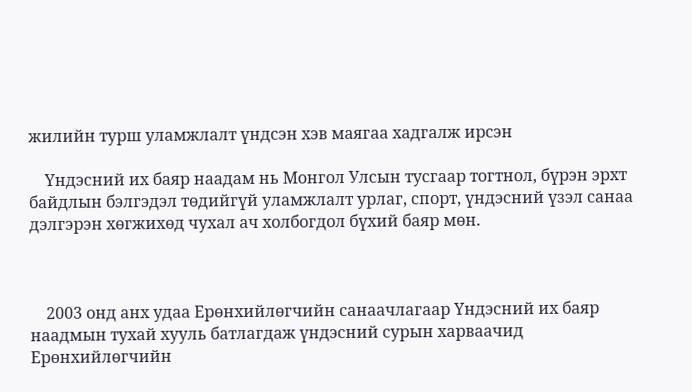жилийн турш уламжлалт үндсэн хэв маягаа хадгалж ирсэн

    Үндэсний их баяр наадам нь Монгол Улсын тусгаар тогтнол, бүрэн эрхт байдлын бэлгэдэл төдийгүй уламжлалт урлаг, спорт, үндэсний үзэл санаа дэлгэрэн хөгжихөд чухал ач холбогдол бүхий баяр мөн.



    2003 онд анх удаа Ерөнхийлөгчийн санаачлагаар Үндэсний их баяр наадмын тухай хууль батлагдаж үндэсний сурын харваачид Ерөнхийлөгчийн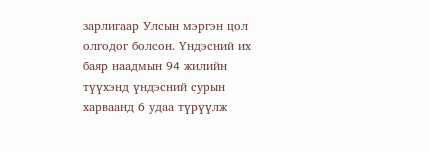зарлигаар Улсын мэргэн цол олгодог болсон. Үндэсний их баяр наадмын 94 жилийн түүхэнд үндэсний сурын харваанд 6 удаа түрүүлж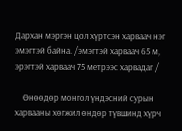Дархан мэргэн цол хүртсэн харваач нэг эмэгтэй байна. /эмэгтэй харваач 65 м, эрэгтэй харваач 75 метрээс харвадаг /

    Өнөөдөр монгол үндэсний сурын харвааны хөгжил өндөр түвшинд хүрч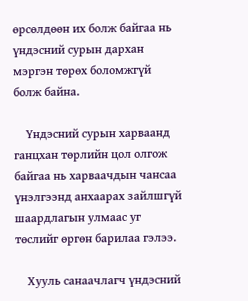өрсөлдөөн их болж байгаа нь үндэсний сурын дархан мэргэн төрөх боломжгүй болж байна.

    Үндэсний сурын харваанд ганцхан төрлийн цол олгож байгаа нь харваачдын чансаа үнэлгээнд анхаарах зайлшгүй шаардлагын улмаас уг төслийг өргөн барилаа гэлээ.

    Хууль санаачлагч үндэсний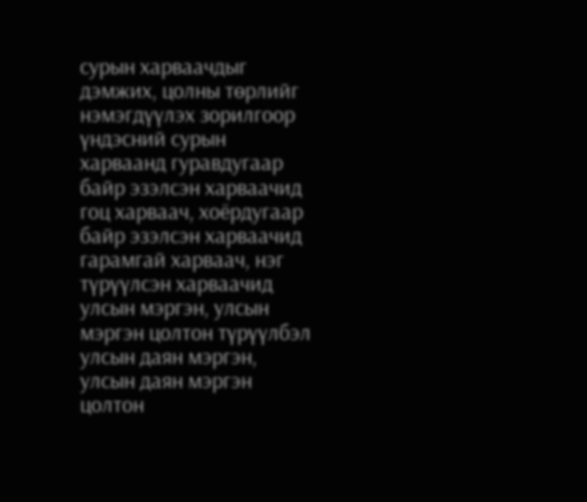сурын харваачдыг дэмжих, цолны төрлийг нэмэгдүүлэх зорилгоор үндэсний сурын харваанд гуравдугаар байр эзэлсэн харваачид гоц харваач, хоёрдугаар байр эзэлсэн харваачид гарамгай харваач, нэг түрүүлсэн харваачид улсын мэргэн, улсын мэргэн цолтон түрүүлбэл улсын даян мэргэн, улсын даян мэргэн цолтон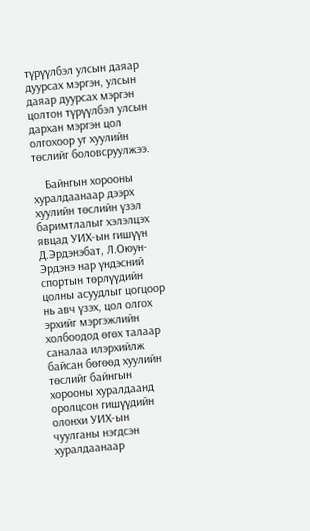түрүүлбэл улсын даяар дуурсах мэргэн, улсын даяар дуурсах мэргэн цолтон түрүүлбэл улсын дархан мэргэн цол олгохоор уг хуулийн төслийг боловсруулжээ.

    Байнгын хорооны хуралдаанаар дээрх хуулийн төслийн үзэл баримтлалыг хэлэлцэх явцад УИХ-ын гишүүн Д.Эрдэнэбат, Л.Оюун-Эрдэнэ нар үндэсний спортын төрлүүдийн цолны асуудлыг цогцоор нь авч үзэх, цол олгох эрхийг мэргэжлийн холбоодод өгөх талаар саналаа илэрхийлж байсан бөгөөд хуулийн төслийг байнгын хорооны хуралдаанд оролцсон гишүүдийн олонхи УИХ-ын чуулганы нэгдсэн хуралдаанаар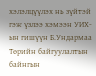хэлэлцүүлэх нь зүйтэй гэж үзлээ хэмээн УИХ-ын гишүүн Б.Ундармаа Төрийн байгуулалтын байнгын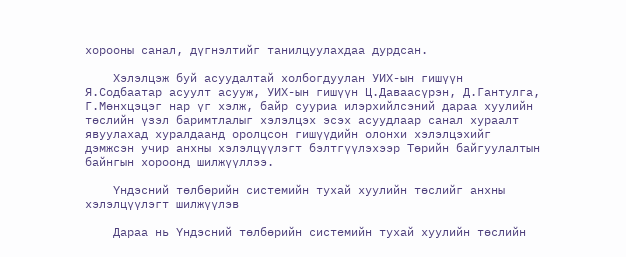хорооны санал, дүгнэлтийг танилцуулахдаа дурдсан.

    Хэлэлцэж буй асуудалтай холбогдуулан УИХ-ын гишүүн Я.Содбаатар асуулт асууж, УИХ-ын гишүүн Ц.Даваасүрэн, Д.Гантулга, Г.Мөнхцэцэг нар үг хэлж, байр сууриа илэрхийлсэний дараа хуулийн төслийн үзэл баримтлалыг хэлэлцэх эсэх асуудлаар санал хураалт явуулахад хуралдаанд оролцсон гишүүдийн олонхи хэлэлцэхийг дэмжсэн учир анхны хэлэлцүүлэгт бэлтгүүлэхээр Төрийн байгуулалтын байнгын хороонд шилжүүллээ.

    Үндэсний төлбөрийн системийн тухай хуулийн төслийг анхны хэлэлцүүлэгт шилжүүлэв

    Дараа нь Үндэсний төлбөрийн системийн тухай хуулийн төслийн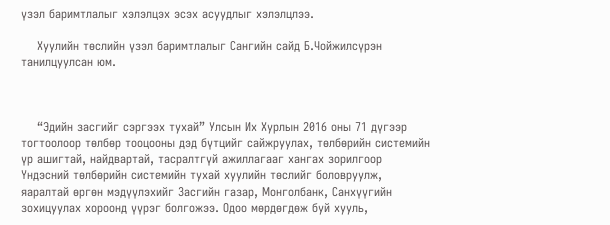үзэл баримтлалыг хэлэлцэх эсэх асуудлыг хэлэлцлээ.

    Хуулийн төслийн үзэл баримтлалыг Сангийн сайд Б.Чойжилсүрэн танилцуулсан юм.



    “Эдийн засгийг сэргээх тухай” Улсын Их Хурлын 2016 оны 71 дүгээр тогтоолоор төлбөр тооцооны дэд бүтцийг сайжруулах, төлбөрийн системийн үр ашигтай, найдвартай, тасралтгүй ажиллагааг хангах зорилгоор Үндэсний төлбөрийн системийн тухай хуулийн төслийг боловруулж, яаралтай өргөн мэдүүлэхийг Засгийн газар, Монголбанк, Санхүүгийн зохицуулах хороонд үүрэг болгожээ. Одоо мөрдөгдөж буй хууль,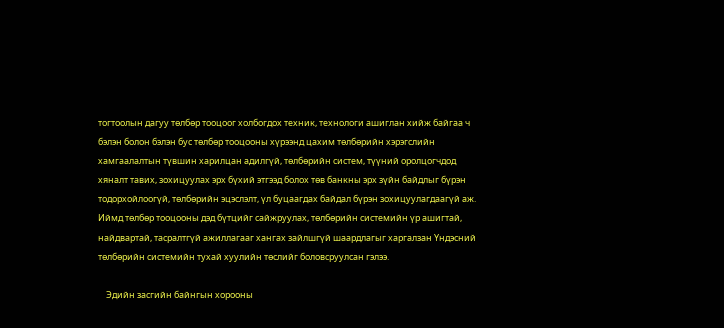тогтоолын дагуу төлбөр тооцоог холбогдох техник, технологи ашиглан хийж байгаа ч бэлэн болон бэлэн бус төлбөр тооцооны хүрээнд цахим төлбөрийн хэрэгслийн хамгаалалтын түвшин харилцан адилгүй, төлбөрийн систем, түүний оролцогчдод хяналт тавих, зохицуулах эрх бүхий этгээд болох төв банкны эрх зүйн байдлыг бүрэн тодорхойлоогүй, төлбөрийн эцэслэлт, үл буцаагдах байдал бүрэн зохицуулагдаагүй аж. Иймд төлбөр тооцооны дэд бүтцийг сайжруулах, төлбөрийн системийн үр ашигтай, найдвартай, тасралтгүй ажиллагааг хангах зайлшгүй шаардлагыг харгалзан Үндэсний төлбөрийн системийн тухай хуулийн төслийг боловсруулсан гэлээ.

    Эдийн засгийн байнгын хорооны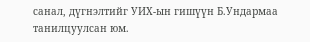санал, дүгнэлтийг УИХ-ын гишүүн Б.Ундармаа танилцуулсан юм.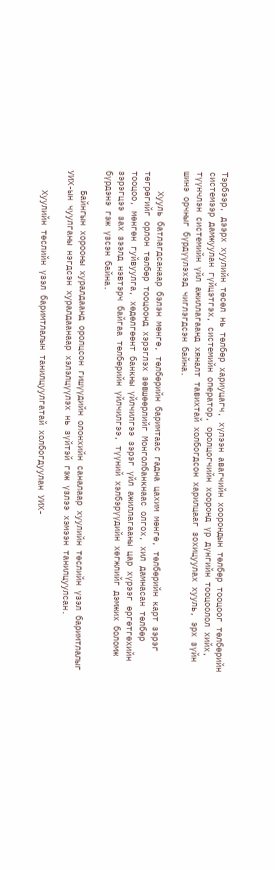Тэрбээр, дээрх хуулийн төсөл нь төлбөр хариуцагч, хүлээн авагчийн хоорондын төлбөр тооцоог төлбөрийн системээр дамжуулан гүйцэтгэх, системийн оператор, оролцогчийн хооронд үр дүнгийн тооцоолол хийх, түүнчлэн системийн үйл ажиллагаанд хяналт тавихтай холбогдсон харилцааг зохицуулах хууль, эрх зүйн шинэ орчныг бүрдүүлэхэд чиглэгдсэн байна.

    Хууль батлагдсанаар бэлэн мөнгө, төлбөрийн баримтаас гадна цахим мөнгө, төлбөрийн карт зэрэг төгрөгийг орлон төлбөр тооцоонд хэрэглэх зөвшөөрлийг Монголбанкнаас олгох, хил дамнасан төлбөр тооцоо, мөнгөн гуйвуулга, хөдөлгөөнт банкны үйлчилгээ зэрэг үйл ажиллагааны цар хүрээг өргөтгөхийн зэрэгцээ зах зээлд нэвтэрч байгаа төлбөрийн үйлчилгээ, түүний хэлбэрүүдийн хөгжлийг дэмжих боломж бүрдэнэ гэж үзсэн байна.

    Байнгын хорооны хуралдаанд оролцсон гишүүдийн олонхийн саналаар хуулийн төслийн үзэл баримтлалыг УИХ-ын чуулганы нэгдсэн хуралдаанаар хэлэлцүүлэх нь зүйтэй гэж үзлээ хэмээн танилцуулсан.

    Хуулийн төслийн үзэл баримтлалын танилцуулгатай холбогдуулан УИХ-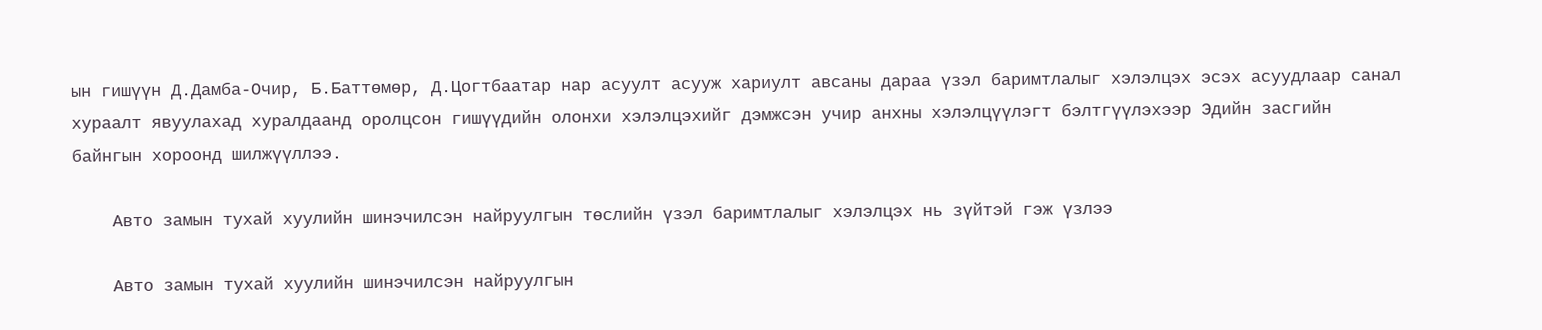ын гишүүн Д.Дамба-Очир, Б.Баттөмөр, Д.Цогтбаатар нар асуулт асууж хариулт авсаны дараа үзэл баримтлалыг хэлэлцэх эсэх асуудлаар санал хураалт явуулахад хуралдаанд оролцсон гишүүдийн олонхи хэлэлцэхийг дэмжсэн учир анхны хэлэлцүүлэгт бэлтгүүлэхээр Эдийн засгийн байнгын хороонд шилжүүллээ.

    Авто замын тухай хуулийн шинэчилсэн найруулгын төслийн үзэл баримтлалыг хэлэлцэх нь зүйтэй гэж үзлээ

    Авто замын тухай хуулийн шинэчилсэн найруулгын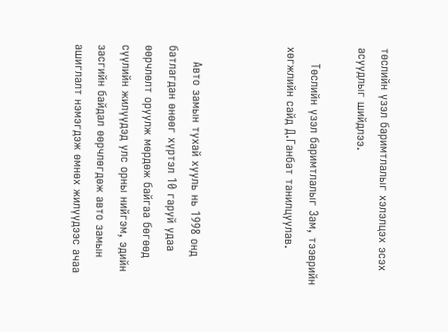төслийн үзэл баримтлалыг хэлэлцэх эсэх асуудлыг шийдлээ.

    Төслийн үзэл баримтлалыг Зам, тээврийн хөгжлийн сайд Д.Ганбат танилцуулав.



    Авто замын тухай хууль нь 1998 онд батлагдан өнөөг хүртэл 10 гаруй удаа өөрчлөлт оруулж мөрдөж байгаа бөгөөд сүүлийн жилүүдэд улс орны нийгэм, эдийн засгийн байдал өөрчлөгдөж авто замын ашиглалт нэмэгдэж өмнөх жилүүдээс ачаа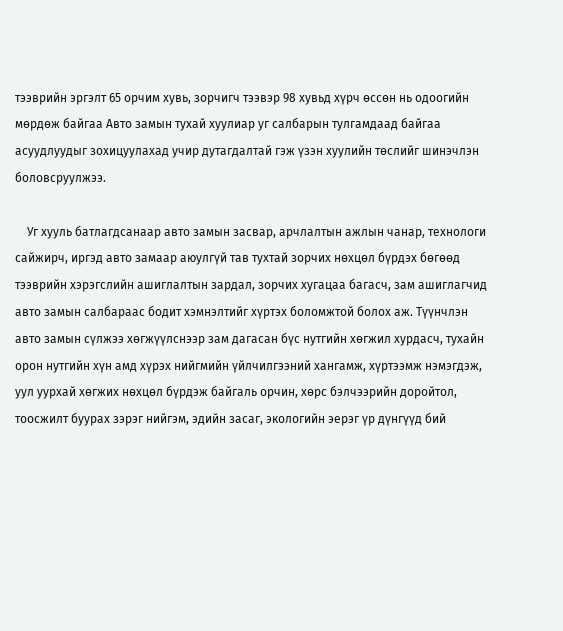тээврийн эргэлт 65 орчим хувь, зорчигч тээвэр 98 хувьд хүрч өссөн нь одоогийн мөрдөж байгаа Авто замын тухай хуулиар уг салбарын тулгамдаад байгаа асуудлуудыг зохицуулахад учир дутагдалтай гэж үзэн хуулийн төслийг шинэчлэн боловсруулжээ.

    Уг хууль батлагдсанаар авто замын засвар, арчлалтын ажлын чанар, технологи сайжирч, иргэд авто замаар аюулгүй тав тухтай зорчих нөхцөл бүрдэх бөгөөд тээврийн хэрэгслийн ашиглалтын зардал, зорчих хугацаа багасч, зам ашиглагчид авто замын салбараас бодит хэмнэлтийг хүртэх боломжтой болох аж. Түүнчлэн авто замын сүлжээ хөгжүүлснээр зам дагасан бүс нутгийн хөгжил хурдасч, тухайн орон нутгийн хүн амд хүрэх нийгмийн үйлчилгээний хангамж, хүртээмж нэмэгдэж, уул уурхай хөгжих нөхцөл бүрдэж байгаль орчин, хөрс бэлчээрийн доройтол, тоосжилт буурах зэрэг нийгэм, эдийн засаг, экологийн эерэг үр дүнгүүд бий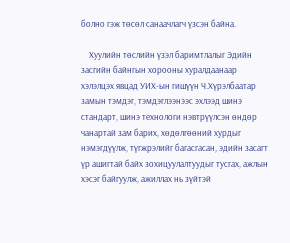болно гэж төсөл санаачлагч үзсэн байна.

    Хуулийн төслийн үзэл баримтлалыг Эдийн засгийн байнгын хорооны хуралдаанаар хэлэлцэх явцад УИХ-ын гишүүн Ч.Хүрэлбаатар замын тэмдэг, тэмдэглээнээс эхлээд шинэ стандарт, шинэ технологи нэвтрүүлсэн өндөр чанартай зам барих, хөдөлгөөний хурдыг нэмэгдүүлж, түгжрэлийг багасгасан, эдийн засагт үр ашигтай байх зохицуулалтуудыг тусгах, ажлын хэсэг байгуулж, ажиллах нь зүйтэй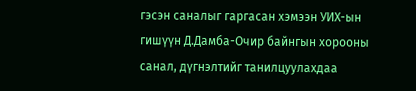гэсэн саналыг гаргасан хэмээн УИХ-ын гишүүн Д.Дамба-Очир байнгын хорооны санал, дүгнэлтийг танилцуулахдаа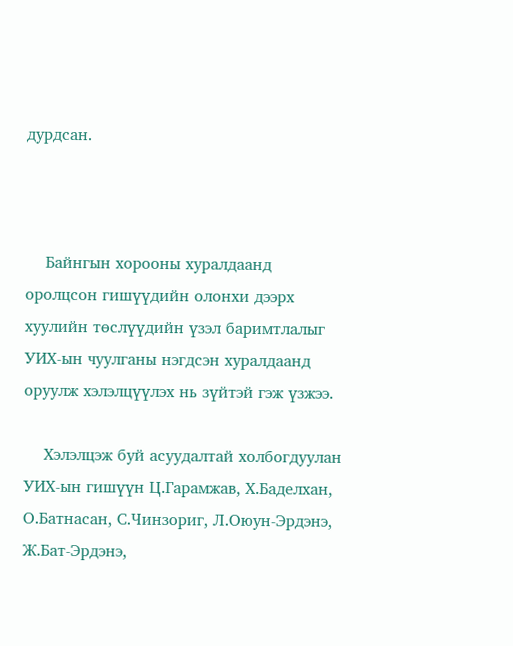дурдсан.



    Байнгын хорооны хуралдаанд оролцсон гишүүдийн олонхи дээрх хуулийн төслүүдийн үзэл баримтлалыг УИХ-ын чуулганы нэгдсэн хуралдаанд оруулж хэлэлцүүлэх нь зүйтэй гэж үзжээ.

    Хэлэлцэж буй асуудалтай холбогдуулан УИХ-ын гишүүн Ц.Гарамжав, Х.Баделхан, О.Батнасан, С.Чинзориг, Л.Оюун-Эрдэнэ, Ж.Бат-Эрдэнэ,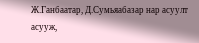Ж.Ганбаатар, Д.Сумьяабазар нар асуулт асууж,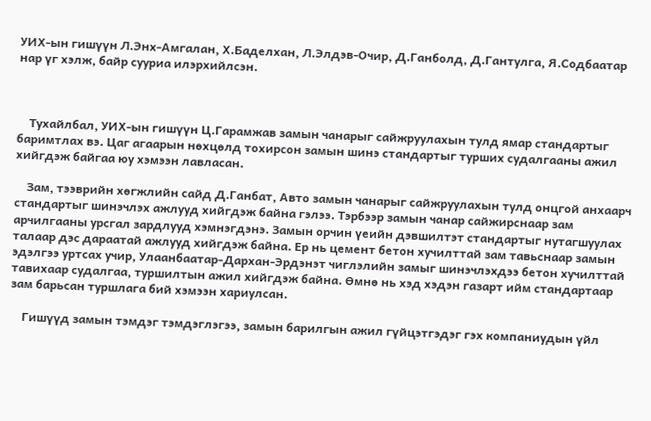УИХ-ын гишүүн Л.Энх-Амгалан, Х.Баделхан, Л.Элдэв-Очир, Д.Ганболд, Д.Гантулга, Я.Содбаатар нар үг хэлж, байр сууриа илэрхийлсэн.



    Тухайлбал, УИХ-ын гишүүн Ц.Гарамжав замын чанарыг сайжруулахын тулд ямар стандартыг баримтлах вэ. Цаг агаарын нөхцөлд тохирсон замын шинэ стандартыг турших судалгааны ажил хийгдэж байгаа юу хэмээн лавласан.

    Зам, тээврийн хөгжлийн сайд Д.Ганбат, Авто замын чанарыг сайжруулахын тулд онцгой анхаарч стандартыг шинэчлэх ажлууд хийгдэж байна гэлээ. Тэрбээр замын чанар сайжирснаар зам арчилгааны урсгал зардлууд хэмнэгдэнэ. Замын орчин үеийн дэвшилтэт стандартыг нутагшуулах талаар дэс дараатай ажлууд хийгдэж байна. Ер нь цемент бетон хучилттай зам тавьснаар замын эдэлгээ уртсах учир, Улаанбаатар-Дархан-Эрдэнэт чиглэлийн замыг шинэчлэхдээ бетон хучилттай тавихаар судалгаа, туршилтын ажил хийгдэж байна. Өмнө нь хэд хэдэн газарт ийм стандартаар зам барьсан туршлага бий хэмээн хариулсан.

    Гишүүд замын тэмдэг тэмдэглэгээ, замын барилгын ажил гүйцэтгэдэг гэх компаниудын үйл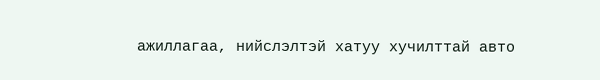ажиллагаа, нийслэлтэй хатуу хучилттай авто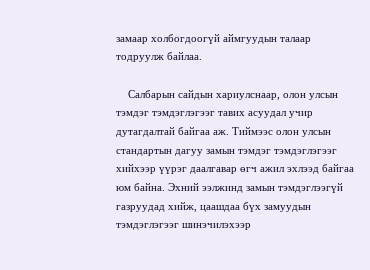замаар холбогдоогүй аймгуудын талаар тодруулж байлаа.

    Салбарын сайдын хариулснаар, олон улсын тэмдэг тэмдэглэгээг тавих асуудал учир дутагдалтай байгаа аж. Тиймээс олон улсын стандартын дагуу замын тэмдэг тэмдэглэгээг хийхээр үүрэг даалгавар өгч ажил эхлээд байгаа юм байна. Эхний ээлжинд замын тэмдэглээгүй газруудад хийж, цаашдаа бүх замуудын тэмдэглэгээг шинэчилэхээр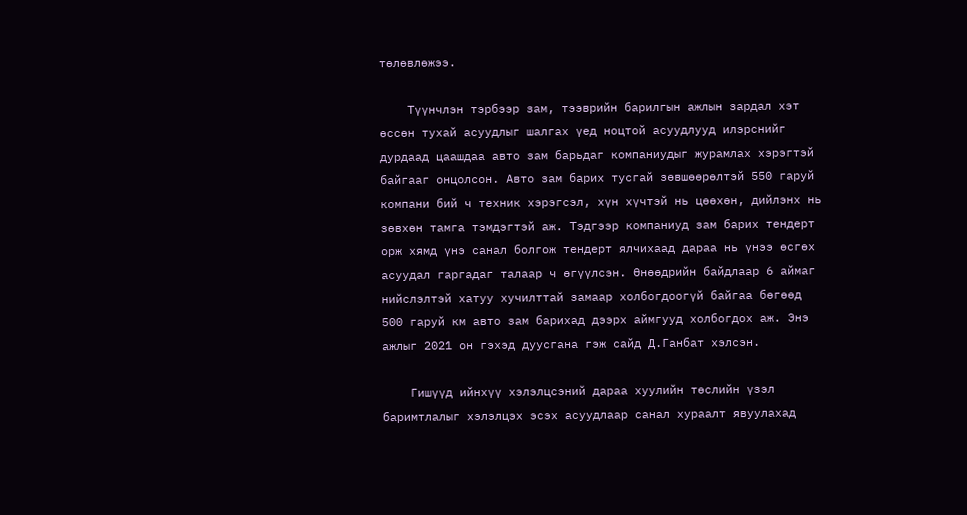төлөвлөжээ.

    Түүнчлэн тэрбээр зам, тээврийн барилгын ажлын зардал хэт өссөн тухай асуудлыг шалгах үед ноцтой асуудлууд илэрснийг дурдаад цаашдаа авто зам барьдаг компаниудыг журамлах хэрэгтэй байгааг онцолсон. Авто зам барих тусгай зөвшөөрөлтэй 550 гаруй компани бий ч техник хэрэгсэл, хүн хүчтэй нь цөөхөн, дийлэнх нь зөвхөн тамга тэмдэгтэй аж. Тэдгээр компаниуд зам барих тендерт орж хямд үнэ санал болгож тендерт ялчихаад дараа нь үнээ өсгөх асуудал гаргадаг талаар ч өгүүлсэн. Өнөөдрийн байдлаар 6 аймаг нийслэлтэй хатуу хучилттай замаар холбогдоогүй байгаа бөгөөд 500 гаруй км авто зам барихад дээрх аймгууд холбогдох аж. Энэ ажлыг 2021 он гэхэд дуусгана гэж сайд Д.Ганбат хэлсэн.

    Гишүүд ийнхүү хэлэлцсэний дараа хуулийн төслийн үзэл баримтлалыг хэлэлцэх эсэх асуудлаар санал хураалт явуулахад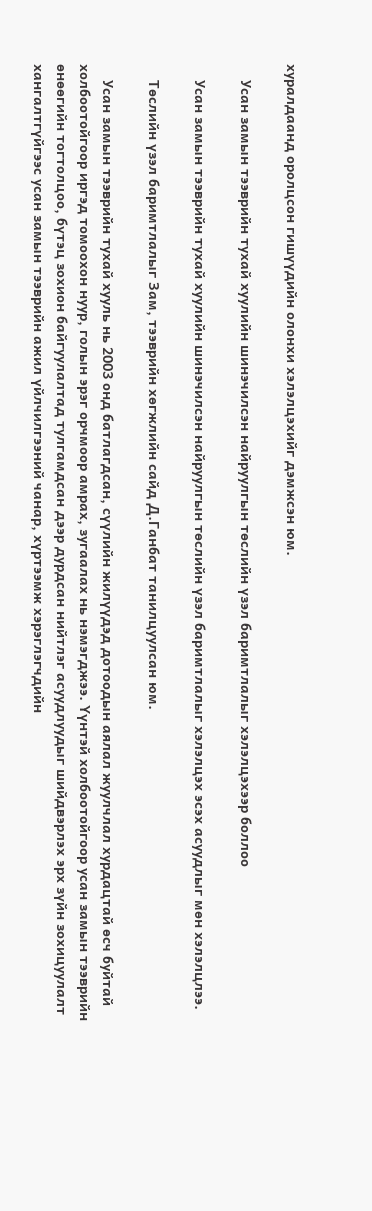хуралдаанд оролцсон гишүүдийн олонхи хэлэлцэхийг дэмжсэн юм.

    Усан замын тээврийн тухай хуулийн шинэчилсэн найруулгын төслийн үзэл баримтлалыг хэлэлцэхээр боллоо

    Усан замын тээврийн тухай хуулийн шинэчилсэн найруулгын төслийн үзэл баримтлалыг хэлэлцэх эсэх асуудлыг мөн хэлэлцлээ.

    Төслийн үзэл баримтлалыг Зам, тээврийн хөгжлийн сайд Д.Ганбат танилцуулсан юм.

    Усан замын тээврийн тухай хууль нь 2003 онд батлагдсан, сүүлийн жилүүдэд дотоодын аялал жуулчлал хурдацтай өсч буйтай холбоотойгоор иргэд томоохон нуур, голын эрэг орчмоор амрах, зугаалах нь нэмэгджээ. Үүнтэй холбоотойгоор усан замын тээврийн өнөөгийн тогтолцоо, бүтэц зохион байгуулалтад тулгамдсан дээр дурдсан нийтлэг асуудлуудыг шийдвэрлэх эрх зүйн зохицуулалт хангалтгүйгээс усан замын тээврийн ажил үйлчилгээний чанар, хүртээмж хэрэглэгчдийн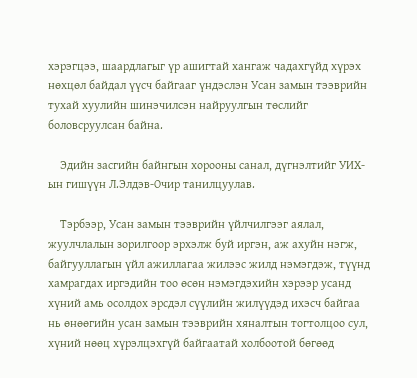хэрэгцээ, шаардлагыг үр ашигтай хангаж чадахгүйд хүрэх нөхцөл байдал үүсч байгааг үндэслэн Усан замын тээврийн тухай хуулийн шинэчилсэн найруулгын төслийг боловсруулсан байна.

    Эдийн засгийн байнгын хорооны санал, дүгнэлтийг УИХ-ын гишүүн Л.Элдэв-Очир танилцуулав.

    Тэрбээр, Усан замын тээврийн үйлчилгээг аялал, жуулчлалын зорилгоор эрхэлж буй иргэн, аж ахуйн нэгж, байгууллагын үйл ажиллагаа жилээс жилд нэмэгдэж, түүнд хамрагдах иргэдийн тоо өсөн нэмэгдэхийн хэрээр усанд хүний амь осолдох эрсдэл сүүлийн жилүүдэд ихэсч байгаа нь өнөөгийн усан замын тээврийн хяналтын тогтолцоо сул, хүний нөөц хүрэлцэхгүй байгаатай холбоотой бөгөөд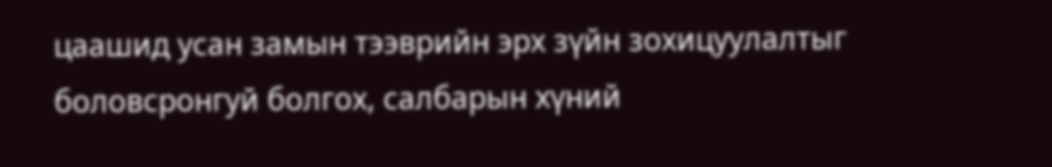цаашид усан замын тээврийн эрх зүйн зохицуулалтыг боловсронгуй болгох, салбарын хүний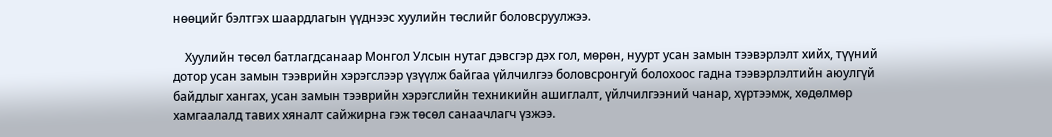нөөцийг бэлтгэх шаардлагын үүднээс хуулийн төслийг боловсруулжээ.

    Хуулийн төсөл батлагдсанаар Монгол Улсын нутаг дэвсгэр дэх гол, мөрөн, нуурт усан замын тээвэрлэлт хийх, түүний дотор усан замын тээврийн хэрэгслээр үзүүлж байгаа үйлчилгээ боловсронгуй болохоос гадна тээвэрлэлтийн аюулгүй байдлыг хангах, усан замын тээврийн хэрэгслийн техникийн ашиглалт, үйлчилгээний чанар, хүртээмж, хөдөлмөр хамгаалалд тавих хяналт сайжирна гэж төсөл санаачлагч үзжээ.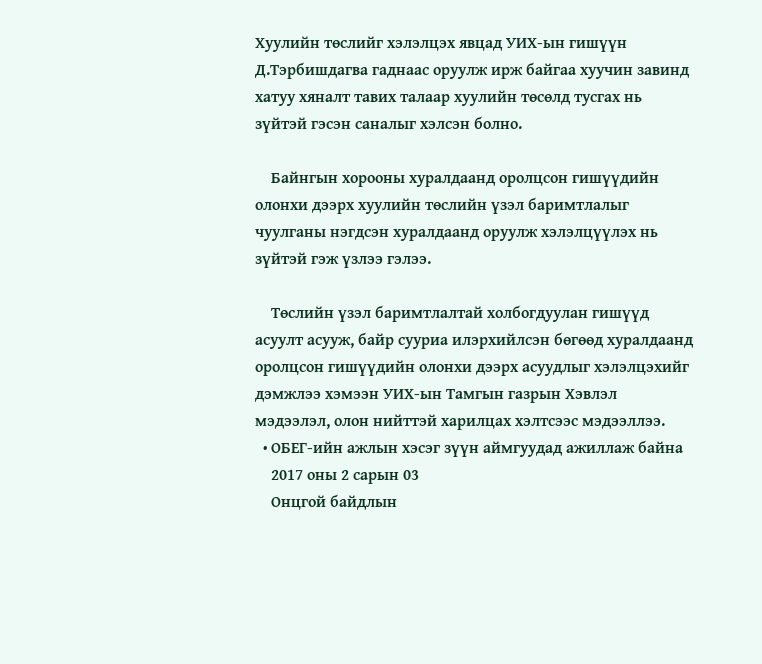Хуулийн төслийг хэлэлцэх явцад УИХ-ын гишүүн Д.Тэрбишдагва гаднаас оруулж ирж байгаа хуучин завинд хатуу хяналт тавих талаар хуулийн төсөлд тусгах нь зүйтэй гэсэн саналыг хэлсэн болно.

    Байнгын хорооны хуралдаанд оролцсон гишүүдийн олонхи дээрх хуулийн төслийн үзэл баримтлалыг чуулганы нэгдсэн хуралдаанд оруулж хэлэлцүүлэх нь зүйтэй гэж үзлээ гэлээ.

    Төслийн үзэл баримтлалтай холбогдуулан гишүүд асуулт асууж, байр сууриа илэрхийлсэн бөгөөд хуралдаанд оролцсон гишүүдийн олонхи дээрх асуудлыг хэлэлцэхийг дэмжлээ хэмээн УИХ-ын Тамгын газрын Хэвлэл мэдээлэл, олон нийттэй харилцах хэлтсээс мэдээллээ.
  • ОБЕГ-ийн ажлын хэсэг зүүн аймгуудад ажиллаж байна
    2017 оны 2 сарын 03
    Онцгой байдлын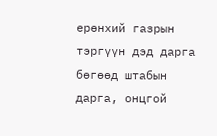ерөнхий газрын тэргүүн дэд дарга бөгөөд штабын дарга, онцгой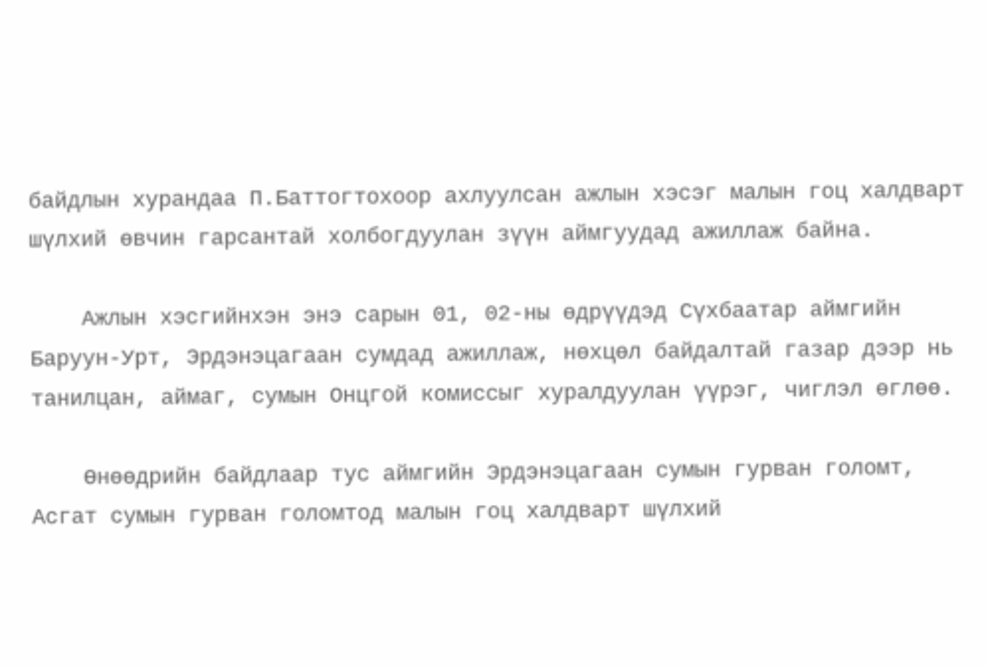байдлын хурандаа П.Баттогтохоор ахлуулсан ажлын хэсэг малын гоц халдварт шүлхий өвчин гарсантай холбогдуулан зүүн аймгуудад ажиллаж байна.

    Ажлын хэсгийнхэн энэ сарын 01, 02-ны өдрүүдэд Сүхбаатар аймгийн Баруун-Урт, Эрдэнэцагаан сумдад ажиллаж, нөхцөл байдалтай газар дээр нь танилцан, аймаг, сумын Онцгой комиссыг хуралдуулан үүрэг, чиглэл өглөө.

    Өнөөдрийн байдлаар тус аймгийн Эрдэнэцагаан сумын гурван голомт, Асгат сумын гурван голомтод малын гоц халдварт шүлхий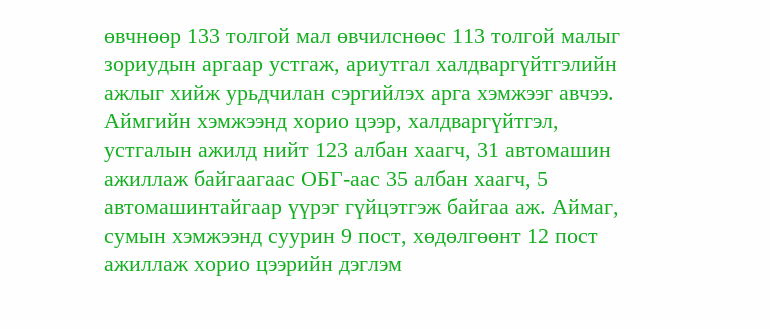өвчнөөр 133 толгой мал өвчилснөөс 113 толгой малыг зориудын аргаар устгаж, ариутгал халдваргүйтгэлийн ажлыг хийж урьдчилан сэргийлэх арга хэмжээг авчээ. Аймгийн хэмжээнд хорио цээр, халдваргүйтгэл, устгалын ажилд нийт 123 албан хаагч, 31 автомашин ажиллаж байгаагаас ОБГ-аас 35 албан хаагч, 5 автомашинтайгаар үүрэг гүйцэтгэж байгаа аж. Аймаг, сумын хэмжээнд суурин 9 пост, хөдөлгөөнт 12 пост ажиллаж хорио цээрийн дэглэм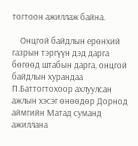тогтоон ажиллаж байна.

    Онцгой байдлын ерөнхий газрын тэргүүн дэд дарга бөгөөд штабын дарга, онцгой байдлын хурандаа П.Баттогтохоор ахлуулсан ажлын хэсэг өнөөдөр Дорнод аймгийн Матад суманд ажиллана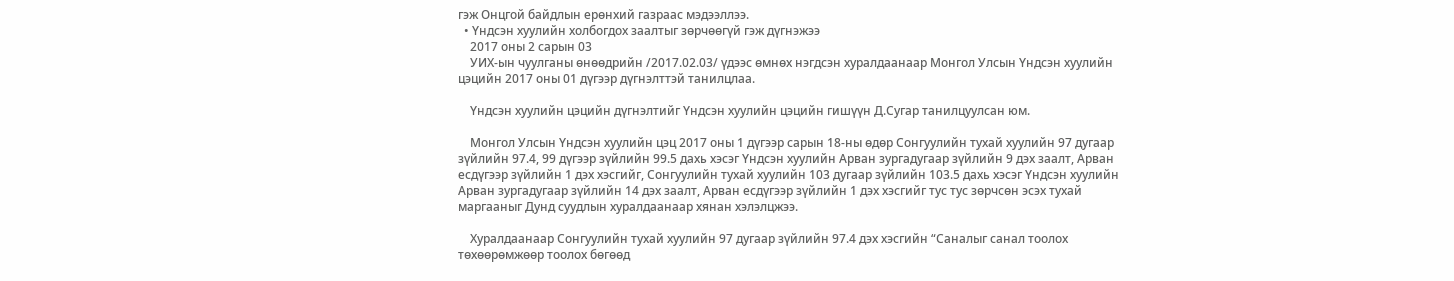гэж Онцгой байдлын ерөнхий газраас мэдээллээ.
  • Үндсэн хуулийн холбогдох заалтыг зөрчөөгүй гэж дүгнэжээ
    2017 оны 2 сарын 03
    УИХ-ын чуулганы өнөөдрийн /2017.02.03/ үдээс өмнөх нэгдсэн хуралдаанаар Монгол Улсын Үндсэн хуулийн цэцийн 2017 оны 01 дүгээр дүгнэлттэй танилцлаа.

    Үндсэн хуулийн цэцийн дүгнэлтийг Үндсэн хуулийн цэцийн гишүүн Д.Сугар танилцуулсан юм.

    Монгол Улсын Үндсэн хуулийн цэц 2017 оны 1 дүгээр сарын 18-ны өдөр Сонгуулийн тухай хуулийн 97 дугаар зүйлийн 97.4, 99 дүгээр зүйлийн 99.5 дахь хэсэг Үндсэн хуулийн Арван зургадугаар зүйлийн 9 дэх заалт, Арван есдүгээр зүйлийн 1 дэх хэсгийг, Сонгуулийн тухай хуулийн 103 дугаар зүйлийн 103.5 дахь хэсэг Үндсэн хуулийн Арван зургадугаар зүйлийн 14 дэх заалт, Арван есдүгээр зүйлийн 1 дэх хэсгийг тус тус зөрчсөн эсэх тухай маргааныг Дунд суудлын хуралдаанаар хянан хэлэлцжээ.

    Хуралдаанаар Сонгуулийн тухай хуулийн 97 дугаар зүйлийн 97.4 дэх хэсгийн “Саналыг санал тоолох төхөөрөмжөөр тоолох бөгөөд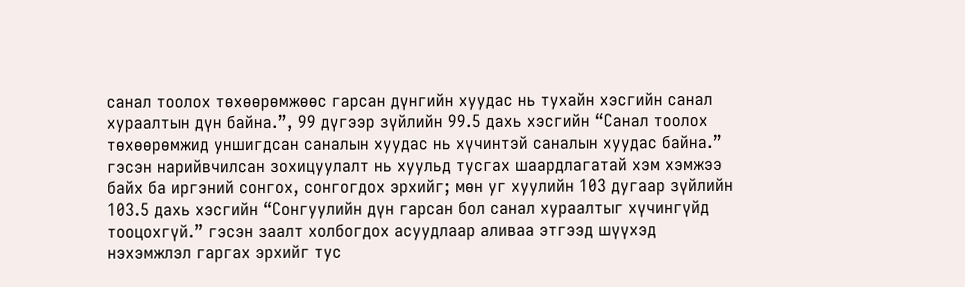санал тоолох төхөөрөмжөөс гарсан дүнгийн хуудас нь тухайн хэсгийн санал хураалтын дүн байна.”, 99 дүгээр зүйлийн 99.5 дахь хэсгийн “Санал тоолох төхөөрөмжид уншигдсан саналын хуудас нь хүчинтэй саналын хуудас байна.” гэсэн нарийвчилсан зохицуулалт нь хуульд тусгах шаардлагатай хэм хэмжээ байх ба иргэний сонгох, сонгогдох эрхийг; мөн уг хуулийн 103 дугаар зүйлийн 103.5 дахь хэсгийн “Сонгуулийн дүн гарсан бол санал хураалтыг хүчингүйд тооцохгүй.” гэсэн заалт холбогдох асуудлаар аливаа этгээд шүүхэд нэхэмжлэл гаргах эрхийг тус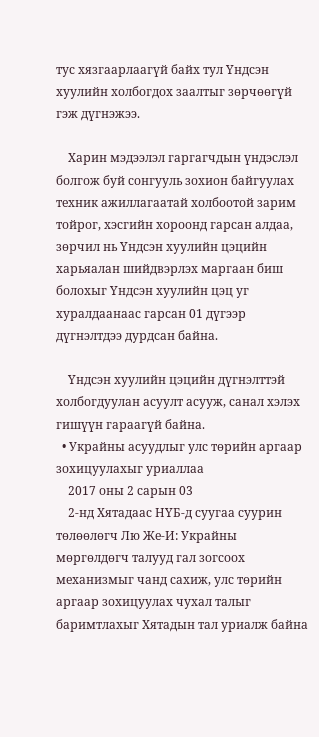тус хязгаарлаагүй байх тул Үндсэн хуулийн холбогдох заалтыг зөрчөөгүй гэж дүгнэжээ.

    Харин мэдээлэл гаргагчдын үндэслэл болгож буй сонгууль зохион байгуулах техник ажиллагаатай холбоотой зарим тойрог, хэсгийн хороонд гарсан алдаа, зөрчил нь Үндсэн хуулийн цэцийн харьяалан шийдвэрлэх маргаан биш болохыг Үндсэн хуулийн цэц уг хуралдаанаас гарсан 01 дүгээр дүгнэлтдээ дурдсан байна.

    Үндсэн хуулийн цэцийн дүгнэлттэй холбогдуулан асуулт асууж, санал хэлэх гишүүн гараагүй байна.
  • Украйны асуудлыг улс төрийн аргаар зохицуулахыг уриаллаа
    2017 оны 2 сарын 03
    2-нд Хятадаас НҮБ-д суугаа суурин төлөөлөгч Лю Же-И: Украйны мөргөлдөгч талууд гал зогсоох механизмыг чанд сахиж, улс төрийн аргаар зохицуулах чухал талыг баримтлахыг Хятадын тал уриалж байна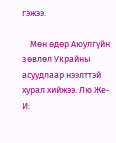гэжээ.

    Мөн өдөр Аюулгүйн зөвлөл Украйны асуудлаар нээлттэй хурал хийжээ. Лю Же-И: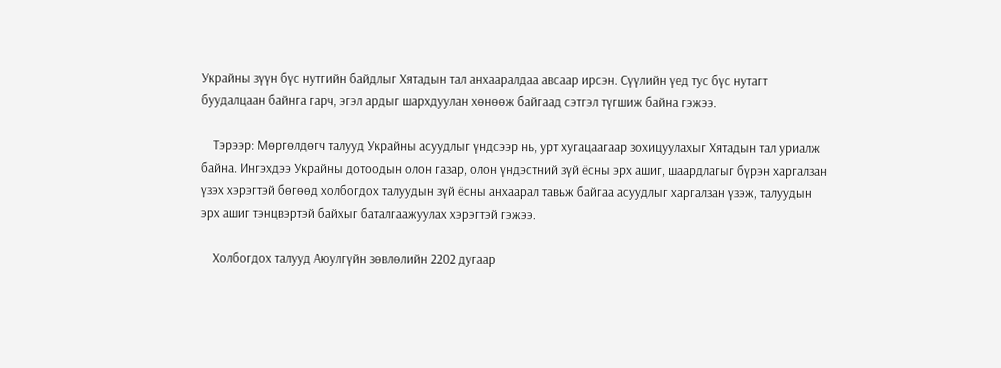Украйны зүүн бүс нутгийн байдлыг Хятадын тал анхааралдаа авсаар ирсэн. Сүүлийн үед тус бүс нутагт буудалцаан байнга гарч, эгэл ардыг шархдуулан хөнөөж байгаад сэтгэл түгшиж байна гэжээ.

    Тэрээр: Мөргөлдөгч талууд Украйны асуудлыг үндсээр нь, урт хугацаагаар зохицуулахыг Хятадын тал уриалж байна. Ингэхдээ Украйны дотоодын олон газар, олон үндэстний зүй ёсны эрх ашиг, шаардлагыг бүрэн харгалзан үзэх хэрэгтэй бөгөөд холбогдох талуудын зүй ёсны анхаарал тавьж байгаа асуудлыг харгалзан үзэж, талуудын эрх ашиг тэнцвэртэй байхыг баталгаажуулах хэрэгтэй гэжээ.

    Холбогдох талууд Аюулгүйн зөвлөлийн 2202 дугаар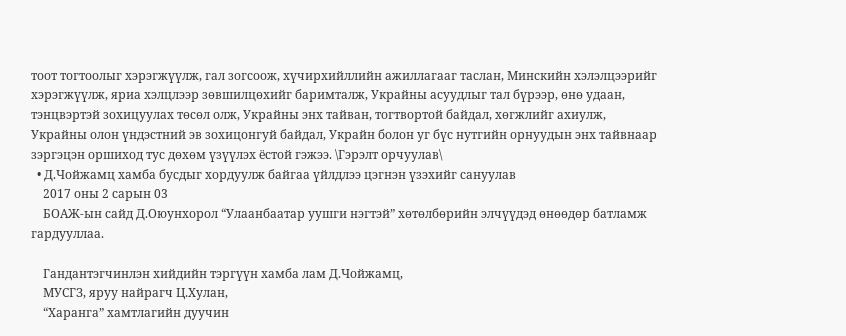тоот тогтоолыг хэрэгжүүлж, гал зогсоож, хүчирхийллийн ажиллагааг таслан, Минскийн хэлэлцээрийг хэрэгжүүлж, яриа хэлцлээр зөвшилцөхийг баримталж, Украйны асуудлыг тал бүрээр, өнө удаан, тэнцвэртэй зохицуулах төсөл олж, Украйны энх тайван, тогтвортой байдал, хөгжлийг ахиулж, Украйны олон үндэстний эв зохицонгуй байдал, Украйн болон уг бүс нутгийн орнуудын энх тайвнаар зэргэцэн оршиход тус дөхөм үзүүлэх ёстой гэжээ. \Гэрэлт орчуулав\
  • Д.Чойжамц хамба бусдыг хордуулж байгаа үйлдлээ цэгнэн үзэхийг сануулав
    2017 оны 2 сарын 03
    БОАЖ-ын сайд Д.Оюунхорол “Улаанбаатар уушги нэгтэй” хөтөлбөрийн элчүүдэд өнөөдөр батламж гардууллаа.

    Гандантэгчинлэн хийдийн тэргүүн хамба лам Д.Чойжамц,
    МУСГЗ, яруу найрагч Ц.Хулан,
    “Харанга” хамтлагийн дуучин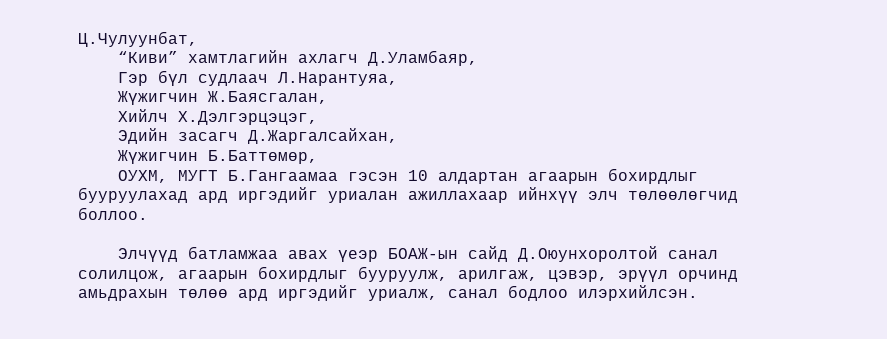Ц.Чулуунбат,
    “Киви” хамтлагийн ахлагч Д.Уламбаяр,
    Гэр бүл судлаач Л.Нарантуяа,
    Жүжигчин Ж.Баясгалан,
    Хийлч Х.Дэлгэрцэцэг,
    Эдийн засагч Д.Жаргалсайхан,
    Жүжигчин Б.Баттөмөр,
    ОУХМ, МУГТ Б.Гангаамаа гэсэн 10 алдартан агаарын бохирдлыг бууруулахад ард иргэдийг уриалан ажиллахаар ийнхүү элч төлөөлөгчид боллоо.

    Элчүүд батламжаа авах үеэр БОАЖ-ын сайд Д.Оюунхоролтой санал солилцож, агаарын бохирдлыг бууруулж, арилгаж, цэвэр, эрүүл орчинд амьдрахын төлөө ард иргэдийг уриалж, санал бодлоо илэрхийлсэн.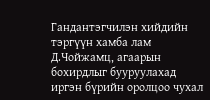Гандантэгчилэн хийдийн тэргүүн хамба лам Д.Чойжамц, агаарын бохирдлыг бууруулахад иргэн бүрийн оролцоо чухал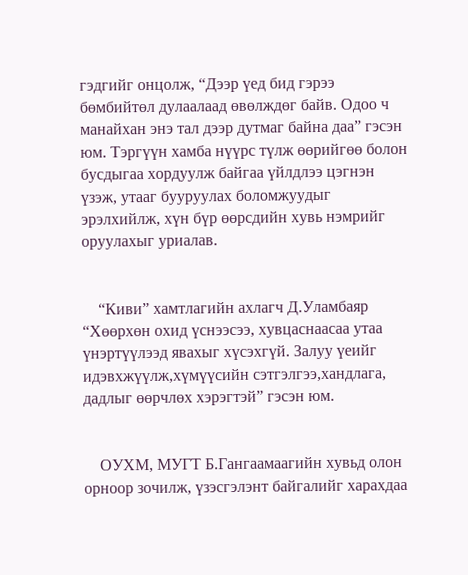гэдгийг онцолж, “Дээр үед бид гэрээ бөмбийтөл дулаалаад өвөлждөг байв. Одоо ч манайхан энэ тал дээр дутмаг байна даа” гэсэн юм. Тэргүүн хамба нүүрс түлж өөрийгөө болон бусдыгаа хордуулж байгаа үйлдлээ цэгнэн үзэж, утааг бууруулах боломжуудыг эрэлхийлж, хүн бүр өөрсдийн хувь нэмрийг оруулахыг уриалав.


    “Киви” хамтлагийн ахлагч Д.Уламбаяр “Хөөрхөн охид үснээсээ, хувцаснаасаа утаа үнэртүүлээд явахыг хүсэхгүй. Залуу үеийг идэвхжүүлж,хүмүүсийн сэтгэлгээ,хандлага, дадлыг өөрчлөх хэрэгтэй” гэсэн юм.


    ОУХМ, МУГТ Б.Гангаамаагийн хувьд олон орноор зочилж, үзэсгэлэнт байгалийг харахдаа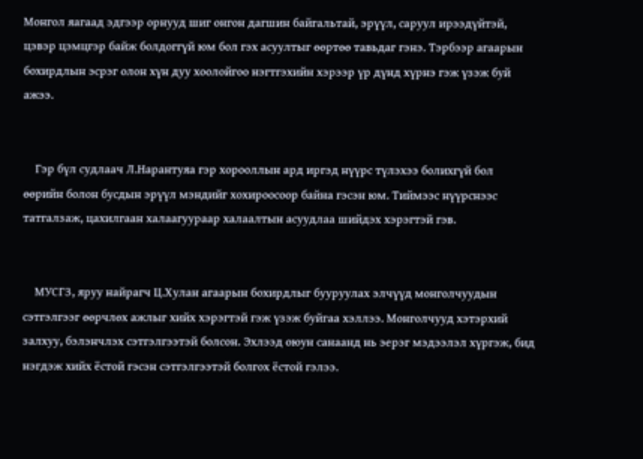Монгол яагаад эдгээр орнууд шиг онгон дагшин байгальтай, эрүүл, саруул ирээдүйтэй, цэвэр цэмцгэр байж болдоггүй юм бол гэх асуултыг өөртөө тавьдаг гэнэ. Тэрбээр агаарын бохирдлын эсрэг олон хүн дуу хоолойгоо нэгтгэхийн хэрээр үр дүнд хүрнэ гэж үзэж буй ажээ.


    Гэр бүл судлаач Л.Нарантуяа гэр хорооллын ард иргэд нүүрс түлэхээ болихгүй бол өөрийн болон бусдын эрүүл мэндийг хохироосоор байна гэсэн юм. Тиймээс нүүрснээс татгалзаж, цахилгаан халаагуураар халаалтын асуудлаа шийдэх хэрэгтэй гэв.


    МУСГЗ, яруу найрагч Ц.Хулан агаарын бохирдлыг бууруулах элчүүд монголчуудын сэтгэлгээг өөрчлөх ажлыг хийх хэрэгтэй гэж үзэж буйгаа хэллээ. Монголчууд хэтэрхий залхуу, бэлэнчлэх сэтгэлгээтэй болсон. Эхлээд оюун санаанд нь эерэг мэдээлэл хүргэж, бид нэгдэж хийх ёстой гэсэн сэтгэлгээтэй болгох ёстой гэлээ.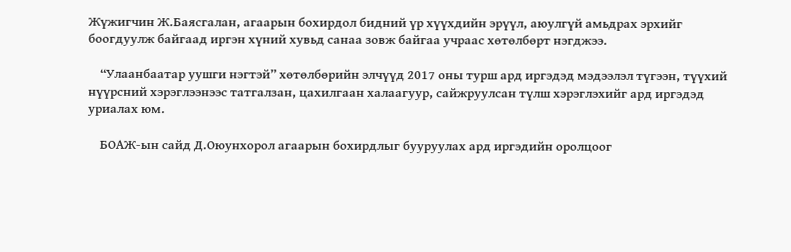Жүжигчин Ж.Баясгалан, агаарын бохирдол бидний үр хүүхдийн эрүүл, аюулгүй амьдрах эрхийг боогдуулж байгаад иргэн хүний хувьд санаа зовж байгаа учраас хөтөлбөрт нэгджээ.

    “Улаанбаатар уушги нэгтэй” хөтөлбөрийн элчүүд 2017 оны турш ард иргэдэд мэдээлэл түгээн, түүхий нүүрсний хэрэглээнээс татгалзан, цахилгаан халаагуур, сайжруулсан түлш хэрэглэхийг ард иргэдэд уриалах юм.

    БОАЖ-ын сайд Д.Оюунхорол агаарын бохирдлыг бууруулах ард иргэдийн оролцоог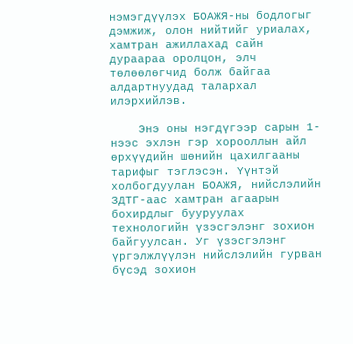нэмэгдүүлэх БОАЖЯ-ны бодлогыг дэмжиж, олон нийтийг уриалах, хамтран ажиллахад сайн дураараа оролцон, элч төлөөлөгчид болж байгаа алдартнуудад талархал илэрхийлэв.

    Энэ оны нэгдүгээр сарын 1-нээс эхлэн гэр хорооллын айл өрхүүдийн шөнийн цахилгааны тарифыг тэглэсэн. Үүнтэй холбогдуулан БОАЖЯ, нийслэлийн ЗДТГ-аас хамтран агаарын бохирдлыг бууруулах технологийн үзэсгэлэнг зохион байгуулсан. Уг үзэсгэлэнг үргэлжлүүлэн нийслэлийн гурван бүсэд зохион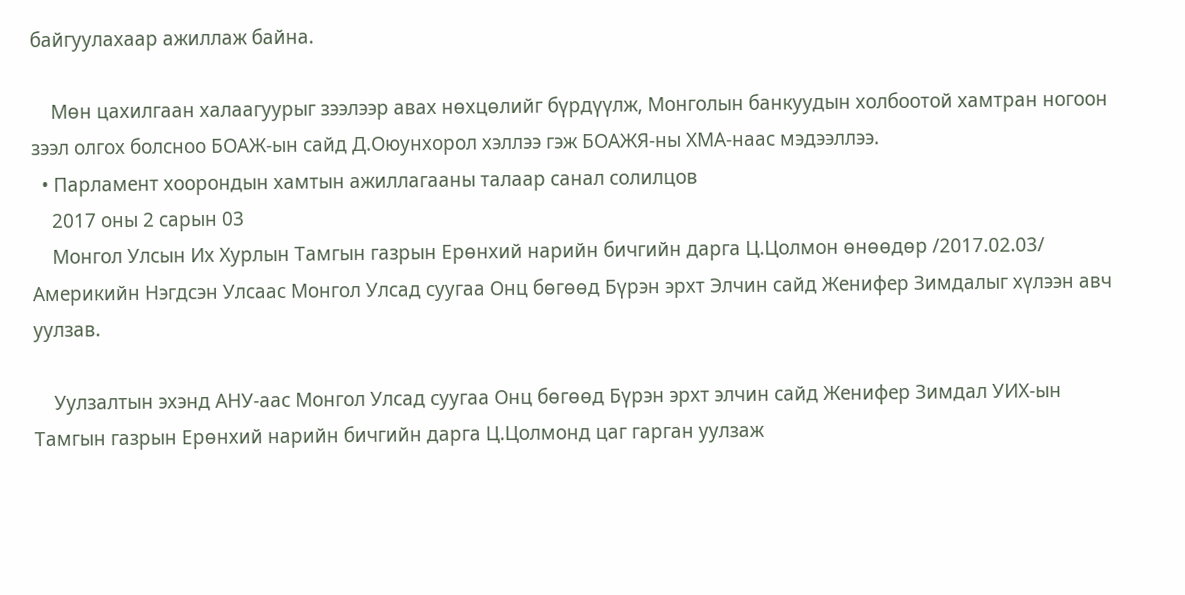байгуулахаар ажиллаж байна.

    Мөн цахилгаан халаагуурыг зээлээр авах нөхцөлийг бүрдүүлж, Монголын банкуудын холбоотой хамтран ногоон зээл олгох болсноо БОАЖ-ын сайд Д.Оюунхорол хэллээ гэж БОАЖЯ-ны ХМА-наас мэдээллээ.
  • Парламент хоорондын хамтын ажиллагааны талаар санал солилцов
    2017 оны 2 сарын 03
    Монгол Улсын Их Хурлын Тамгын газрын Ерөнхий нарийн бичгийн дарга Ц.Цолмон өнөөдөр /2017.02.03/ Америкийн Нэгдсэн Улсаас Монгол Улсад суугаа Онц бөгөөд Бүрэн эрхт Элчин сайд Женифер Зимдалыг хүлээн авч уулзав.

    Уулзалтын эхэнд АНУ-аас Монгол Улсад суугаа Онц бөгөөд Бүрэн эрхт элчин сайд Женифер Зимдал УИХ-ын Тамгын газрын Ерөнхий нарийн бичгийн дарга Ц.Цолмонд цаг гарган уулзаж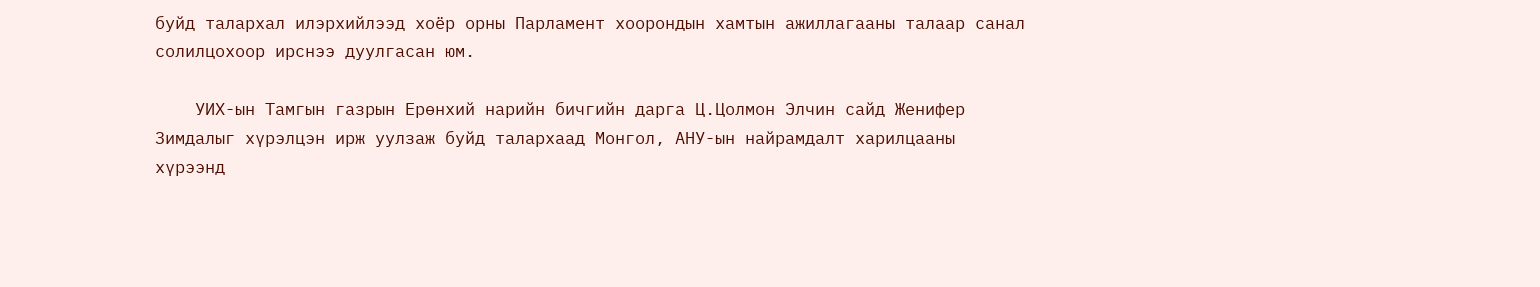буйд талархал илэрхийлээд хоёр орны Парламент хоорондын хамтын ажиллагааны талаар санал солилцохоор ирснээ дуулгасан юм.

    УИХ-ын Тамгын газрын Ерөнхий нарийн бичгийн дарга Ц.Цолмон Элчин сайд Женифер Зимдалыг хүрэлцэн ирж уулзаж буйд талархаад Монгол, АНУ-ын найрамдалт харилцааны хүрээнд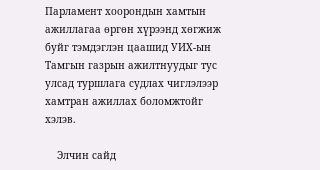Парламент хоорондын хамтын ажиллагаа өргөн хүрээнд хөгжиж буйг тэмдэглэн цаашид УИХ-ын Тамгын газрын ажилтнуудыг тус улсад туршлага судлах чиглэлээр хамтран ажиллах боломжтойг хэлэв.

    Элчин сайд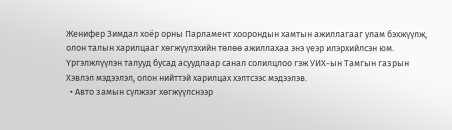Женифер Зимдал хоёр орны Парламент хоорондын хамтын ажиллагааг улам бэхжүүлж, олон талын харилцааг хөгжүүлэхийн төлөө ажиллахаа энэ үеэр илэрхийлсэн юм. Үргэлжлүүлэн талууд бусад асуудлаар санал солилцлоо гэж УИХ-ын Тамгын газрын Хэвлэл мэдээлэл, олон нийттэй харилцах хэлтсээс мэдээлэв.
  • Авто замын сүлжээг хөгжүүлснээр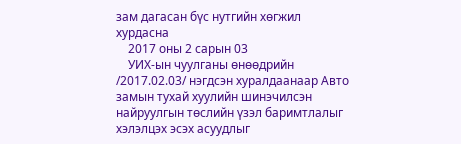зам дагасан бүс нутгийн хөгжил хурдасна
    2017 оны 2 сарын 03
    УИХ-ын чуулганы өнөөдрийн /2017.02.03/ нэгдсэн хуралдаанаар Авто замын тухай хуулийн шинэчилсэн найруулгын төслийн үзэл баримтлалыг хэлэлцэх эсэх асуудлыг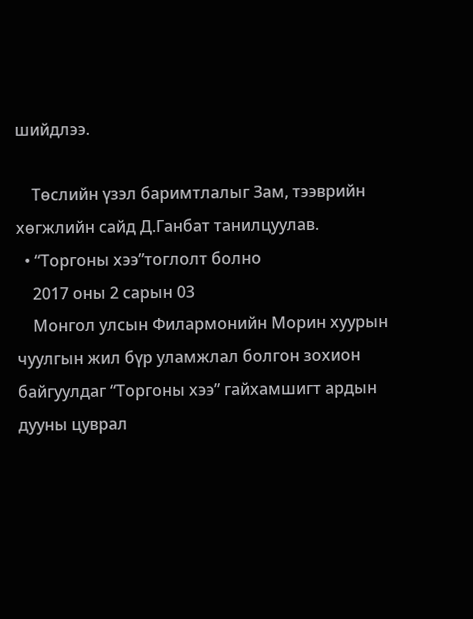шийдлээ.

    Төслийн үзэл баримтлалыг Зам, тээврийн хөгжлийн сайд Д.Ганбат танилцуулав.
  • “Торгоны хээ”тоглолт болно
    2017 оны 2 сарын 03
    Монгол улсын Филармонийн Морин хуурын чуулгын жил бүр уламжлал болгон зохион байгуулдаг “Торгоны хээ” гайхамшигт ардын дууны цуврал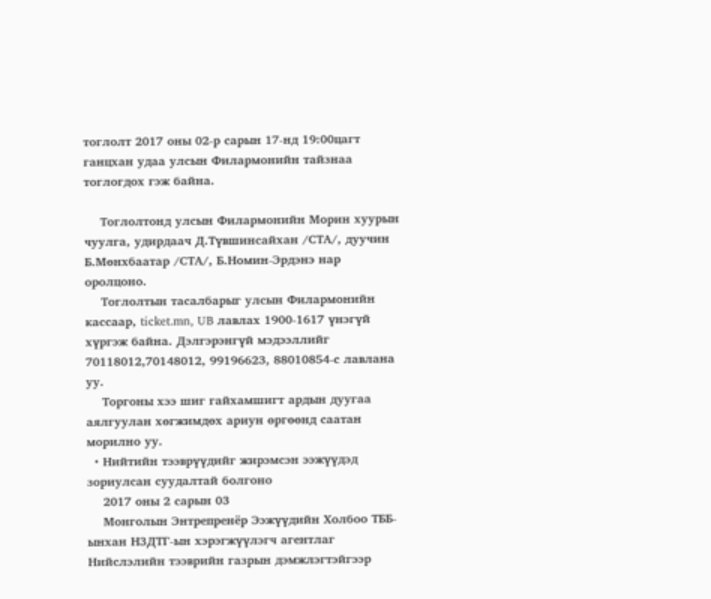тоглолт 2017 оны 02-р сарын 17-нд 19:00цагт ганцхан удаа улсын Филармонийн тайзнаа тоглогдох гэж байна.

    Тоглолтонд улсын Филармонийн Морин хуурын чуулга, удирдаач Д.Түвшинсайхан /СТА/, дуучин Б.Мөнхбаатар /СТА/, Б.Номин-Эрдэнэ нар оролцоно.
    Тоглолтын тасалбарыг улсын Филармонийн кассаар, ticket.mn, UB лавлах 1900-1617 үнэгүй хүргэж байна. Дэлгэрэнгүй мэдээллийг 70118012,70148012, 99196623, 88010854-с лавлана уу.
    Торгоны хээ шиг гайхамшигт ардын дуугаа аялгуулан хөгжимдөх ариун өргөөнд саатан морилно уу.
  • Нийтийн тээврүүдийг жирэмсэн ээжүүдэд зориулсан суудалтай болгоно
    2017 оны 2 сарын 03
    Монголын Энтрепренёр Ээжүүдийн Холбоо ТББ-ынхан НЗДТГ-ын хэрэгжүүлэгч агентлаг Нийслэлийн тээврийн газрын дэмжлэгтэйгээр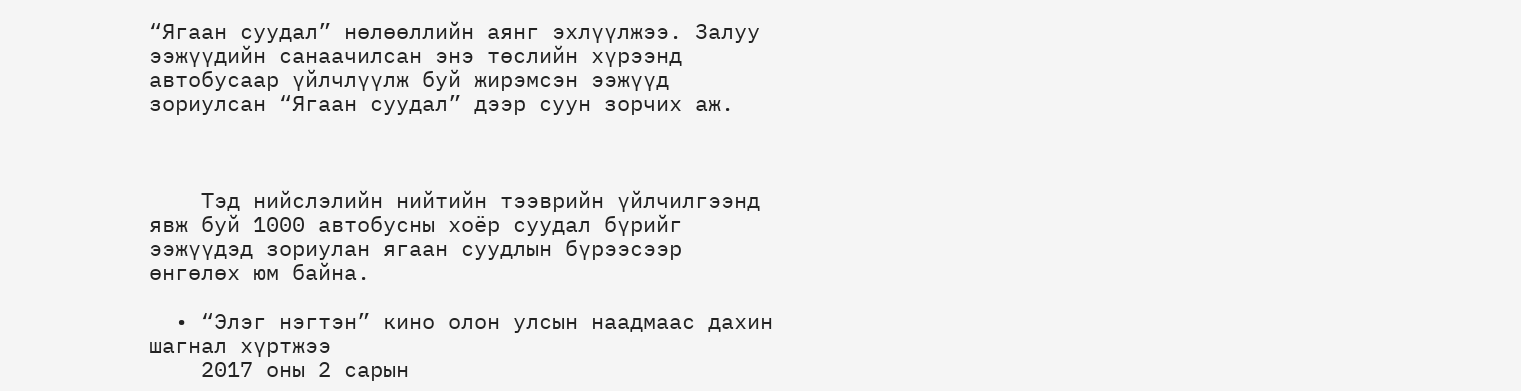“Ягаан суудал” нөлөөллийн аянг эхлүүлжээ. Залуу ээжүүдийн санаачилсан энэ төслийн хүрээнд автобусаар үйлчлүүлж буй жирэмсэн ээжүүд зориулсан “Ягаан суудал” дээр суун зорчих аж.



    Тэд нийслэлийн нийтийн тээврийн үйлчилгээнд явж буй 1000 автобусны хоёр суудал бүрийг ээжүүдэд зориулан ягаан суудлын бүрээсээр өнгөлөх юм байна.

  • “Элэг нэгтэн” кино олон улсын наадмаас дахин шагнал хүртжээ
    2017 оны 2 сарын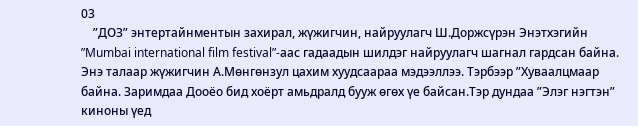03
    ”ДОЗ” энтертайнментын захирал, жүжигчин, найруулагч Ш.Доржсүрэн Энэтхэгийн ”Mumbai international film festival”-аас гадаадын шилдэг найруулагч шагнал гардсан байна. Энэ талаар жүжигчин А.Мөнгөнзул цахим хуудсаараа мэдээллээ. Тэрбээр ”Хуваалцмаар байна. Заримдаа Дооёо бид хоёрт амьдралд бууж өгөх үе байсан.Тэр дундаа ”Элэг нэгтэн” киноны үед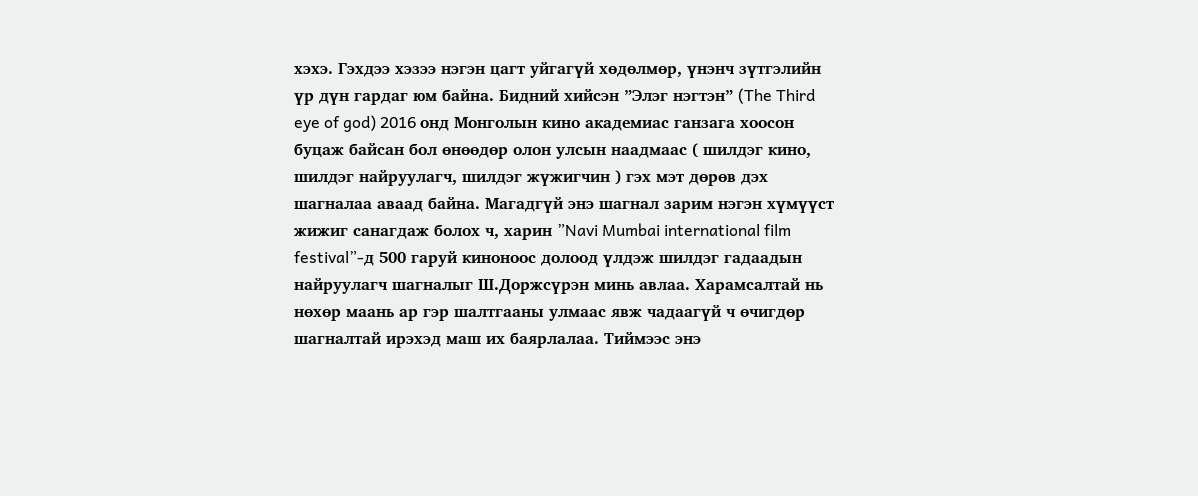хэхэ. Гэхдээ хэзээ нэгэн цагт уйгагүй хөдөлмөр, үнэнч зүтгэлийн үр дүн гардаг юм байна. Бидний хийсэн ”Элэг нэгтэн” (The Third eye of god) 2016 онд Монголын кино академиас ганзага хоосон буцаж байсан бол өнөөдөр олон улсын наадмаас ( шилдэг кино, шилдэг найруулагч, шилдэг жүжигчин ) гэх мэт дөрөв дэх шагналаа аваад байна. Магадгүй энэ шагнал зарим нэгэн хүмүүст жижиг санагдаж болох ч, харин ”Navi Mumbai international film festival”-д 500 гаруй киноноос долоод үлдэж шилдэг гадаадын найруулагч шагналыг Ш.Доржсүрэн минь авлаа. Харамсалтай нь нөхөр маань ар гэр шалтгааны улмаас явж чадаагүй ч өчигдөр шагналтай ирэхэд маш их баярлалаа. Тиймээс энэ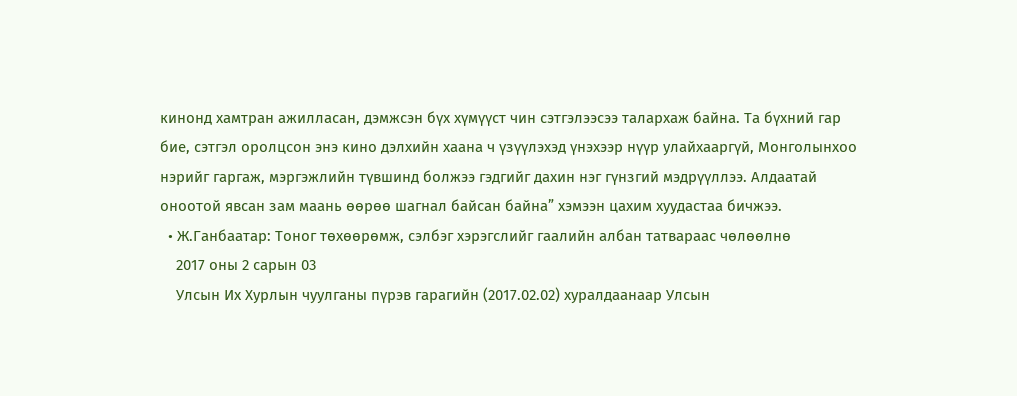кинонд хамтран ажилласан, дэмжсэн бүх хүмүүст чин сэтгэлээсээ талархаж байна. Та бүхний гар бие, сэтгэл оролцcон энэ кино дэлхийн хаана ч үзүүлэхэд үнэхээр нүүр улайхааргүй, Mонголынхоо нэрийг гаргаж, мэргэжлийн түвшинд болжээ гэдгийг дахин нэг гүнзгий мэдрүүллээ. Алдаатай оноотой явсан зам маань өөрөө шагнал байсан байна” хэмээн цахим хуудастаа бичжээ.
  • Ж.Ганбаатар: Тоног төхөөрөмж, сэлбэг хэрэгслийг гаалийн албан татвараас чөлөөлнө
    2017 оны 2 сарын 03
    Улсын Их Хурлын чуулганы пүрэв гарагийн (2017.02.02) хуралдаанаар Улсын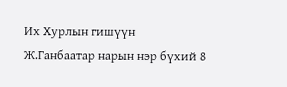Их Хурлын гишүүн Ж.Ганбаатар нарын нэр бүхий 8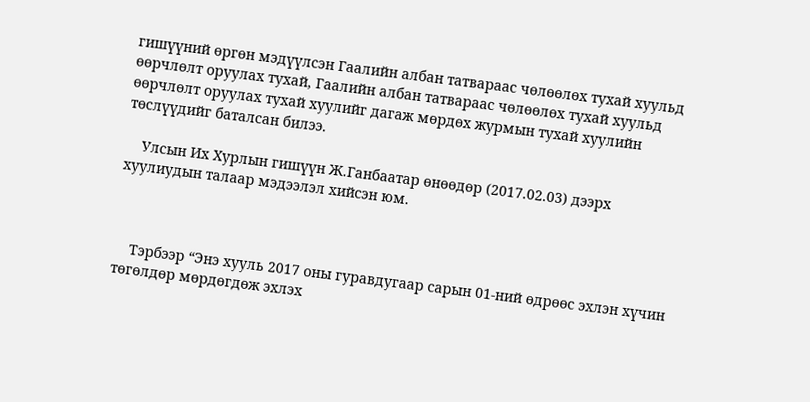гишүүний өргөн мэдүүлсэн Гаалийн албан татвараас чөлөөлөх тухай хуульд өөрчлөлт оруулах тухай, Гаалийн албан татвараас чөлөөлөх тухай хуульд өөрчлөлт оруулах тухай хуулийг дагаж мөрдөх журмын тухай хуулийн төслүүдийг баталсан билээ.

    Улсын Их Хурлын гишүүн Ж.Ганбаатар өнөөдөр (2017.02.03) дээрх хуулиудын талаар мэдээлэл хийсэн юм.



    Тэрбээр “Энэ хууль 2017 оны гуравдугаар сарын 01-ний өдрөөс эхлэн хүчин төгөлдөр мөрдөгдөж эхлэх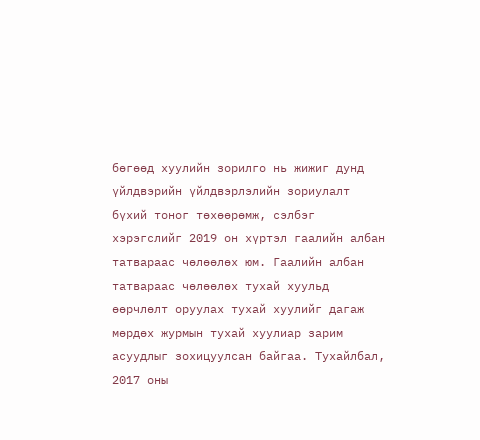бөгөөд хуулийн зорилго нь жижиг дунд үйлдвэрийн үйлдвэрлэлийн зориулалт бүхий тоног төхөөрөмж, сэлбэг хэрэгслийг 2019 он хүртэл гаалийн албан татвараас чөлөөлөх юм. Гаалийн албан татвараас чөлөөлөх тухай хуульд өөрчлөлт оруулах тухай хуулийг дагаж мөрдөх журмын тухай хуулиар зарим асуудлыг зохицуулсан байгаа. Тухайлбал, 2017 оны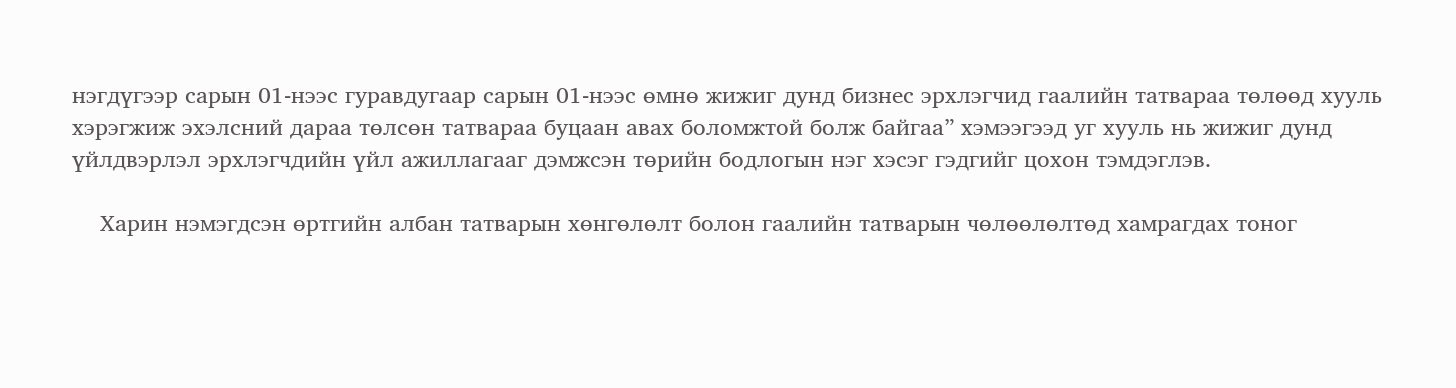нэгдүгээр сарын 01-нээс гуравдугаар сарын 01-нээс өмнө жижиг дунд бизнес эрхлэгчид гаалийн татвараа төлөөд хууль хэрэгжиж эхэлсний дараа төлсөн татвараа буцаан авах боломжтой болж байгаа” хэмээгээд уг хууль нь жижиг дунд үйлдвэрлэл эрхлэгчдийн үйл ажиллагааг дэмжсэн төрийн бодлогын нэг хэсэг гэдгийг цохон тэмдэглэв.

    Харин нэмэгдсэн өртгийн албан татварын хөнгөлөлт болон гаалийн татварын чөлөөлөлтөд хамрагдах тоног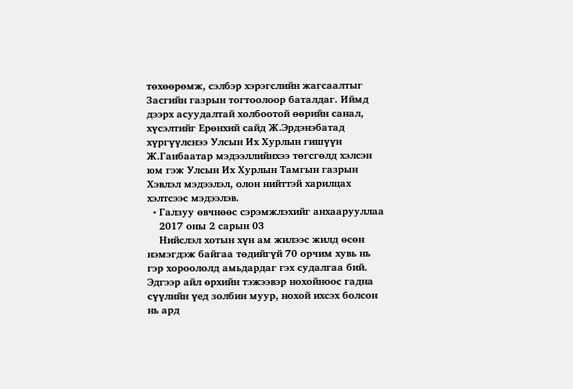төхөөрөмж, сэлбэр хэрэгслийн жагсаалтыг Засгийн газрын тогтоолоор баталдаг. Иймд дээрх асуудалтай холбоотой өөрийн санал, хүсэлтийг Ерөнхий сайд Ж.Эрдэнэбатад хүргүүлснээ Улсын Их Хурлын гишүүн Ж.Ганбаатар мэдээллийнхээ төгсгөлд хэлсэн юм гэж Улсын Их Хурлын Тамгын газрын Хэвлэл мэдээлэл, олон нийттэй харилцах хэлтсээс мэдээлэв.
  • Галзуу өвчнөөс сэрэмжлэхийг анхаарууллаа
    2017 оны 2 сарын 03
    Нийслэл хотын хүн ам жилээс жилд өсөн нэмэгдэж байгаа төдийгүй 70 орчим хувь нь гэр хороололд амьдардаг гэх судалгаа бий. Эдгээр айл өрхийн тэжээвэр нохойноос гадна сүүлийн үед золбин муур, нохой ихсэх болсон нь ард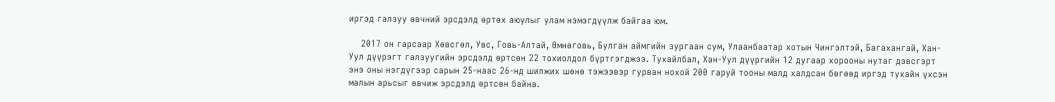иргэд галзуу өвчний эрсдэлд өртөх аюулыг улам нэмэгдүүлж байгаа юм.

    2017 он гарсаар Хөвсгөл, Увс, Говь-Алтай, Өмнөговь, Булган аймгийн зургаан сум, Улаанбаатар хотын Чингэлтэй, Багахангай, Хан-Уул дүүрэгт галзуугийн эрсдэлд өртсөн 22 тохиолдол бүртгэгджээ. Тухайлбал, Хан-Уул дүүргийн 12 дугаар хорооны нутаг дэвсгэрт энэ оны нэгдүгээр сарын 25-наас 26-нд шилжих шөнө тэжээвэр гурван нохой 200 гаруй тооны малд халдсан бөгөөд иргэд тухайн үхсэн малын арьсыг өвчиж эрсдэлд өртсөн байна.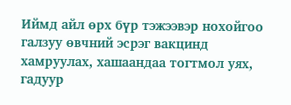Иймд айл өрх бүр тэжээвэр нохойгоо галзуу өвчний эсрэг вакцинд хамруулах, хашаандаа тогтмол уях, гадуур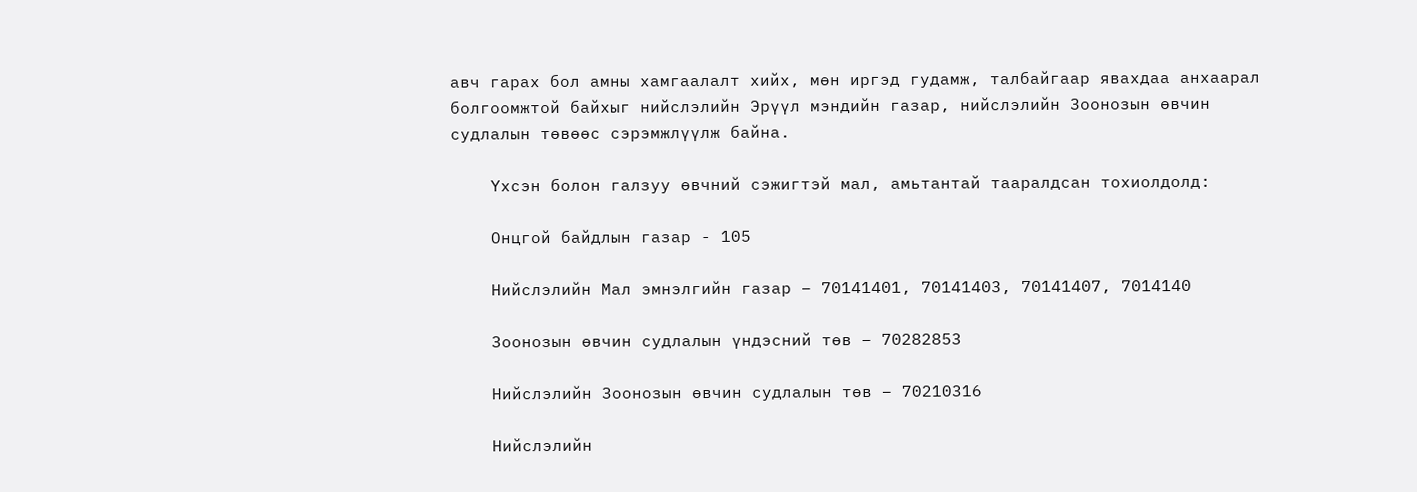авч гарах бол амны хамгаалалт хийх, мөн иргэд гудамж, талбайгаар явахдаа анхаарал болгоомжтой байхыг нийслэлийн Эрүүл мэндийн газар, нийслэлийн Зоонозын өвчин судлалын төвөөс сэрэмжлүүлж байна.

    Үхсэн болон галзуу өвчний сэжигтэй мал, амьтантай тааралдсан тохиолдолд:

    Онцгой байдлын газар - 105

    Нийслэлийн Мал эмнэлгийн газар – 70141401, 70141403, 70141407, 7014140

    Зоонозын өвчин судлалын үндэсний төв – 70282853

    Нийслэлийн Зоонозын өвчин судлалын төв – 70210316

    Нийслэлийн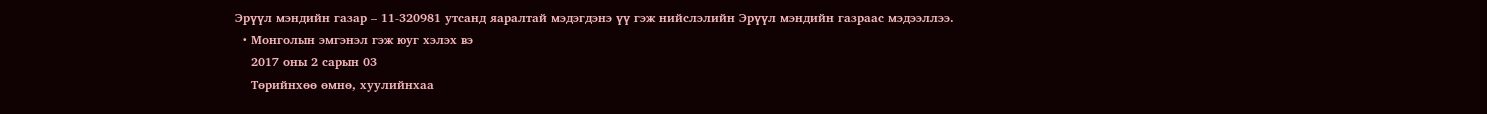Эрүүл мэндийн газар – 11-320981 утсанд яаралтай мэдэгдэнэ үү гэж нийслэлийн Эрүүл мэндийн газраас мэдээллээ.
  • Монголын эмгэнэл гэж юуг хэлэх вэ
    2017 оны 2 сарын 03
    Төрийнхөө өмнө, хуулийнхаа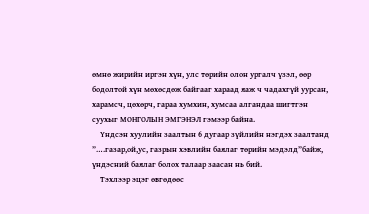өмнө жирийн иргэн хүн, улс төрийн олон ургалч үзэл, өөр бодолтой хүн мөхөсдөж байгааг хараад яаж ч чадахгүй уурсан, харамсч, цөхөрч, гараа хумхин, хумсаа алгандаа шигтгэн суухыг МОНГОЛЫН ЭМГЭНЭЛ гэмээр байна.
    Үндсэн хуулийн заалтын 6 дугаар зүйлийн нэгдэх заалтанд ”….газар,ой,ус, газрын хэвлийн баялаг төрийн мэдэлд”байж, үндэсний баялаг болох талаар заасан нь бий.
    Тэхлээр эцэг өвгөдөөс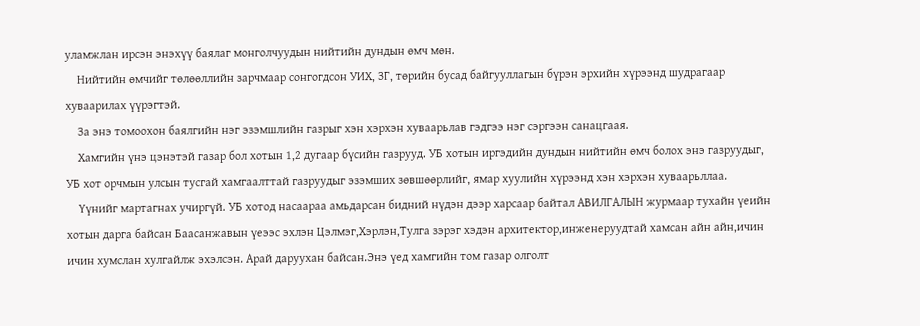уламжлан ирсэн энэхүү баялаг монголчуудын нийтийн дундын өмч мөн.
    Нийтийн өмчийг төлөөллийн зарчмаар сонгогдсон УИХ, ЗГ, төрийн бусад байгууллагын бүрэн эрхийн хүрээнд шудрагаар хуваарилах үүрэгтэй.
    За энэ томоохон баялгийн нэг эзэмшлийн газрыг хэн хэрхэн хуваарьлав гэдгээ нэг сэргээн санацгаая.
    Хамгийн үнэ цэнэтэй газар бол хотын 1,2 дугаар бүсийн газрууд. УБ хотын иргэдийн дундын нийтийн өмч болох энэ газруудыг, УБ хот орчмын улсын тусгай хамгаалттай газруудыг эзэмших зөвшөөрлийг, ямар хуулийн хүрээнд хэн хэрхэн хуваарьллаа.
    Үүнийг мартагнах учиргүй. УБ хотод насаараа амьдарсан бидний нүдэн дээр харсаар байтал АВИЛГАЛЫН журмаар тухайн үеийн хотын дарга байсан Баасанжавын үеээс эхлэн Цэлмэг,Хэрлэн,Тулга зэрэг хэдэн архитектор,инженеруудтай хамсан айн айн,ичин ичин хумслан хулгайлж эхэлсэн. Арай даруухан байсан.Энэ үед хамгийн том газар олголт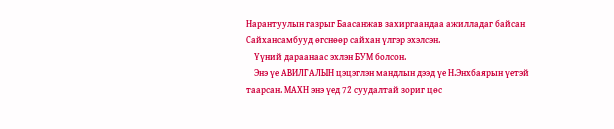Нарантуулын газрыг Баасанжав захиргаандаа ажилладаг байсан Сайхансамбууд өгснөөр сайхан үлгэр эхэлсэн.
    Үүний дараанаас эхлэн БУМ болсон.
    Энэ үе АВИЛГАЛЫН цэцэглэн мандлын дээд үе Н.Энхбаярын үетэй таарсан. МАХН энэ үед 72 суудалтай зориг цөс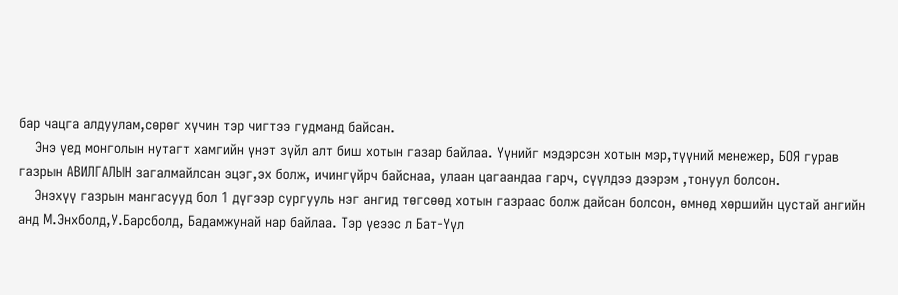бар чацга алдуулам,сөрөг хүчин тэр чигтээ гудманд байсан.
    Энэ үед монголын нутагт хамгийн үнэт зүйл алт биш хотын газар байлаа. Үүнийг мэдэрсэн хотын мэр,түүний менежер, БОЯ гурав газрын АВИЛГАЛЫН загалмайлсан эцэг,эх болж, ичингүйрч байснаа, улаан цагаандаа гарч, сүүлдээ дээрэм ,тонуул болсон.
    Энэхүү газрын мангасууд бол 1 дүгээр сургууль нэг ангид төгсөөд хотын газраас болж дайсан болсон, өмнөд хөршийн цустай ангийн анд М.Энхболд,У.Барсболд, Бадамжунай нар байлаа. Тэр үеээс л Бат-Үүл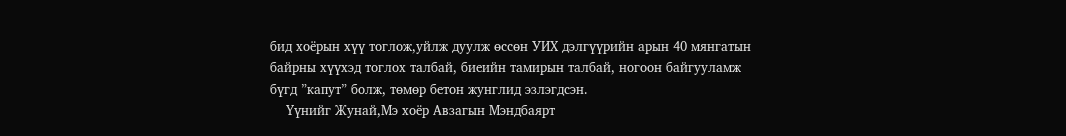бид хоёрын хүү тоглож,уйлж дуулж өссөн УИХ дэлгүүрийн арын 40 мянгатын байрны хүүхэд тоглох талбай, биеийн тамирын талбай, ногоон байгууламж бүгд ”капут” болж, төмөр бетон жунглид эзлэгдсэн.
    Үүнийг Жунай,Мэ хоёр Авзагын Мэндбаярт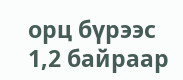орц бүрээс 1,2 байраар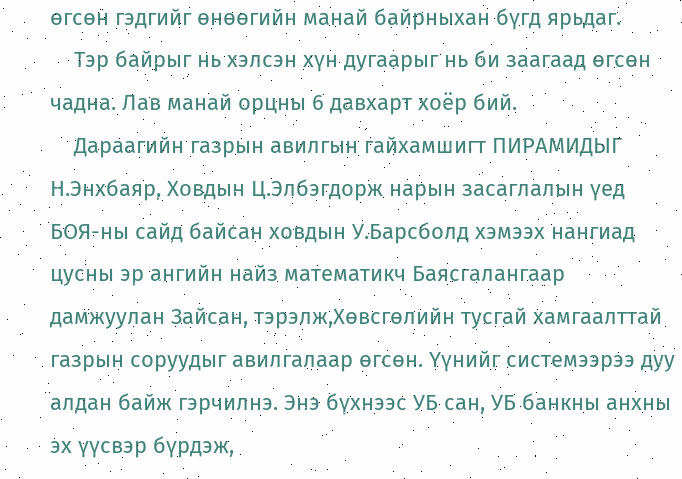өгсөн гэдгийг өнөөгийн манай байрныхан бүгд ярьдаг.
    Тэр байрыг нь хэлсэн хүн дугаарыг нь би заагаад өгсөн чадна. Лав манай орцны 6 давхарт хоёр бий.
    Дараагийн газрын авилгын гайхамшигт ПИРАМИДЫГ Н.Энхбаяр, Ховдын Ц.Элбэгдорж нарын засаглалын үед БОЯ-ны сайд байсан ховдын У.Барсболд хэмээх нангиад цусны эр ангийн найз математикч Баясгалангаар дамжуулан Зайсан, тэрэлж,Хөвсгөлийн тусгай хамгаалттай газрын соруудыг авилгалаар өгсөн. Үүнийг системээрээ дуу алдан байж гэрчилнэ. Энэ бүхнээс УБ сан, УБ банкны анхны эх үүсвэр бүрдэж,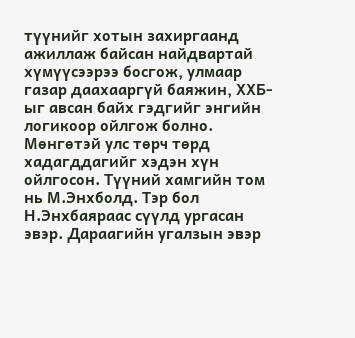түүнийг хотын захиргаанд ажиллаж байсан найдвартай хүмүүсээрээ босгож, улмаар газар даахааргүй баяжин, ХХБ-ыг авсан байх гэдгийг энгийн логикоор ойлгож болно. Мөнгөтэй улс төрч төрд хадагддагийг хэдэн хүн ойлгосон. Түүний хамгийн том нь М.Энхболд. Тэр бол Н.Энхбаяраас сүүлд ургасан эвэр. Дараагийн угалзын эвэр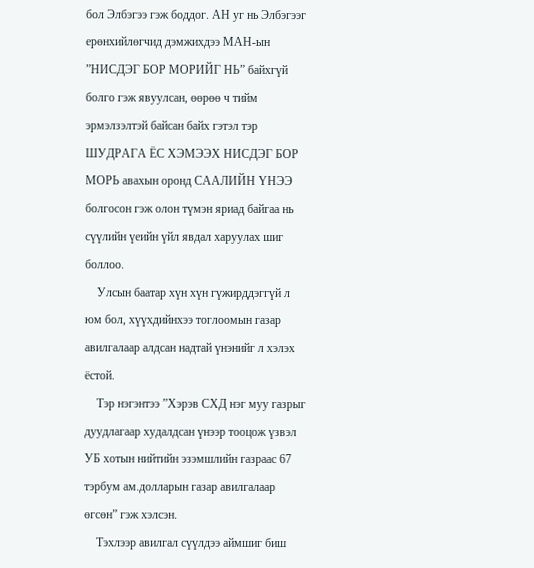бол Элбэгээ гэж боддог. АН уг нь Элбэгээг ерөнхийлөгчид дэмжихдээ МАН-ын ”НИСДЭГ БОР МОРИЙГ НЬ” байхгүй болго гэж явуулсан, өөрөө ч тийм эрмэлзэлтэй байсан байх гэтэл тэр ШУДРАГА ЁС ХЭМЭЭХ НИСДЭГ БОР МОРЬ авахын оронд СААЛИЙН ҮНЭЭ болгосон гэж олон түмэн яриад байгаа нь сүүлийн үеийн үйл явдал харуулах шиг боллоо.
    Улсын баатар хүн хүн гүжирддэггүй л юм бол, хүүхдийнхээ тоглоомын газар авилгалаар алдсан надтай үнэнийг л хэлэх ёстой.
    Тэр нэгэнтээ ”Хэрэв СХД нэг муу газрыг дуудлагаар худалдсан үнээр тооцож үзвэл УБ хотын нийтийн эзэмшлийн газраас 67 тэрбум ам.долларын газар авилгалаар өгсөн” гэж хэлсэн.
    Тэхлээр авилгал сүүлдээ аймшиг биш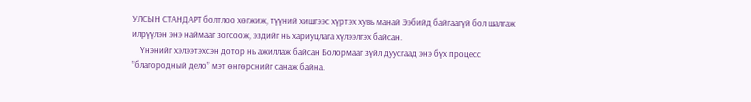УЛСЫН СТАНДАРТ болтлоо хөгжиж, түүний хишгээс хүртэх хувь манай Ээбийд байгаагүй бол шалгаж илрүүлэн энэ наймааг зогсоож, эздийг нь хариуцлага хүлээлгэх байсан.
    Үнэнийг хэлээтэхсэн дотор нь ажиллаж байсан Болормааг зүйл дуусгаад энэ бүх процесс ”благородный дело” мэт өнгөрснийг санаж байна.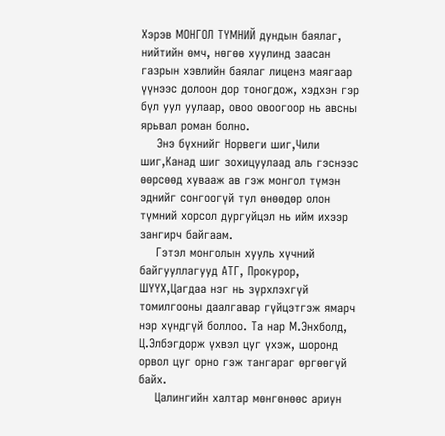Хэрэв МОНГОЛ ТҮМНИЙ дундын баялаг, нийтийн өмч, нөгөө хуулинд заасан газрын хэвлийн баялаг лиценз маягаар үүнээс долоон дор тоногдож, хэдхэн гэр бүл уул уулаар, овоо овоогоор нь авсны ярьвал роман болно.
    Энэ бүхнийг Норвеги шиг,Чили шиг,Канад шиг зохицуулаад аль гэснээс өөрсөөд хувааж ав гэж монгол түмэн эднийг сонгоогүй тул өнөөдөр олон түмний хорсол дургуйцэл нь ийм ихээр зангирч байгаам.
    Гэтэл монголын хууль хүчний байгууллагууд АТГ, Прокурор, ШҮҮХ,Цагдаа нэг нь зүрхлэхгүй томилгооны даалгавар гүйцэтгэж ямарч нэр хүндгүй боллоо. Та нар М.Энхболд, Ц.Элбэгдорж үхвэл цуг үхэж, шоронд орвол цуг орно гэж тангараг өргөөгүй байх.
    Цалингийн халтар мөнгөнөөс ариун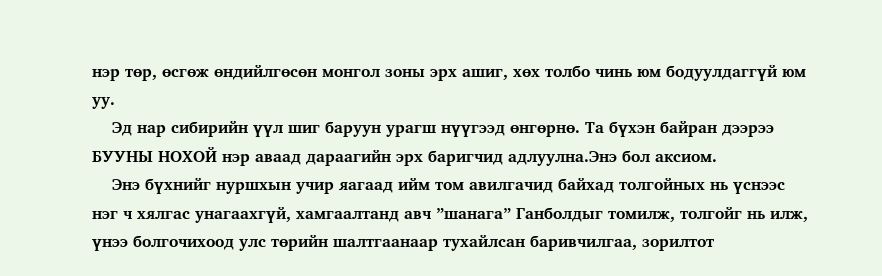нэр төр, өсгөж өндийлгөсөн монгол зоны эрх ашиг, хөх толбо чинь юм бодуулдаггүй юм уу.
    Эд нар сибирийн үүл шиг баруун урагш нүүгээд өнгөрнө. Та бүхэн байран дээрээ БУУНЫ НОХОЙ нэр аваад дараагийн эрх баригчид адлуулна.Энэ бол аксиом.
    Энэ бүхнийг нуршхын учир яагаад ийм том авилгачид байхад толгойных нь үснээс нэг ч хялгас унагаахгүй, хамгаалтанд авч ”шанага” Ганболдыг томилж, толгойг нь илж, үнээ болгочихоод улс төрийн шалтгаанаар тухайлсан баривчилгаа, зорилтот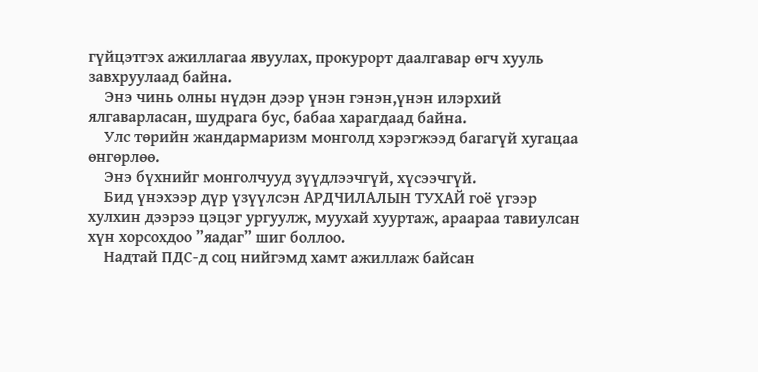гүйцэтгэх ажиллагаа явуулах, прокурорт даалгавар өгч хууль завхруулаад байна.
    Энэ чинь олны нүдэн дээр үнэн гэнэн,үнэн илэрхий ялгаварласан, шудрага бус, бабаа харагдаад байна.
    Улс төрийн жандармаризм монголд хэрэгжээд багагүй хугацаа өнгөрлөө.
    Энэ бүхнийг монголчууд зүүдлээчгүй, хүсээчгүй.
    Бид үнэхээр дүр үзүүлсэн АРДЧИЛАЛЫН ТУХАЙ гоё үгээр хулхин дээрээ цэцэг ургуулж, муухай хууртаж, араараа тавиулсан хүн хорсохдоо ”яадаг” шиг боллоо.
    Надтай ПДС-д соц нийгэмд хамт ажиллаж байсан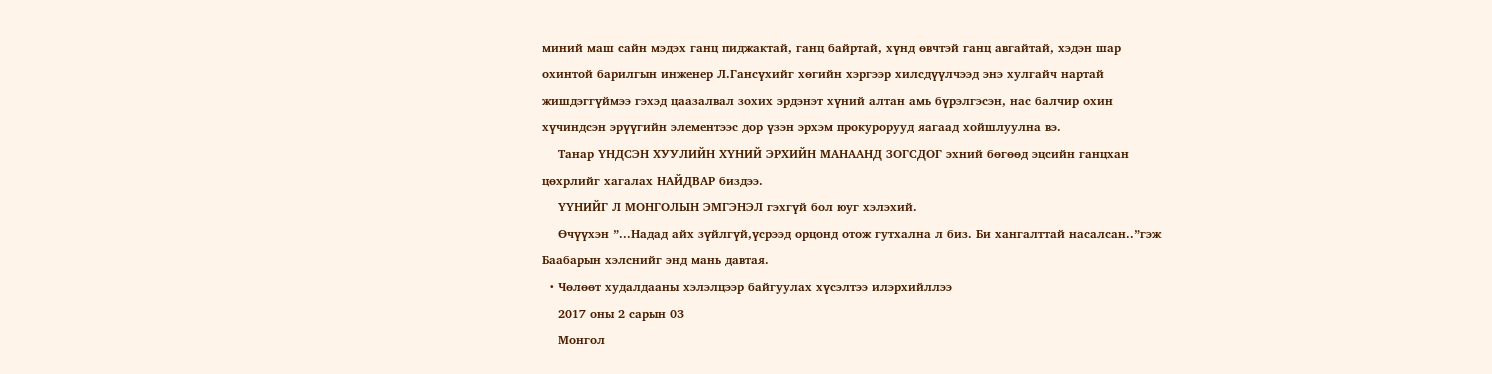миний маш сайн мэдэх ганц пиджактай, ганц байртай, хүнд өвчтэй ганц авгайтай, хэдэн шар охинтой барилгын инженер Л.Гансүхийг хөгийн хэргээр хилсдүүлчээд энэ хулгайч нартай жишдэггүймээ гэхэд цаазалвал зохих эрдэнэт хүний алтан амь бүрэлгэсэн, нас балчир охин хүчиндсэн эрүүгийн элементээс дор үзэн эрхэм прокурорууд яагаад хойшлуулна вэ.
    Танар ҮНДСЭН ХУУЛИЙН ХҮНИЙ ЭРХИЙН МАНААНД ЗОГСДОГ эхний бөгөөд эцсийн ганцхан цөхрлийг хагалах НАЙДВАР биздээ.
    ҮҮНИЙГ Л МОНГОЛЫН ЭМГЭНЭЛ гэхгүй бол юуг хэлэхий.
    Өчүүхэн ”...Надад айх зүйлгүй,үсрээд орцонд отож гутхална л биз. Би хангалттай насалсан..”гэж Баабарын хэлснийг энд мань давтая.
  • Чөлөөт худалдааны хэлэлцээр байгуулах хүсэлтээ илэрхийллээ
    2017 оны 2 сарын 03
    Монгол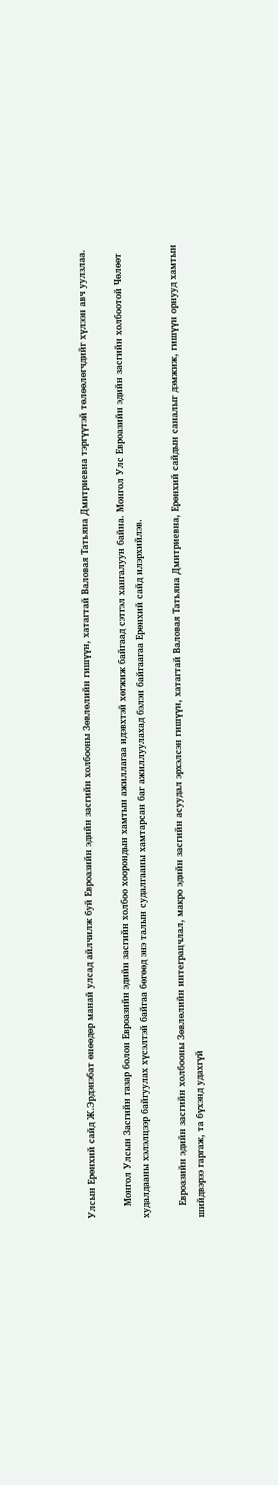Улсын Ерөнхий сайд Ж.Эрдэнэбат өнөөдөр манай улсад айлчилж буй Евроазийн эдийн засгийн холбооны Зөвлөлийн гишүүн, хатагтай Валовая Татьяна Дмитриевна тэргүүтэй төлөөлөгчдийг хүлээн авч уулзлаа.

    Монгол Улсын Засгийн газар болон Евроазийн эдийн засгийн холбоо хоорондын хамтын ажиллагаа идэвхтэй хөгжиж байгаад сэтгэл хангалуун байна. Монгол Улс Евроазийн эдийн засгийн холбоотой Чөлөөт худалдааны хэлэлцээр байгуулах хүсэлтэй байгаа бөгөөд энэ талын судалгааны хамтарсан баг ажиллуулахад бэлэн байгаагаа Ерөнхий сайд илэрхийлэв.

    Евроазийн эдийн засгийн холбооны Зөвлөлийн интеграцчлал, макро эдийн засгийн асуудал эрхэлсэн гишүүн, хатагтай Валовая Татьяна Дмитриевна, Ерөнхий сайдын саналыг дэмжиж, гишүүн орнууд хамтын шийдвэрээ гаргаж, та бүхэнд удахгүй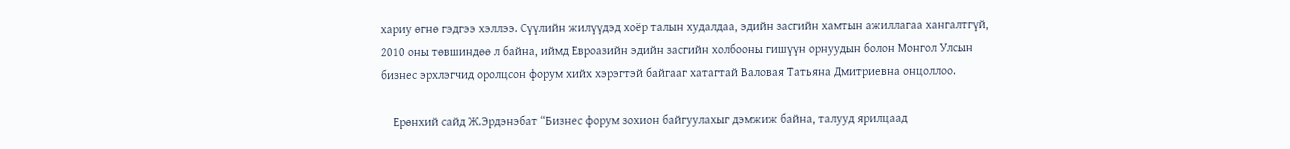хариу өгнө гэдгээ хэллээ. Сүүлийн жилүүдэд хоёр талын худалдаа, эдийн засгийн хамтын ажиллагаа хангалтгүй, 2010 оны төвшиндөө л байна, иймд Евроазийн эдийн засгийн холбооны гишүүн орнуудын болон Монгол Улсын бизнес эрхлэгчид оролцсон форум хийх хэрэгтэй байгааг хатагтай Валовая Татьяна Дмитриевна онцоллоо.

    Ерөнхий сайд Ж.Эрдэнэбат “Бизнес форум зохион байгуулахыг дэмжиж байна, талууд ярилцаад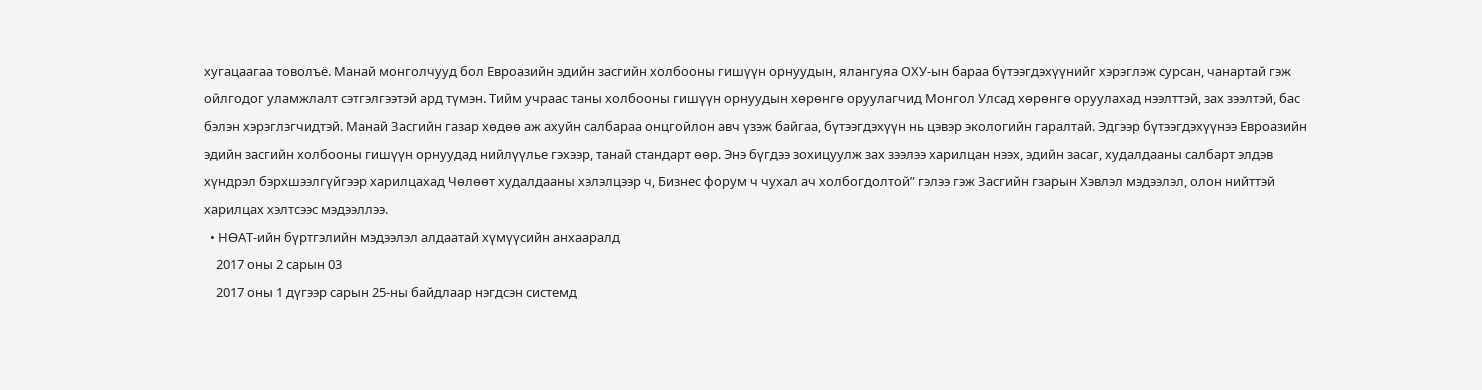хугацаагаа товолъё. Манай монголчууд бол Евроазийн эдийн засгийн холбооны гишүүн орнуудын, ялангуяа ОХУ-ын бараа бүтээгдэхүүнийг хэрэглэж сурсан, чанартай гэж ойлгодог уламжлалт сэтгэлгээтэй ард түмэн. Тийм учраас таны холбооны гишүүн орнуудын хөрөнгө оруулагчид Монгол Улсад хөрөнгө оруулахад нээлттэй, зах зээлтэй, бас бэлэн хэрэглэгчидтэй. Манай Засгийн газар хөдөө аж ахуйн салбараа онцгойлон авч үзэж байгаа, бүтээгдэхүүн нь цэвэр экологийн гаралтай. Эдгээр бүтээгдэхүүнээ Евроазийн эдийн засгийн холбооны гишүүн орнуудад нийлүүлье гэхээр, танай стандарт өөр. Энэ бүгдээ зохицуулж зах зээлээ харилцан нээх, эдийн засаг, худалдааны салбарт элдэв хүндрэл бэрхшээлгүйгээр харилцахад Чөлөөт худалдааны хэлэлцээр ч, Бизнес форум ч чухал ач холбогдолтой” гэлээ гэж Засгийн гзарын Хэвлэл мэдээлэл, олон нийттэй харилцах хэлтсээс мэдээллээ.
  • НӨАТ-ийн бүртгэлийн мэдээлэл алдаатай хүмүүсийн анхааралд
    2017 оны 2 сарын 03
    2017 оны 1 дүгээр сарын 25-ны байдлаар нэгдсэн системд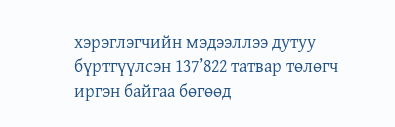хэрэглэгчийн мэдээллээ дутуу бүртгүүлсэн 137’822 татвар төлөгч иргэн байгаа бөгөөд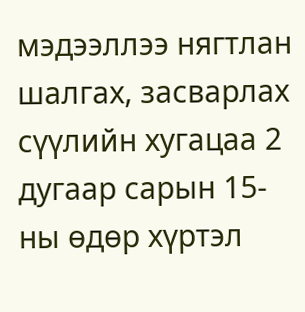мэдээллээ нягтлан шалгах, засварлах сүүлийн хугацаа 2 дугаар сарын 15-ны өдөр хүртэл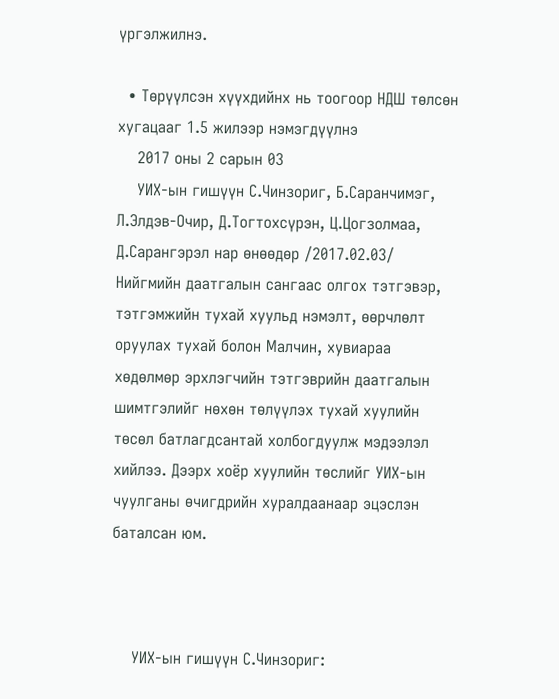үргэлжилнэ.

  • Төрүүлсэн хүүхдийнх нь тоогоор НДШ төлсөн хугацааг 1.5 жилээр нэмэгдүүлнэ
    2017 оны 2 сарын 03
    УИХ-ын гишүүн С.Чинзориг, Б.Саранчимэг, Л.Элдэв-Очир, Д.Тогтохсүрэн, Ц.Цогзолмаа, Д.Сарангэрэл нар өнөөдөр /2017.02.03/ Нийгмийн даатгалын сангаас олгох тэтгэвэр, тэтгэмжийн тухай хуульд нэмэлт, өөрчлөлт оруулах тухай болон Малчин, хувиараа хөдөлмөр эрхлэгчийн тэтгэврийн даатгалын шимтгэлийг нөхөн төлүүлэх тухай хуулийн төсөл батлагдсантай холбогдуулж мэдээлэл хийлээ. Дээрх хоёр хуулийн төслийг УИХ-ын чуулганы өчигдрийн хуралдаанаар эцэслэн баталсан юм.



    УИХ-ын гишүүн С.Чинзориг: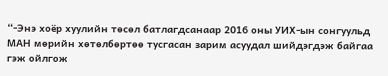“-Энэ хоёр хуулийн төсөл батлагдсанаар 2016 оны УИХ-ын сонгуульд МАН мөрийн хөтөлбөртөө тусгасан зарим асуудал шийдэгдэж байгаа гэж ойлгож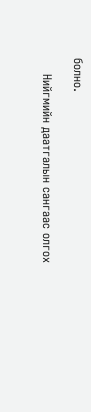болно.

    Нийгмийн даатгалын сангаас олгох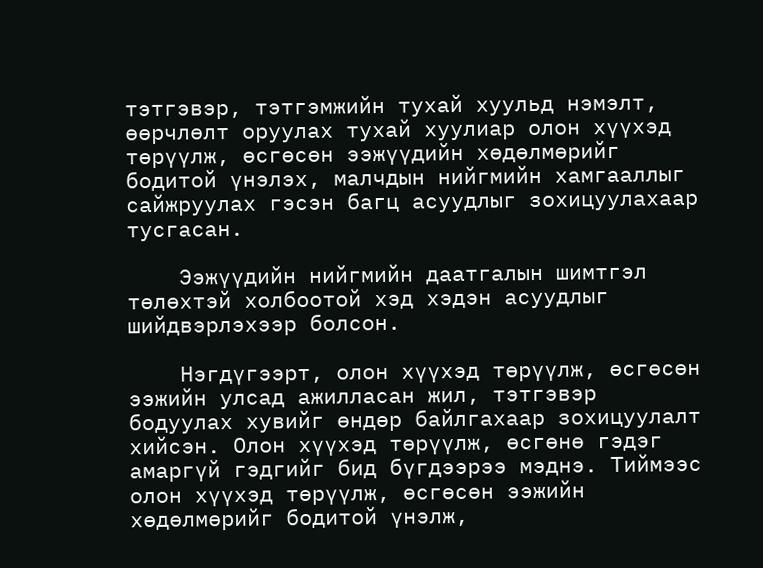тэтгэвэр, тэтгэмжийн тухай хуульд нэмэлт, өөрчлөлт оруулах тухай хуулиар олон хүүхэд төрүүлж, өсгөсөн ээжүүдийн хөдөлмөрийг бодитой үнэлэх, малчдын нийгмийн хамгааллыг сайжруулах гэсэн багц асуудлыг зохицуулахаар тусгасан.

    Ээжүүдийн нийгмийн даатгалын шимтгэл төлөхтэй холбоотой хэд хэдэн асуудлыг шийдвэрлэхээр болсон.

    Нэгдүгээрт, олон хүүхэд төрүүлж, өсгөсөн ээжийн улсад ажилласан жил, тэтгэвэр бодуулах хувийг өндөр байлгахаар зохицуулалт хийсэн. Олон хүүхэд төрүүлж, өсгөнө гэдэг амаргүй гэдгийг бид бүгдээрээ мэднэ. Тиймээс олон хүүхэд төрүүлж, өсгөсөн ээжийн хөдөлмөрийг бодитой үнэлж,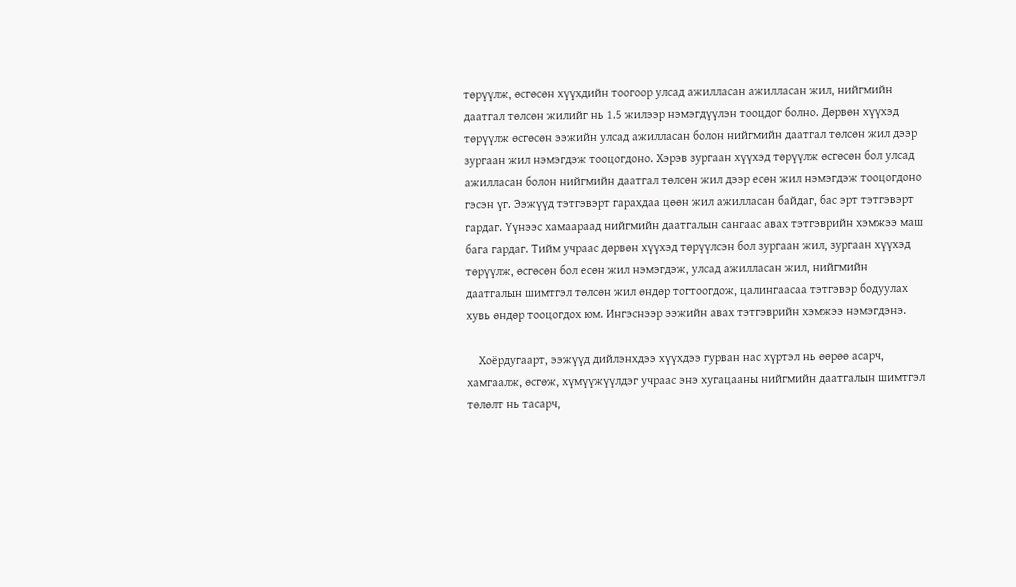төрүүлж, өсгөсөн хүүхдийн тоогоор улсад ажилласан ажилласан жил, нийгмийн даатгал төлсөн жилийг нь 1.5 жилээр нэмэгдүүлэн тооцдог болно. Дөрвөн хүүхэд төрүүлж өсгөсөн ээжийн улсад ажилласан болон нийгмийн даатгал төлсөн жил дээр зургаан жил нэмэгдэж тооцогдоно. Хэрэв зургаан хүүхэд төрүүлж өсгөсөн бол улсад ажилласан болон нийгмийн даатгал төлсөн жил дээр есөн жил нэмэгдэж тооцогдоно гэсэн үг. Ээжүүд тэтгэвэрт гарахдаа цөөн жил ажилласан байдаг, бас эрт тэтгэвэрт гардаг. Үүнээс хамаараад нийгмийн даатгалын сангаас авах тэтгэврийн хэмжээ маш бага гардаг. Тийм учраас дөрвөн хүүхэд төрүүлсэн бол зургаан жил, зургаан хүүхэд төрүүлж, өсгөсөн бол есөн жил нэмэгдэж, улсад ажилласан жил, нийгмийн даатгалын шимтгэл төлсөн жил өндөр тогтоогдож, цалингаасаа тэтгэвэр бодуулах хувь өндөр тооцогдох юм. Ингэснээр ээжийн авах тэтгэврийн хэмжээ нэмэгдэнэ.

    Хоёрдугаарт, ээжүүд дийлэнхдээ хүүхдээ гурван нас хүртэл нь өөрөө асарч, хамгаалж, өсгөж, хүмүүжүүлдэг учраас энэ хугацааны нийгмийн даатгалын шимтгэл төлөлт нь тасарч,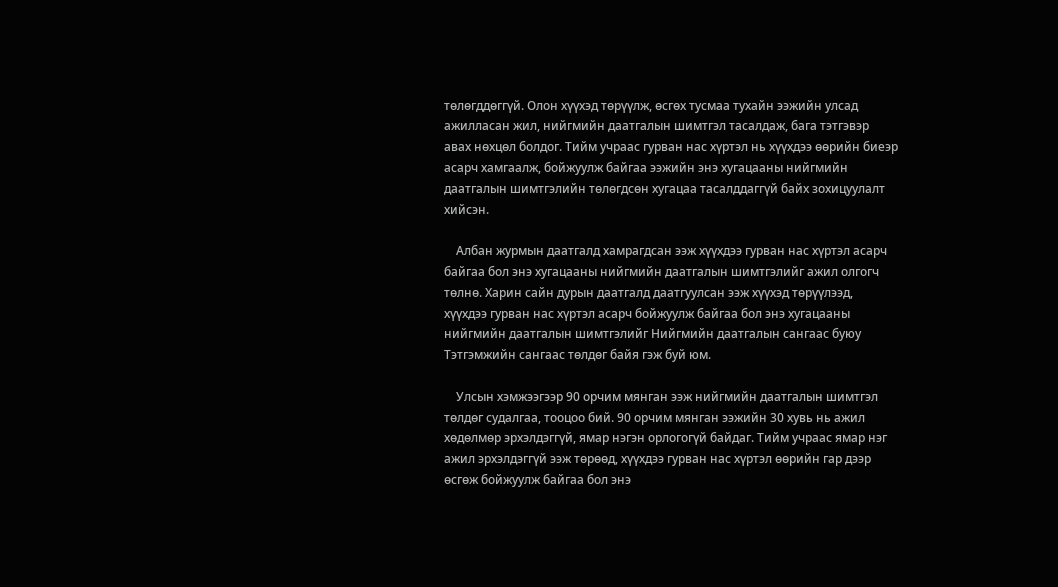төлөгддөггүй. Олон хүүхэд төрүүлж, өсгөх тусмаа тухайн ээжийн улсад ажилласан жил, нийгмийн даатгалын шимтгэл тасалдаж, бага тэтгэвэр авах нөхцөл болдог. Тийм учраас гурван нас хүртэл нь хүүхдээ өөрийн биеэр асарч хамгаалж, бойжуулж байгаа ээжийн энэ хугацааны нийгмийн даатгалын шимтгэлийн төлөгдсөн хугацаа тасалддаггүй байх зохицуулалт хийсэн.

    Албан журмын даатгалд хамрагдсан ээж хүүхдээ гурван нас хүртэл асарч байгаа бол энэ хугацааны нийгмийн даатгалын шимтгэлийг ажил олгогч төлнө. Харин сайн дурын даатгалд даатгуулсан ээж хүүхэд төрүүлээд, хүүхдээ гурван нас хүртэл асарч бойжуулж байгаа бол энэ хугацааны нийгмийн даатгалын шимтгэлийг Нийгмийн даатгалын сангаас буюу Тэтгэмжийн сангаас төлдөг байя гэж буй юм.

    Улсын хэмжээгээр 90 орчим мянган ээж нийгмийн даатгалын шимтгэл төлдөг судалгаа, тооцоо бий. 90 орчим мянган ээжийн 30 хувь нь ажил хөдөлмөр эрхэлдэггүй, ямар нэгэн орлогогүй байдаг. Тийм учраас ямар нэг ажил эрхэлдэггүй ээж төрөөд, хүүхдээ гурван нас хүртэл өөрийн гар дээр өсгөж бойжуулж байгаа бол энэ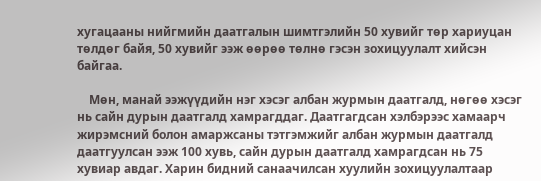хугацааны нийгмийн даатгалын шимтгэлийн 50 хувийг төр хариуцан төлдөг байя, 50 хувийг ээж өөрөө төлнө гэсэн зохицуулалт хийсэн байгаа.

    Мөн, манай ээжүүдийн нэг хэсэг албан журмын даатгалд, нөгөө хэсэг нь сайн дурын даатгалд хамрагддаг. Даатгагдсан хэлбэрээс хамаарч жирэмсний болон амаржсаны тэтгэмжийг албан журмын даатгалд даатгуулсан ээж 100 хувь, сайн дурын даатгалд хамрагдсан нь 75 хувиар авдаг. Харин бидний санаачилсан хуулийн зохицуулалтаар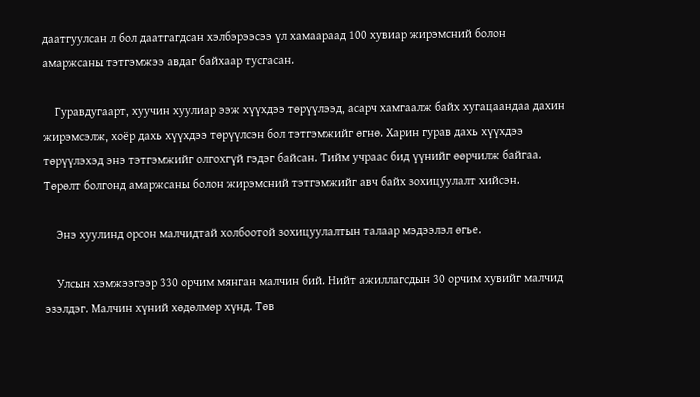даатгуулсан л бол даатгагдсан хэлбэрээсээ үл хамаараад 100 хувиар жирэмсний болон амаржсаны тэтгэмжээ авдаг байхаар тусгасан.

    Гуравдугаарт, хуучин хуулиар ээж хүүхдээ төрүүлээд, асарч хамгаалж байх хугацаандаа дахин жирэмсэлж, хоёр дахь хүүхдээ төрүүлсэн бол тэтгэмжийг өгнө. Харин гурав дахь хүүхдээ төрүүлэхэд энэ тэтгэмжийг олгохгүй гэдэг байсан. Тийм учраас бид үүнийг өөрчилж байгаа. Төрөлт болгонд амаржсаны болон жирэмсний тэтгэмжийг авч байх зохицуулалт хийсэн.

    Энэ хуулинд орсон малчидтай холбоотой зохицуулалтын талаар мэдээлэл өгье.

    Улсын хэмжээгээр 330 орчим мянган малчин бий. Нийт ажиллагсдын 30 орчим хувийг малчид эзэлдэг. Малчин хүний хөдөлмөр хүнд. Төв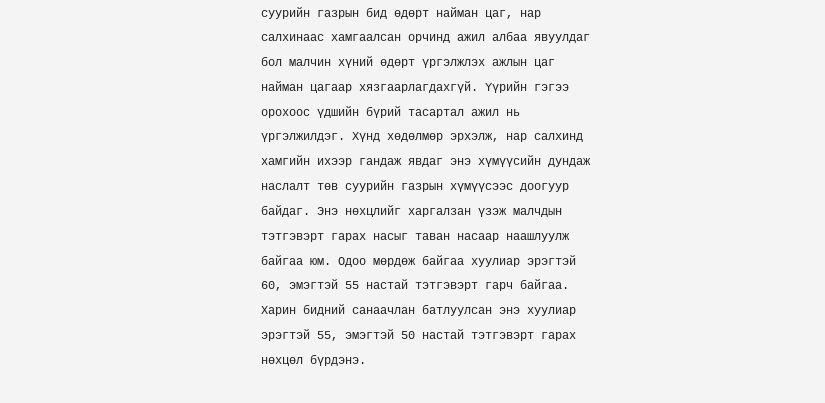суурийн газрын бид өдөрт найман цаг, нар салхинаас хамгаалсан орчинд ажил албаа явуулдаг бол малчин хүний өдөрт үргэлжлэх ажлын цаг найман цагаар хязгаарлагдахгүй. Үүрийн гэгээ орохоос үдшийн бүрий тасартал ажил нь үргэлжилдэг. Хүнд хөдөлмөр эрхэлж, нар салхинд хамгийн ихээр гандаж явдаг энэ хүмүүсийн дундаж наслалт төв суурийн газрын хүмүүсээс доогуур байдаг. Энэ нөхцлийг харгалзан үзэж малчдын тэтгэвэрт гарах насыг таван насаар наашлуулж байгаа юм. Одоо мөрдөж байгаа хуулиар эрэгтэй 60, эмэгтэй 55 настай тэтгэвэрт гарч байгаа. Харин бидний санаачлан батлуулсан энэ хуулиар эрэгтэй 55, эмэгтэй 50 настай тэтгэвэрт гарах нөхцөл бүрдэнэ.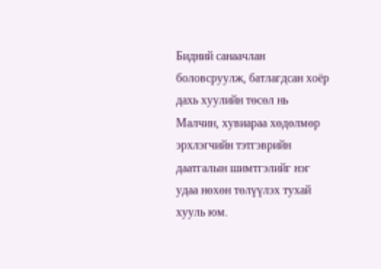Бидний санаачлан боловсруулж, батлагдсан хоёр дахь хуулийн төсөл нь Малчин, хувиараа хөдөлмөр эрхлэгчийн тэтгэврийн даатгалын шимтгэлийг нэг удаа нөхөн төлүүлэх тухай хууль юм.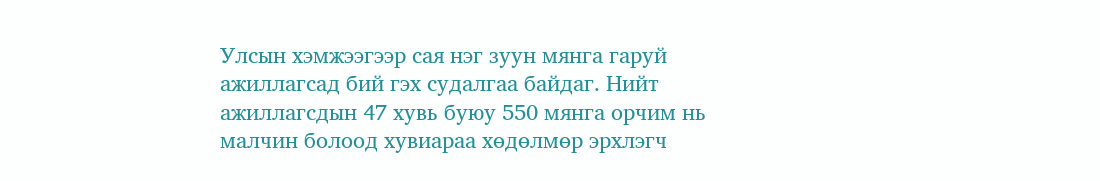Улсын хэмжээгээр сая нэг зуун мянга гаруй ажиллагсад бий гэх судалгаа байдаг. Нийт ажиллагсдын 47 хувь буюу 550 мянга орчим нь малчин болоод хувиараа хөдөлмөр эрхлэгч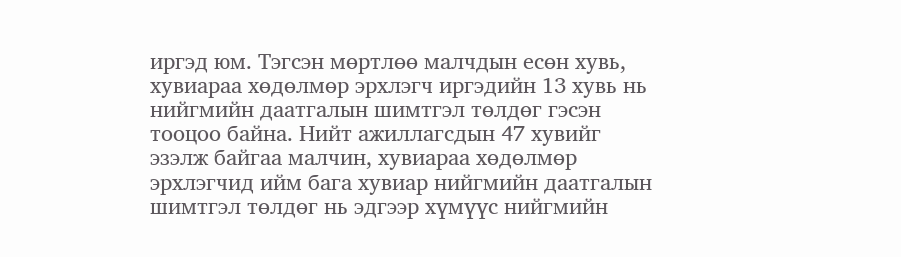иргэд юм. Тэгсэн мөртлөө малчдын есөн хувь, хувиараа хөдөлмөр эрхлэгч иргэдийн 13 хувь нь нийгмийн даатгалын шимтгэл төлдөг гэсэн тооцоо байна. Нийт ажиллагсдын 47 хувийг эзэлж байгаа малчин, хувиараа хөдөлмөр эрхлэгчид ийм бага хувиар нийгмийн даатгалын шимтгэл төлдөг нь эдгээр хүмүүс нийгмийн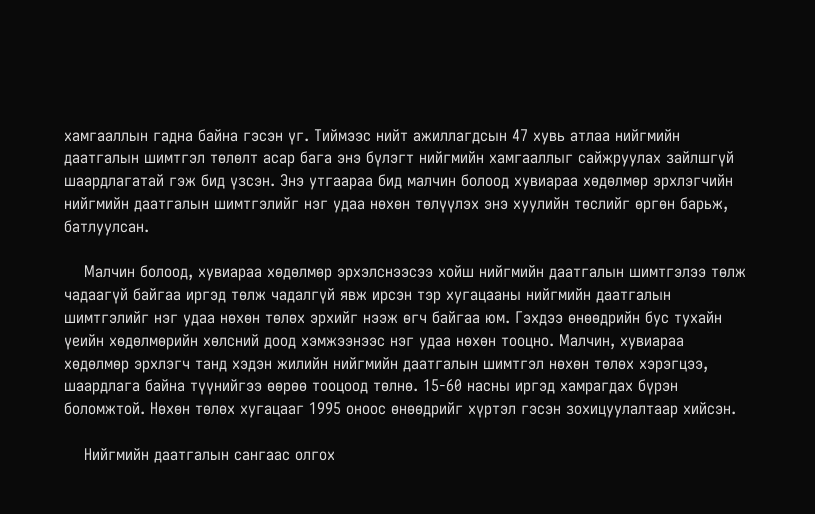хамгааллын гадна байна гэсэн үг. Тиймээс нийт ажиллагдсын 47 хувь атлаа нийгмийн даатгалын шимтгэл төлөлт асар бага энэ бүлэгт нийгмийн хамгааллыг сайжруулах зайлшгүй шаардлагатай гэж бид үзсэн. Энэ утгаараа бид малчин болоод хувиараа хөдөлмөр эрхлэгчийн нийгмийн даатгалын шимтгэлийг нэг удаа нөхөн төлүүлэх энэ хуулийн төслийг өргөн барьж, батлуулсан.

    Малчин болоод, хувиараа хөдөлмөр эрхэлснээсээ хойш нийгмийн даатгалын шимтгэлээ төлж чадаагүй байгаа иргэд төлж чадалгүй явж ирсэн тэр хугацааны нийгмийн даатгалын шимтгэлийг нэг удаа нөхөн төлөх эрхийг нээж өгч байгаа юм. Гэхдээ өнөөдрийн бус тухайн үеийн хөдөлмөрийн хөлсний доод хэмжээнээс нэг удаа нөхөн тооцно. Малчин, хувиараа хөдөлмөр эрхлэгч танд хэдэн жилийн нийгмийн даатгалын шимтгэл нөхөн төлөх хэрэгцээ, шаардлага байна түүнийгээ өөрөө тооцоод төлнө. 15-60 насны иргэд хамрагдах бүрэн боломжтой. Нөхөн төлөх хугацааг 1995 оноос өнөөдрийг хүртэл гэсэн зохицуулалтаар хийсэн.

    Нийгмийн даатгалын сангаас олгох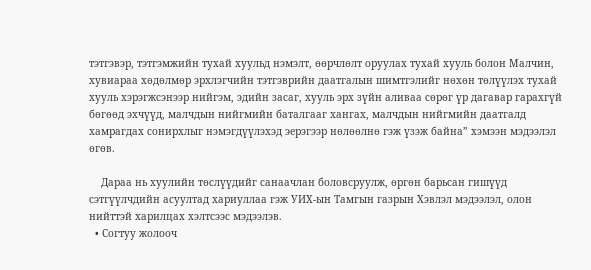тэтгэвэр, тэтгэмжийн тухай хуульд нэмэлт, өөрчлөлт оруулах тухай хууль болон Малчин, хувиараа хөдөлмөр эрхлэгчийн тэтгэврийн даатгалын шимтгэлийг нөхөн төлүүлэх тухай хууль хэрэгжсэнээр нийгэм, эдийн засаг, хууль эрх зүйн аливаа сөрөг үр дагавар гарахгүй бөгөөд эхчүүд, малчдын нийгмийн баталгааг хангах, малчдын нийгмийн даатгалд хамрагдах сонирхлыг нэмэгдүүлэхэд эерэгээр нөлөөлнө гэж үзэж байна” хэмээн мэдээлэл өгөв.

    Дараа нь хуулийн төслүүдийг санаачлан боловсруулж, өргөн барьсан гишүүд сэтгүүлчдийн асуултад хариуллаа гэж УИХ-ын Тамгын газрын Хэвлэл мэдээлэл, олон нийттэй харилцах хэлтсээс мэдээлэв.
  • Согтуу жолооч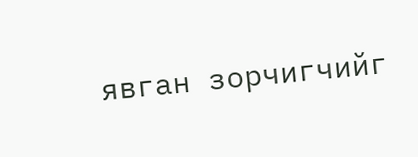явган зорчигчийг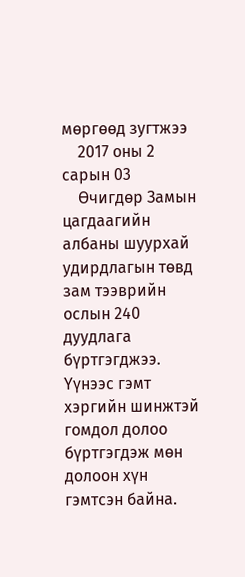мөргөөд зугтжээ
    2017 оны 2 сарын 03
    Өчигдөр Замын цагдаагийн албаны шуурхай удирдлагын төвд зам тээврийн ослын 240 дуудлага бүртгэгджээ. Үүнээс гэмт хэргийн шинжтэй гомдол долоо бүртгэгдэж мөн долоон хүн гэмтсэн байна.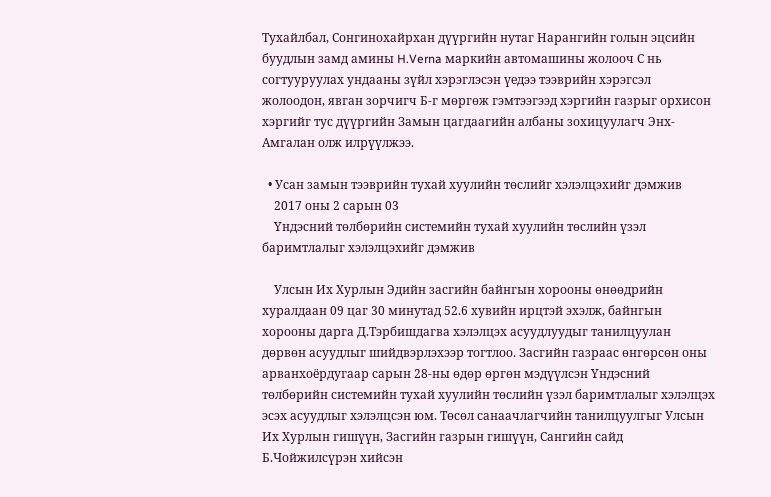Тухайлбал, Сонгинохайрхан дүүргийн нутаг Нарангийн голын эцсийн буудлын замд амины H.Verna маркийн автомашины жолооч С нь согтууруулах ундааны зүйл хэрэглэсэн үедээ тээврийн хэрэгсэл жолоодон, явган зорчигч Б-г мөргөж гэмтээгээд хэргийн газрыг орхисон хэргийг тус дүүргийн Замын цагдаагийн албаны зохицуулагч Энх-Амгалан олж илрүүлжээ.

  • Усан замын тээврийн тухай хуулийн төслийг хэлэлцэхийг дэмжив
    2017 оны 2 сарын 03
    Үндэсний төлбөрийн системийн тухай хуулийн төслийн үзэл баримтлалыг хэлэлцэхийг дэмжив

    Улсын Их Хурлын Эдийн засгийн байнгын хорооны өнөөдрийн хуралдаан 09 цаг 30 минутад 52.6 хувийн ирцтэй эхэлж, байнгын хорооны дарга Д.Тэрбишдагва хэлэлцэх асуудлуудыг танилцуулан дөрвөн асуудлыг шийдвэрлэхээр тогтлоо. Засгийн газраас өнгөрсөн оны арванхоёрдугаар сарын 28-ны өдөр өргөн мэдүүлсэн Үндэсний төлбөрийн системийн тухай хуулийн төслийн үзэл баримтлалыг хэлэлцэх эсэх асуудлыг хэлэлцсэн юм. Төсөл санаачлагчийн танилцуулгыг Улсын Их Хурлын гишүүн, Засгийн газрын гишүүн, Сангийн сайд Б.Чойжилсүрэн хийсэн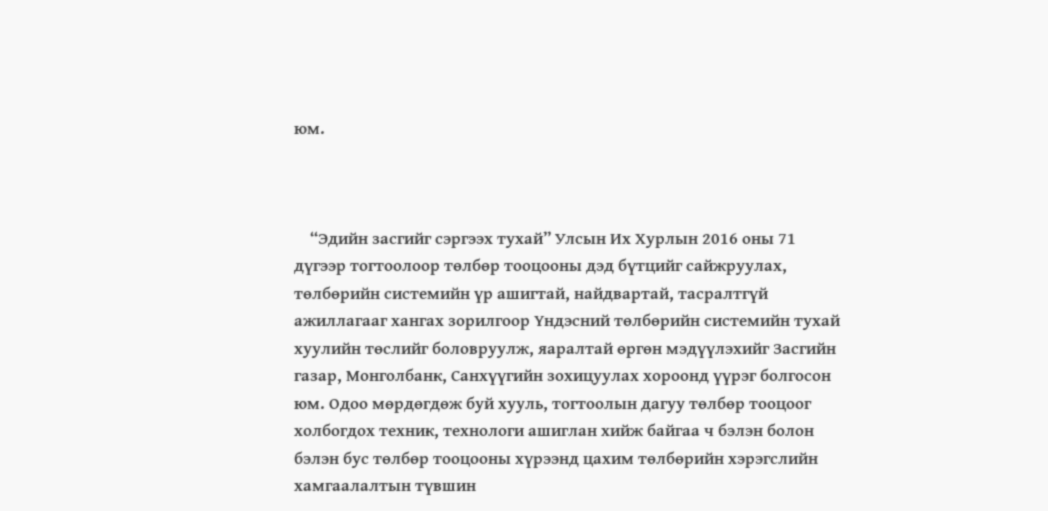юм.



    “Эдийн засгийг сэргээх тухай” Улсын Их Хурлын 2016 оны 71 дүгээр тогтоолоор төлбөр тооцооны дэд бүтцийг сайжруулах, төлбөрийн системийн үр ашигтай, найдвартай, тасралтгүй ажиллагааг хангах зорилгоор Үндэсний төлбөрийн системийн тухай хуулийн төслийг боловруулж, яаралтай өргөн мэдүүлэхийг Засгийн газар, Монголбанк, Санхүүгийн зохицуулах хороонд үүрэг болгосон юм. Одоо мөрдөгдөж буй хууль, тогтоолын дагуу төлбөр тооцоог холбогдох техник, технологи ашиглан хийж байгаа ч бэлэн болон бэлэн бус төлбөр тооцооны хүрээнд цахим төлбөрийн хэрэгслийн хамгаалалтын түвшин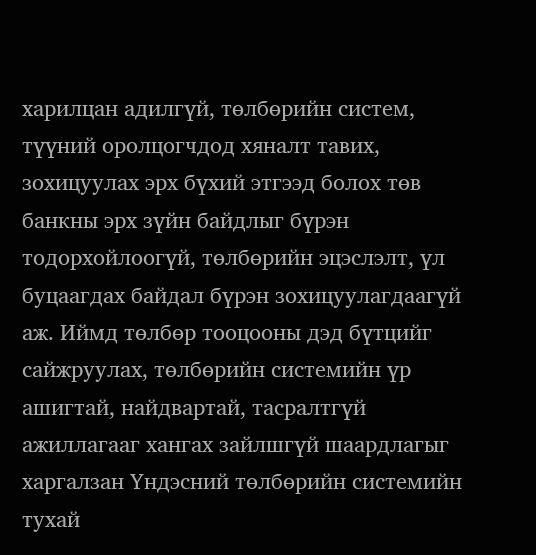харилцан адилгүй, төлбөрийн систем, түүний оролцогчдод хяналт тавих, зохицуулах эрх бүхий этгээд болох төв банкны эрх зүйн байдлыг бүрэн тодорхойлоогүй, төлбөрийн эцэслэлт, үл буцаагдах байдал бүрэн зохицуулагдаагүй аж. Иймд төлбөр тооцооны дэд бүтцийг сайжруулах, төлбөрийн системийн үр ашигтай, найдвартай, тасралтгүй ажиллагааг хангах зайлшгүй шаардлагыг харгалзан Үндэсний төлбөрийн системийн тухай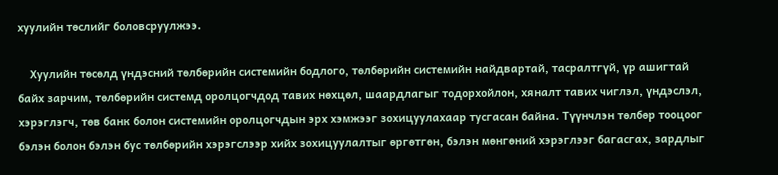хуулийн төслийг боловсруулжээ.

    Хуулийн төсөлд үндэсний төлбөрийн системийн бодлого, төлбөрийн системийн найдвартай, тасралтгүй, үр ашигтай байх зарчим, төлбөрийн системд оролцогчдод тавих нөхцөл, шаардлагыг тодорхойлон, хяналт тавих чиглэл, үндэслэл, хэрэглэгч, төв банк болон системийн оролцогчдын эрх хэмжээг зохицуулахаар тусгасан байна. Түүнчлэн төлбөр тооцоог бэлэн болон бэлэн бус төлбөрийн хэрэгслээр хийх зохицуулалтыг өргөтгөн, бэлэн мөнгөний хэрэглээг багасгах, зардлыг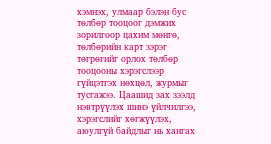хэмнэх, улмаар бэлэн бус төлбөр тооцоог дэмжих зорилгоор цахим мөнгө, төлбөрийн карт зэрэг төгрөгийг орлох төлбөр тооцооны хэрэгслээр гүйцэтгэх нөхцөл, журмыг тусгажээ. Цаашид зах зээлд нэвтрүүлэх шинэ үйлчилгээ, хэрэгслийг хөгжүүлэх, аюулгүй байдлыг нь хангах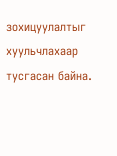зохицуулалтыг хуульчлахаар тусгасан байна.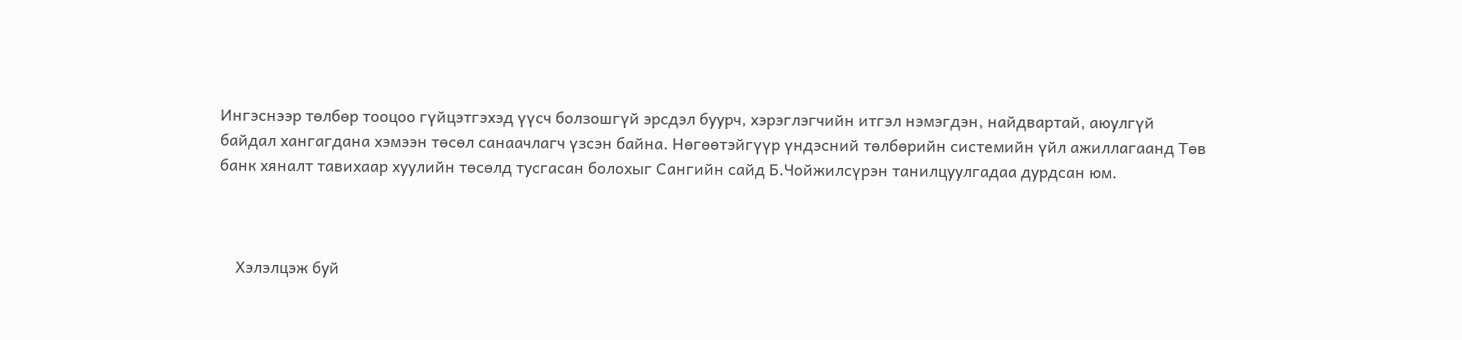Ингэснээр төлбөр тооцоо гүйцэтгэхэд үүсч болзошгүй эрсдэл буурч, хэрэглэгчийн итгэл нэмэгдэн, найдвартай, аюулгүй байдал хангагдана хэмээн төсөл санаачлагч үзсэн байна. Нөгөөтэйгүүр үндэсний төлбөрийн системийн үйл ажиллагаанд Төв банк хяналт тавихаар хуулийн төсөлд тусгасан болохыг Сангийн сайд Б.Чойжилсүрэн танилцуулгадаа дурдсан юм.



    Хэлэлцэж буй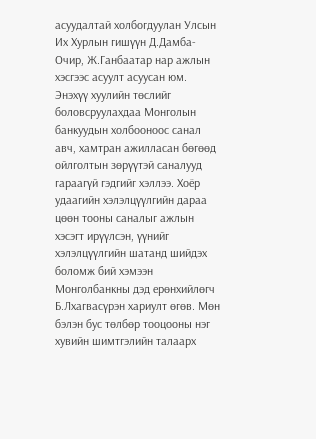асуудалтай холбогдуулан Улсын Их Хурлын гишүүн Д.Дамба-Очир, Ж.Ганбаатар нар ажлын хэсгээс асуулт асуусан юм. Энэхүү хуулийн төслийг боловсруулахдаа Монголын банкуудын холбооноос санал авч, хамтран ажилласан бөгөөд ойлголтын зөрүүтэй саналууд гараагүй гэдгийг хэллээ. Хоёр удаагийн хэлэлцүүлгийн дараа цөөн тооны саналыг ажлын хэсэгт ирүүлсэн, үүнийг хэлэлцүүлгийн шатанд шийдэх боломж бий хэмээн Монголбанкны дэд ерөнхийлөгч Б.Лхагвасүрэн хариулт өгөв. Мөн бэлэн бус төлбөр тооцооны нэг хувийн шимтгэлийн талаарх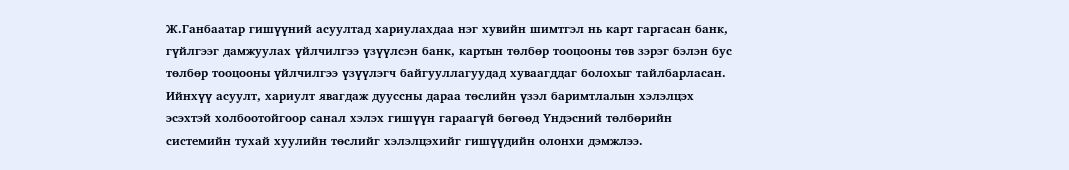Ж.Ганбаатар гишүүний асуултад хариулахдаа нэг хувийн шимтгэл нь карт гаргасан банк, гүйлгээг дамжуулах үйлчилгээ үзүүлсэн банк, картын төлбөр тооцооны төв зэрэг бэлэн бус төлбөр тооцооны үйлчилгээ үзүүлэгч байгууллагуудад хуваагддаг болохыг тайлбарласан. Ийнхүү асуулт, хариулт явагдаж дууссны дараа төслийн үзэл баримтлалын хэлэлцэх эсэхтэй холбоотойгоор санал хэлэх гишүүн гараагүй бөгөөд Үндэсний төлбөрийн системийн тухай хуулийн төслийг хэлэлцэхийг гишүүдийн олонхи дэмжлээ.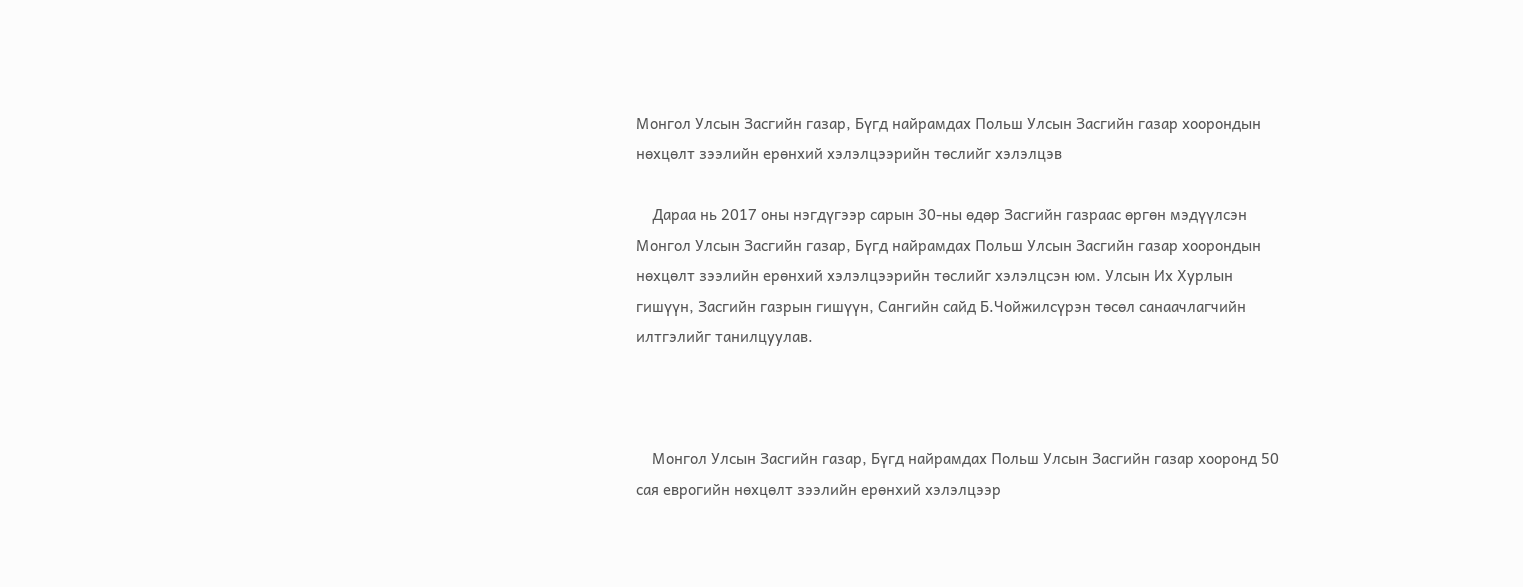Монгол Улсын Засгийн газар, Бүгд найрамдах Польш Улсын Засгийн газар хоорондын нөхцөлт зээлийн ерөнхий хэлэлцээрийн төслийг хэлэлцэв

    Дараа нь 2017 оны нэгдүгээр сарын 30-ны өдөр Засгийн газраас өргөн мэдүүлсэн Монгол Улсын Засгийн газар, Бүгд найрамдах Польш Улсын Засгийн газар хоорондын нөхцөлт зээлийн ерөнхий хэлэлцээрийн төслийг хэлэлцсэн юм. Улсын Их Хурлын гишүүн, Засгийн газрын гишүүн, Сангийн сайд Б.Чойжилсүрэн төсөл санаачлагчийн илтгэлийг танилцуулав.



    Монгол Улсын Засгийн газар, Бүгд найрамдах Польш Улсын Засгийн газар хооронд 50 сая еврогийн нөхцөлт зээлийн ерөнхий хэлэлцээр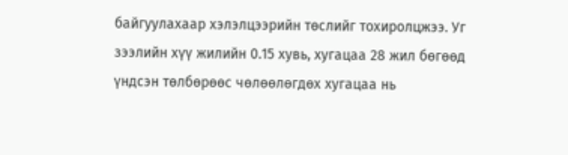байгуулахаар хэлэлцээрийн төслийг тохиролцжээ. Уг зээлийн хүү жилийн 0.15 хувь, хугацаа 28 жил бөгөөд үндсэн төлбөрөөс чөлөөлөгдөх хугацаа нь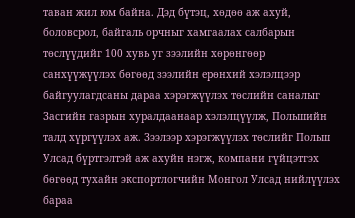таван жил юм байна. Дэд бүтэц, хөдөө аж ахуй, боловсрол, байгаль орчныг хамгаалах салбарын төслүүдийг 100 хувь уг зээлийн хөрөнгөөр санхүүжүүлэх бөгөөд зээлийн ерөнхий хэлэлцээр байгуулагдсаны дараа хэрэгжүүлэх төслийн саналыг Засгийн газрын хуралдаанаар хэлэлцүүлж, Польшийн талд хүргүүлэх аж. Зээлээр хэрэгжүүлэх төслийг Польш Улсад бүртгэлтэй аж ахуйн нэгж, компани гүйцэтгэх бөгөөд тухайн экспортлогчийн Монгол Улсад нийлүүлэх бараа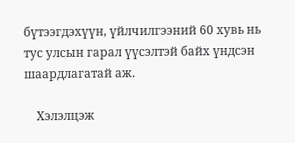бүтээгдэхүүн, үйлчилгээний 60 хувь нь тус улсын гарал үүсэлтэй байх үндсэн шаардлагатай аж.

    Хэлэлцэж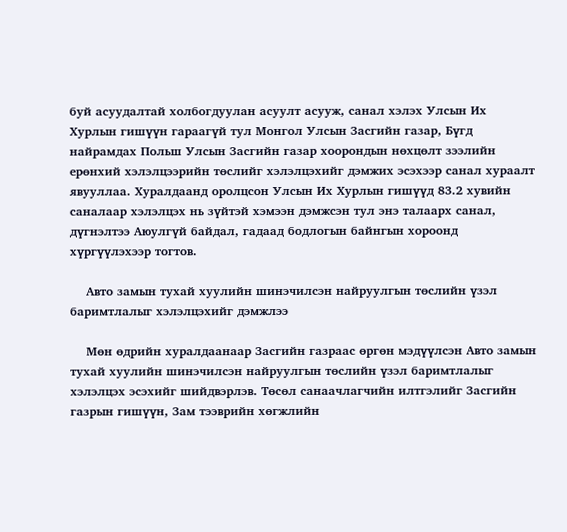буй асуудалтай холбогдуулан асуулт асууж, санал хэлэх Улсын Их Хурлын гишүүн гараагүй тул Монгол Улсын Засгийн газар, Бүгд найрамдах Польш Улсын Засгийн газар хоорондын нөхцөлт зээлийн ерөнхий хэлэлцээрийн төслийг хэлэлцэхийг дэмжих эсэхээр санал хураалт явууллаа. Хуралдаанд оролцсон Улсын Их Хурлын гишүүд 83.2 хувийн саналаар хэлэлцэх нь зүйтэй хэмээн дэмжсэн тул энэ талаарх санал, дүгнэлтээ Аюулгүй байдал, гадаад бодлогын байнгын хороонд хүргүүлэхээр тогтов.

    Авто замын тухай хуулийн шинэчилсэн найруулгын төслийн үзэл баримтлалыг хэлэлцэхийг дэмжлээ

    Мөн өдрийн хуралдаанаар Засгийн газраас өргөн мэдүүлсэн Авто замын тухай хуулийн шинэчилсэн найруулгын төслийн үзэл баримтлалыг хэлэлцэх эсэхийг шийдвэрлэв. Төсөл санаачлагчийн илтгэлийг Засгийн газрын гишүүн, Зам тээврийн хөгжлийн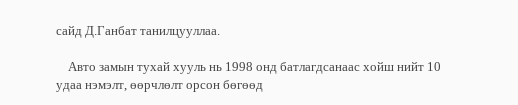сайд Д.Ганбат танилцууллаа.

    Авто замын тухай хууль нь 1998 онд батлагдсанаас хойш нийт 10 удаа нэмэлт, өөрчлөлт орсон бөгөөд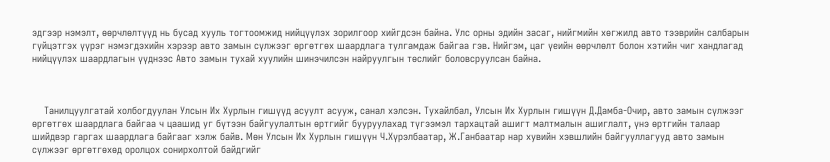эдгээр нэмэлт, өөрчлөлтүүд нь бусад хууль тогтоомжид нийцүүлэх зорилгоор хийгдсэн байна. Улс орны эдийн засаг, нийгмийн хөгжилд авто тээврийн салбарын гүйцэтгэх үүрэг нэмэгдэхийн хэрээр авто замын сүлжээг өргөтгөх шаардлага тулгамдаж байгаа гэв. Нийгэм, цаг үеийн өөрчлөлт болон хэтийн чиг хандлагад нийцүүлэх шаардлагын үүднээс Авто замын тухай хуулийн шинэчилсэн найруулгын төслийг боловсруулсан байна.



    Танилцуулгатай холбогдуулан Улсын Их Хурлын гишүүд асуулт асууж, санал хэлсэн. Тухайлбал, Улсын Их Хурлын гишүүн Д.Дамба-Очир, авто замын сүлжээг өргөтгөх шаардлага байгаа ч цаашид уг бүтээн байгуулалтын өртгийг бууруулахад түгээмэл тархацтай ашигт малтмалын ашиглалт, үнэ өртгийн талаар шийдвэр гаргах шаардлага байгааг хэлж байв. Мөн Улсын Их Хурлын гишүүн Ч.Хүрэлбаатар, Ж.Ганбаатар нар хувийн хэвшлийн байгууллагууд авто замын сүлжээг өргөтгөхөд оролцох сонирхолтой байдгийг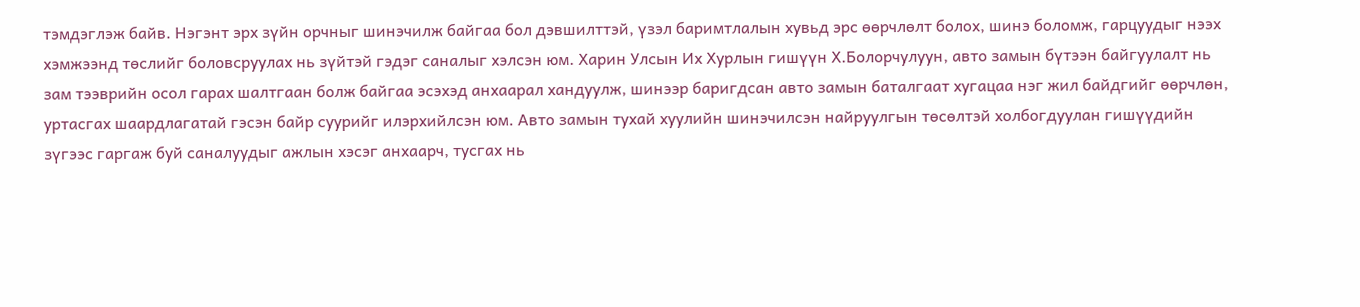тэмдэглэж байв. Нэгэнт эрх зүйн орчныг шинэчилж байгаа бол дэвшилттэй, үзэл баримтлалын хувьд эрс өөрчлөлт болох, шинэ боломж, гарцуудыг нээх хэмжээнд төслийг боловсруулах нь зүйтэй гэдэг саналыг хэлсэн юм. Харин Улсын Их Хурлын гишүүн Х.Болорчулуун, авто замын бүтээн байгуулалт нь зам тээврийн осол гарах шалтгаан болж байгаа эсэхэд анхаарал хандуулж, шинээр баригдсан авто замын баталгаат хугацаа нэг жил байдгийг өөрчлөн, уртасгах шаардлагатай гэсэн байр суурийг илэрхийлсэн юм. Авто замын тухай хуулийн шинэчилсэн найруулгын төсөлтэй холбогдуулан гишүүдийн зүгээс гаргаж буй саналуудыг ажлын хэсэг анхаарч, тусгах нь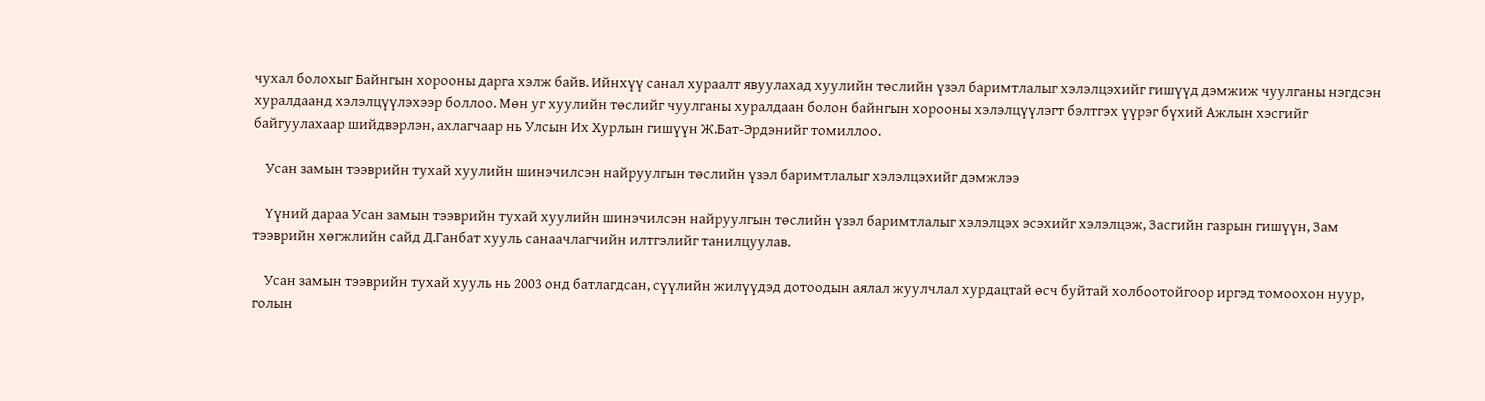чухал болохыг Байнгын хорооны дарга хэлж байв. Ийнхүү санал хураалт явуулахад хуулийн төслийн үзэл баримтлалыг хэлэлцэхийг гишүүд дэмжиж чуулганы нэгдсэн хуралдаанд хэлэлцүүлэхээр боллоо. Мөн уг хуулийн төслийг чуулганы хуралдаан болон байнгын хорооны хэлэлцүүлэгт бэлтгэх үүрэг бүхий Ажлын хэсгийг байгуулахаар шийдвэрлэн, ахлагчаар нь Улсын Их Хурлын гишүүн Ж.Бат-Эрдэнийг томиллоо.

    Усан замын тээврийн тухай хуулийн шинэчилсэн найруулгын төслийн үзэл баримтлалыг хэлэлцэхийг дэмжлээ

    Үүний дараа Усан замын тээврийн тухай хуулийн шинэчилсэн найруулгын төслийн үзэл баримтлалыг хэлэлцэх эсэхийг хэлэлцэж, Засгийн газрын гишүүн, Зам тээврийн хөгжлийн сайд Д.Ганбат хууль санаачлагчийн илтгэлийг танилцуулав.

    Усан замын тээврийн тухай хууль нь 2003 онд батлагдсан, сүүлийн жилүүдэд дотоодын аялал жуулчлал хурдацтай өсч буйтай холбоотойгоор иргэд томоохон нуур, голын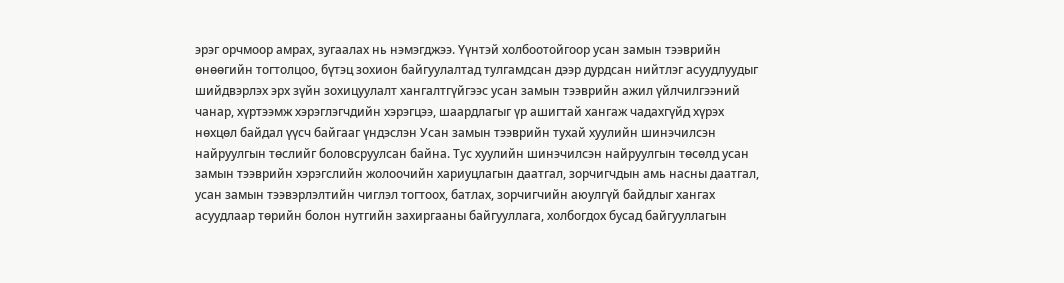эрэг орчмоор амрах, зугаалах нь нэмэгджээ. Үүнтэй холбоотойгоор усан замын тээврийн өнөөгийн тогтолцоо, бүтэц зохион байгуулалтад тулгамдсан дээр дурдсан нийтлэг асуудлуудыг шийдвэрлэх эрх зүйн зохицуулалт хангалтгүйгээс усан замын тээврийн ажил үйлчилгээний чанар, хүртээмж хэрэглэгчдийн хэрэгцээ, шаардлагыг үр ашигтай хангаж чадахгүйд хүрэх нөхцөл байдал үүсч байгааг үндэслэн Усан замын тээврийн тухай хуулийн шинэчилсэн найруулгын төслийг боловсруулсан байна. Тус хуулийн шинэчилсэн найруулгын төсөлд усан замын тээврийн хэрэгслийн жолоочийн хариуцлагын даатгал, зорчигчдын амь насны даатгал, усан замын тээвэрлэлтийн чиглэл тогтоох, батлах, зорчигчийн аюулгүй байдлыг хангах асуудлаар төрийн болон нутгийн захиргааны байгууллага, холбогдох бусад байгууллагын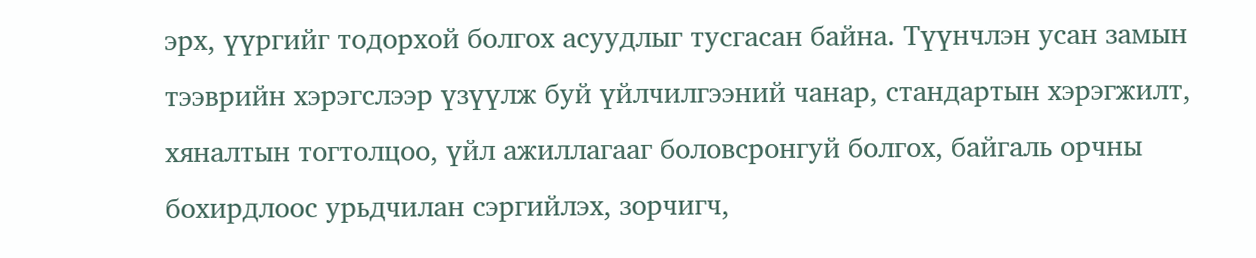эрх, үүргийг тодорхой болгох асуудлыг тусгасан байна. Түүнчлэн усан замын тээврийн хэрэгслээр үзүүлж буй үйлчилгээний чанар, стандартын хэрэгжилт, хяналтын тогтолцоо, үйл ажиллагааг боловсронгуй болгох, байгаль орчны бохирдлоос урьдчилан сэргийлэх, зорчигч,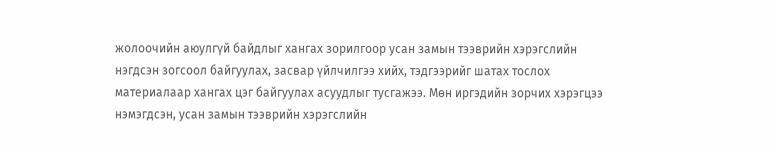жолоочийн аюулгүй байдлыг хангах зорилгоор усан замын тээврийн хэрэгслийн нэгдсэн зогсоол байгуулах, засвар үйлчилгээ хийх, тэдгээрийг шатах тослох материалаар хангах цэг байгуулах асуудлыг тусгажээ. Мөн иргэдийн зорчих хэрэгцээ нэмэгдсэн, усан замын тээврийн хэрэгслийн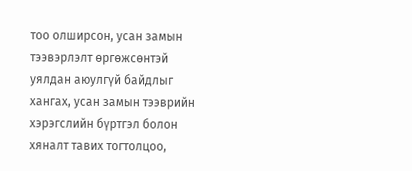тоо олширсон, усан замын тээвэрлэлт өргөжсөнтэй уялдан аюулгүй байдлыг хангах, усан замын тээврийн хэрэгслийн бүртгэл болон хяналт тавих тогтолцоо,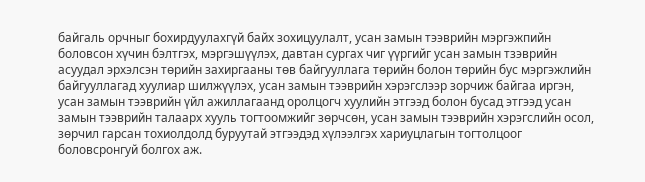байгаль орчныг бохирдуулахгүй байх зохицуулалт, усан замын тээврийн мэргэжпийн боловсон хүчин бэлтгэх, мэргэшүүлэх, давтан сургах чиг үүргийг усан замын тзэврийн асуудал эрхэлсэн төрийн захиргааны төв байгууллага төрийн болон төрийн бус мэргэжлийн байгууллагад хуулиар шилжүүлэх, усан замын тээврийн хэрэгслээр зорчиж байгаа иргэн, усан замын тээврийн үйл ажиллагаанд оролцогч хуулийн этгээд болон бусад этгээд усан замын тээврийн талаарх хууль тогтоомжийг зөрчсөн, усан замын тээврийн хэрэгслийн осол, зөрчил гарсан тохиолдолд буруутай этгээдэд хүлээлгэх хариуцлагын тогтолцоог боловсронгуй болгох аж.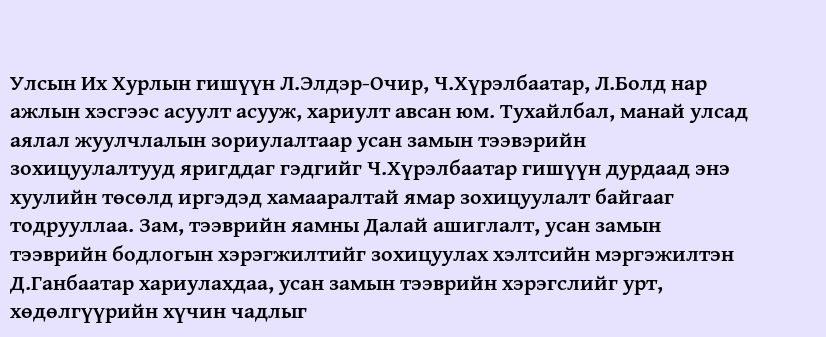Улсын Их Хурлын гишүүн Л.Элдэр-Очир, Ч.Хүрэлбаатар, Л.Болд нар ажлын хэсгээс асуулт асууж, хариулт авсан юм. Тухайлбал, манай улсад аялал жуулчлалын зориулалтаар усан замын тээвэрийн зохицуулалтууд яригддаг гэдгийг Ч.Хүрэлбаатар гишүүн дурдаад энэ хуулийн төсөлд иргэдэд хамааралтай ямар зохицуулалт байгааг тодрууллаа. Зам, тээврийн яамны Далай ашиглалт, усан замын тээврийн бодлогын хэрэгжилтийг зохицуулах хэлтсийн мэргэжилтэн Д.Ганбаатар хариулахдаа, усан замын тээврийн хэрэгслийг урт, хөдөлгүүрийн хүчин чадлыг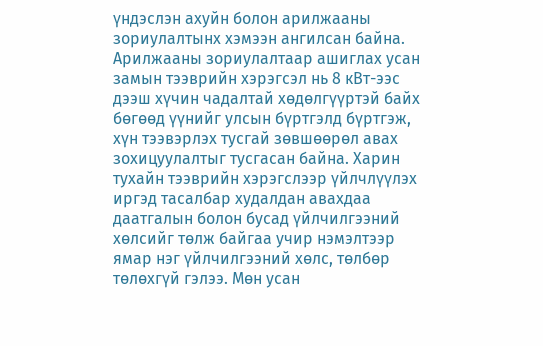үндэслэн ахуйн болон арилжааны зориулалтынх хэмээн ангилсан байна. Арилжааны зориулалтаар ашиглах усан замын тээврийн хэрэгсэл нь 8 кВт-ээс дээш хүчин чадалтай хөдөлгүүртэй байх бөгөөд үүнийг улсын бүртгэлд бүртгэж, хүн тээвэрлэх тусгай зөвшөөрөл авах зохицуулалтыг тусгасан байна. Харин тухайн тээврийн хэрэгслээр үйлчлүүлэх иргэд тасалбар худалдан авахдаа даатгалын болон бусад үйлчилгээний хөлсийг төлж байгаа учир нэмэлтээр ямар нэг үйлчилгээний хөлс, төлбөр төлөхгүй гэлээ. Мөн усан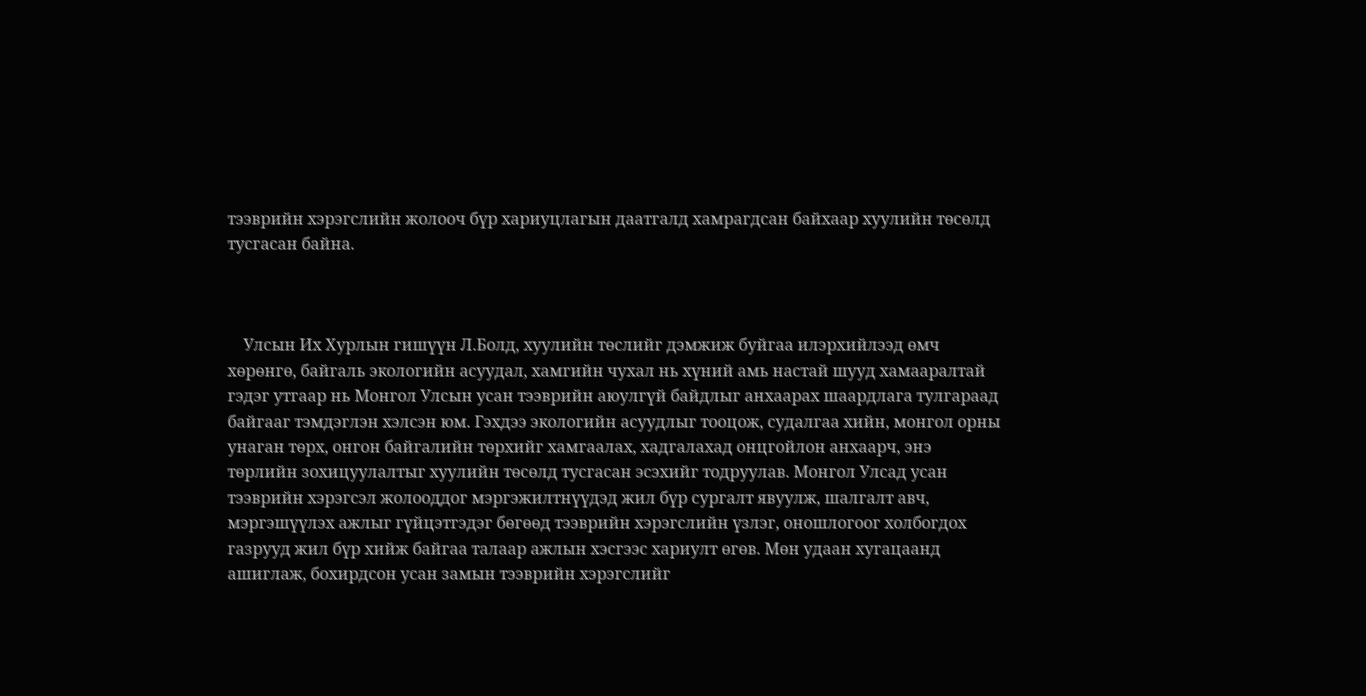тээврийн хэрэгслийн жолооч бүр хариуцлагын даатгалд хамрагдсан байхаар хуулийн төсөлд тусгасан байна.



    Улсын Их Хурлын гишүүн Л.Болд, хуулийн төслийг дэмжиж буйгаа илэрхийлээд өмч хөрөнгө, байгаль экологийн асуудал, хамгийн чухал нь хүний амь настай шууд хамааралтай гэдэг утгаар нь Монгол Улсын усан тээврийн аюулгүй байдлыг анхаарах шаардлага тулгараад байгааг тэмдэглэн хэлсэн юм. Гэхдээ экологийн асуудлыг тооцож, судалгаа хийн, монгол орны унаган төрх, онгон байгалийн төрхийг хамгаалах, хадгалахад онцгойлон анхаарч, энэ төрлийн зохицуулалтыг хуулийн төсөлд тусгасан эсэхийг тодруулав. Монгол Улсад усан тээврийн хэрэгсэл жолооддог мэргэжилтнүүдэд жил бүр сургалт явуулж, шалгалт авч, мэргэшүүлэх ажлыг гүйцэтгэдэг бөгөөд тээврийн хэрэгслийн үзлэг, оношлогоог холбогдох газрууд жил бүр хийж байгаа талаар ажлын хэсгээс хариулт өгөв. Мөн удаан хугацаанд ашиглаж, бохирдсон усан замын тээврийн хэрэгслийг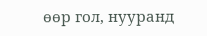өөр гол, нууранд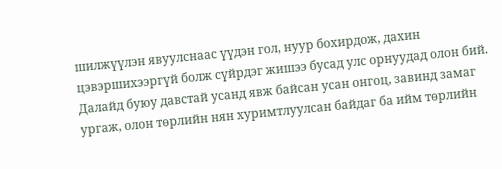шилжүүлэн явуулснаас үүдэн гол, нуур бохирдож, дахин цэвэршихээргүй болж сүйрдэг жишээ бусад улс орнуудад олон бий. Далайд буюу давстай усанд явж байсан усан онгоц, завинд замаг ургаж, олон төрлийн нян хуримтлуулсан байдаг ба ийм төрлийн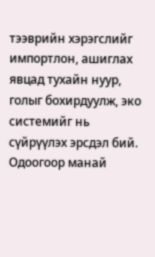тээврийн хэрэгслийг импортлон, ашиглах явцад тухайн нуур, голыг бохирдуулж, эко системийг нь сүйрүүлэх эрсдэл бий. Одоогоор манай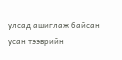улсад ашиглаж байсан усан тээврийн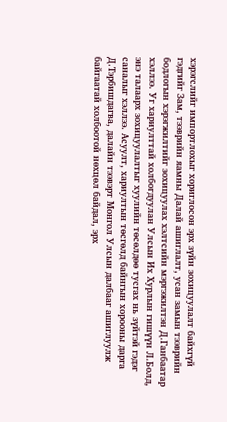хэрэгслийг импортлохыг хориглосон эрх зүйн зохицуулалт байхгүй гэдгийг Зам, тээврийн яамны Далай ашиглалт, усан замын тээврийн бодлогын хэрэгжилтийг зохицуулах хэлтсийн мэргэжилтэн Д.Ганбаатар хэллээ. Уг хариулттай холбогдуулан Улсын Их Хурлын гишүүн Л.Болд, энэ талаарх зохицуулалтыг хуулийн төсөлдөө тусгах нь зүйтэй гэдэг саналыг хэллээ. Асуулт, хариултын төсгөлд байнгын хорооны дарга Д.Тэрбишдагва, далайн тээвэрт Монгол Улсын далбааг ашиглуулж байгаатай холбоотой нөхцөл байдал, эрх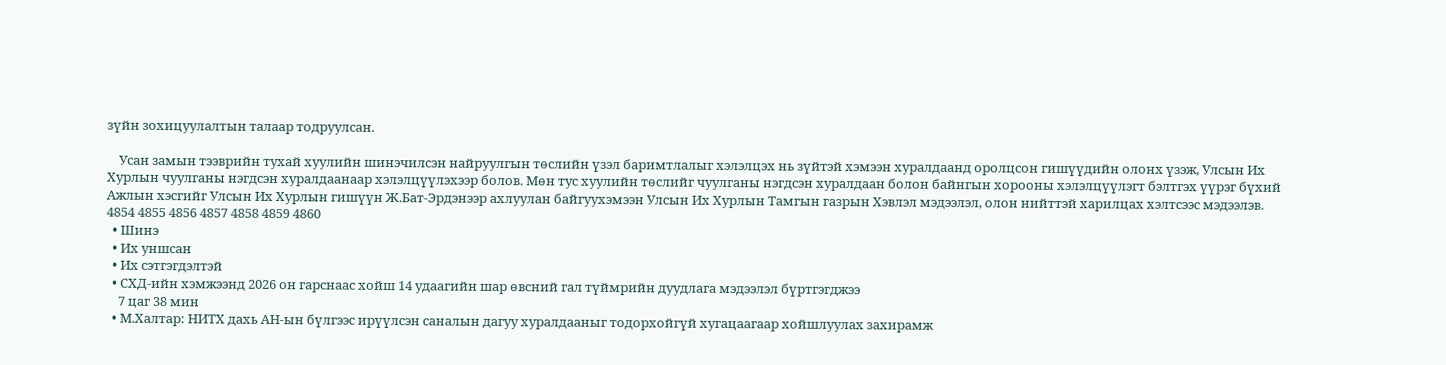зүйн зохицуулалтын талаар тодруулсан.

    Усан замын тээврийн тухай хуулийн шинэчилсэн найруулгын төслийн үзэл баримтлалыг хэлэлцэх нь зүйтэй хэмээн хуралдаанд оролцсон гишүүдийн олонх үзэж, Улсын Их Хурлын чуулганы нэгдсэн хуралдаанаар хэлэлцүүлэхээр болов. Мөн тус хуулийн төслийг чуулганы нэгдсэн хуралдаан болон байнгын хорооны хэлэлцүүлэгт бэлтгэх үүрэг бүхий Ажлын хэсгийг Улсын Их Хурлын гишүүн Ж.Бат-Эрдэнээр ахлуулан байгуухэмээн Улсын Их Хурлын Тамгын газрын Хэвлэл мэдээлэл, олон нийттэй харилцах хэлтсээс мэдээлэв.
4854 4855 4856 4857 4858 4859 4860
  • Шинэ
  • Их уншсан
  • Их сэтгэгдэлтэй
  • СХД-ийн хэмжээнд 2026 он гарснаас хойш 14 удаагийн шар өвсний гал түймрийн дуудлага мэдээлэл бүртгэгджээ
    7 цаг 38 мин
  • М.Халтар: НИТХ дахь АН-ын бүлгээс ирүүлсэн саналын дагуу хуралдааныг тодорхойгүй хугацаагаар хойшлуулах захирамж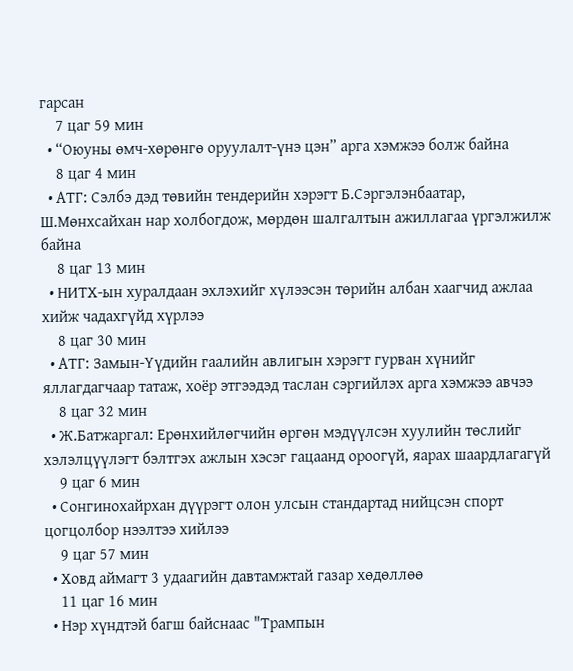гарсан
    7 цаг 59 мин
  • “Оюуны өмч-хөрөнгө оруулалт-үнэ цэн” арга хэмжээ болж байна
    8 цаг 4 мин
  • АТГ: Сэлбэ дэд төвийн тендерийн хэрэгт Б.Сэргэлэнбаатар, Ш.Мөнхсайхан нар холбогдож, мөрдөн шалгалтын ажиллагаа үргэлжилж байна
    8 цаг 13 мин
  • НИТХ-ын хуралдаан эхлэхийг хүлээсэн төрийн албан хаагчид ажлаа хийж чадахгүйд хүрлээ
    8 цаг 30 мин
  • АТГ: Замын-Үүдийн гаалийн авлигын хэрэгт гурван хүнийг яллагдагчаар татаж, хоёр этгээдэд таслан сэргийлэх арга хэмжээ авчээ
    8 цаг 32 мин
  • Ж.Батжаргал: Ерөнхийлөгчийн өргөн мэдүүлсэн хуулийн төслийг хэлэлцүүлэгт бэлтгэх ажлын хэсэг гацаанд ороогүй, яарах шаардлагагүй
    9 цаг 6 мин
  • Сонгинохайрхан дүүрэгт олон улсын стандартад нийцсэн спорт цогцолбор нээлтээ хийлээ
    9 цаг 57 мин
  • Ховд аймагт 3 удаагийн давтамжтай газар хөдөллөө
    11 цаг 16 мин
  • Нэр хүндтэй багш байснаас "Трампын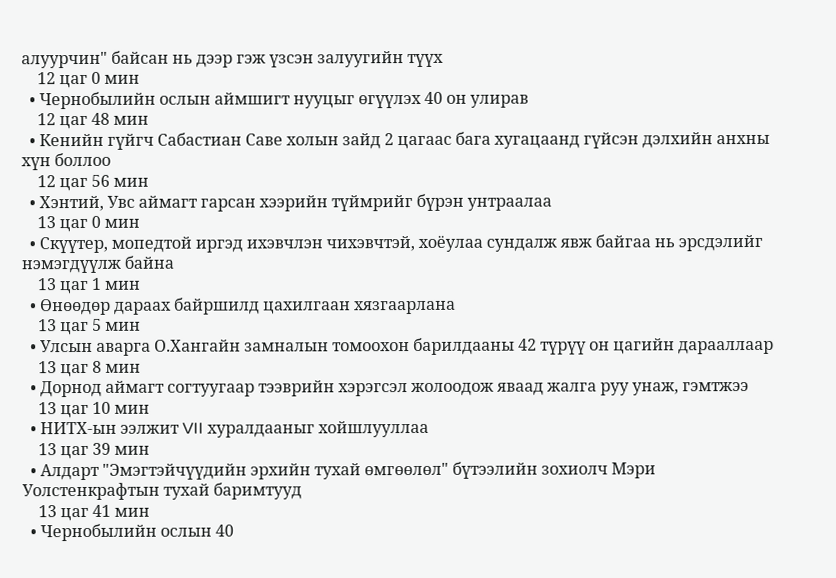алуурчин" байсан нь дээр гэж үзсэн залуугийн түүх
    12 цаг 0 мин
  • Чернобылийн ослын аймшигт нууцыг өгүүлэх 40 он улирав
    12 цаг 48 мин
  • Кенийн гүйгч Сабастиан Саве холын зайд 2 цагаас бага хугацаанд гүйсэн дэлхийн анхны хүн боллоо
    12 цаг 56 мин
  • Хэнтий, Увс аймагт гарсан хээрийн түймрийг бүрэн унтраалаа
    13 цаг 0 мин
  • Скүүтер, мопедтой иргэд ихэвчлэн чихэвчтэй, хоёулаа сундалж явж байгаа нь эрсдэлийг нэмэгдүүлж байна
    13 цаг 1 мин
  • Өнөөдөр дараах байршилд цахилгаан хязгаарлана
    13 цаг 5 мин
  • Улсын аварга О.Хангайн замналын томоохон барилдааны 42 түрүү он цагийн дарааллаар
    13 цаг 8 мин
  • Дорнод аймагт согтуугаар тээврийн хэрэгсэл жолоодож яваад жалга руу унаж, гэмтжээ
    13 цаг 10 мин
  • НИТХ-ын ээлжит VII хуралдааныг хойшлууллаа
    13 цаг 39 мин
  • Алдарт "Эмэгтэйчүүдийн эрхийн тухай өмгөөлөл" бүтээлийн зохиолч Мэри Уолстенкрафтын тухай баримтууд
    13 цаг 41 мин
  • Чернобылийн ослын 40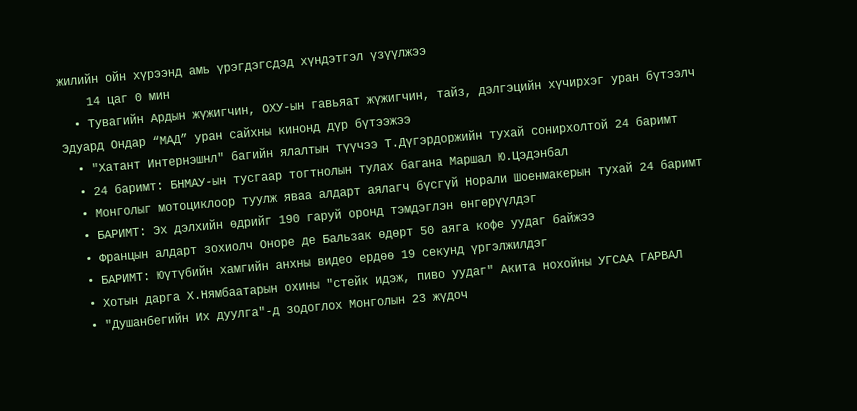жилийн ойн хүрээнд амь үрэгдэгсдэд хүндэтгэл үзүүлжээ
    14 цаг 0 мин
  • Тувагийн Ардын жүжигчин, ОХУ-ын гавьяат жүжигчин, тайз, дэлгэцийн хүчирхэг уран бүтээлч Эдуард Ондар “МАД” уран сайхны кинонд дүр бүтээжээ
  • "Хатант Интернэшнл" багийн ялалтын түүчээ Т.Дүгэрдоржийн тухай сонирхолтой 24 баримт
  • 24 баримт: БНМАУ-ын тусгаар тогтнолын тулах багана Маршал Ю.Цэдэнбал
  • Монголыг мотоциклоор туулж яваа алдарт аялагч бүсгүй Норали Шоенмакерын тухай 24 баримт
  • БАРИМТ: Эх дэлхийн өдрийг 190 гаруй оронд тэмдэглэн өнгөрүүлдэг
  • Францын алдарт зохиолч Оноре де Бальзак өдөрт 50 аяга кофе уудаг байжээ
  • БАРИМТ: Юүтүбийн хамгийн анхны видео ердөө 19 секунд үргэлжилдэг
  • Хотын дарга Х.Нямбаатарын охины "стейк идэж, пиво уудаг" Акита нохойны УГСАА ГАРВАЛ
  • "Душанбегийн Их дуулга"-д зодоглох Монголын 23 жүдоч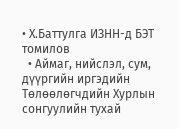• Х.Баттулга ИЗНН-д БЭТ томилов
  • Аймаг, нийслэл, сум, дүүргийн иргэдийн Төлөөлөгчдийн Хурлын сонгуулийн тухай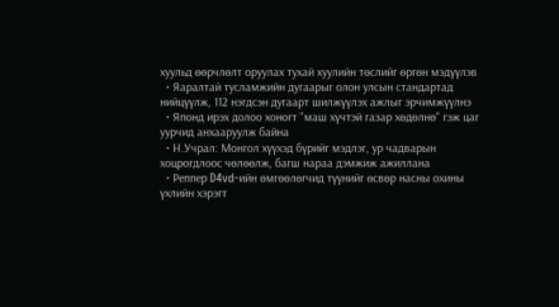хуульд өөрчлөлт оруулах тухай хуулийн төслийг өргөн мэдүүлэв
  • Яаралтай тусламжийн дугаарыг олон улсын стандартад нийцүүлж, 112 нэгдсэн дугаарт шилжүүлэх ажлыг эрчимжүүлнэ
  • Японд ирэх долоо хоногт "маш хүчтэй газар хөдөлнө" гэж цаг уурчид анхааруулж байна
  • Н.Учрал: Монгол хүүхэд бүрийг мэдлэг, ур чадварын хоцрогдлоос чөлөөлж, багш нараа дэмжиж ажиллана
  • Реппер D4vd-ийн өмгөөлөгчид түүнийг өсвөр насны охины үхлийн хэрэгт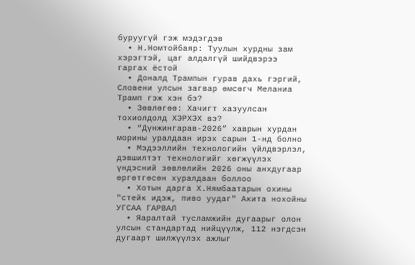буруугүй гэж мэдэгдэв
  • Н.Номтойбаяр: Туулын хурдны зам хэрэгтэй, цаг алдалгүй шийдвэрээ гаргах ёстой
  • Доналд Трампын гурав дахь гэргий, Словени улсын загвар өмсөгч Меланиа Трамп гэж хэн бэ?
  • Зөвлөгөө: Хачигт хазуулсан тохиолдолд ХЭРХЭХ вэ?
  • “Дүнжингарав-2026” хаврын хурдан морины уралдаан ирэх сарын 1-нд болно
  • Мэдээллийн технологийн үйлдвэрлэл, дэвшилтэт технологийг хөгжүүлэх үндэсний зөвлөлийн 2026 оны анхдугаар өргөтгөсөн хуралдаан боллоо
  • Хотын дарга Х.Нямбаатарын охины "стейк идэж, пиво уудаг" Акита нохойны УГСАА ГАРВАЛ
  • Яаралтай тусламжийн дугаарыг олон улсын стандартад нийцүүлж, 112 нэгдсэн дугаарт шилжүүлэх ажлыг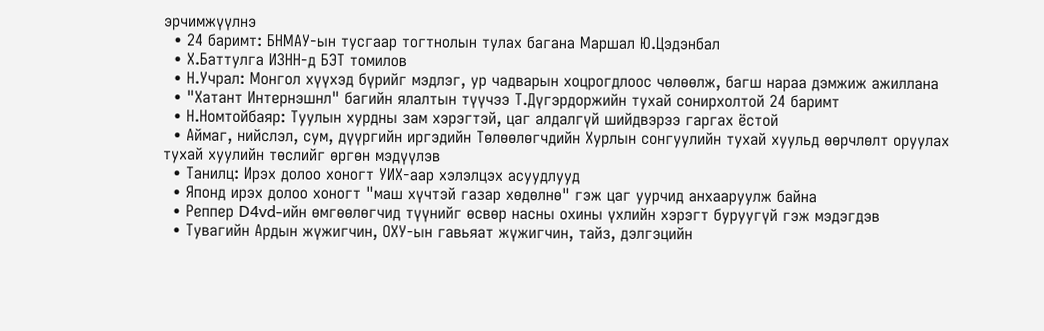эрчимжүүлнэ
  • 24 баримт: БНМАУ-ын тусгаар тогтнолын тулах багана Маршал Ю.Цэдэнбал
  • Х.Баттулга ИЗНН-д БЭТ томилов
  • Н.Учрал: Монгол хүүхэд бүрийг мэдлэг, ур чадварын хоцрогдлоос чөлөөлж, багш нараа дэмжиж ажиллана
  • "Хатант Интернэшнл" багийн ялалтын түүчээ Т.Дүгэрдоржийн тухай сонирхолтой 24 баримт
  • Н.Номтойбаяр: Туулын хурдны зам хэрэгтэй, цаг алдалгүй шийдвэрээ гаргах ёстой
  • Аймаг, нийслэл, сум, дүүргийн иргэдийн Төлөөлөгчдийн Хурлын сонгуулийн тухай хуульд өөрчлөлт оруулах тухай хуулийн төслийг өргөн мэдүүлэв
  • Танилц: Ирэх долоо хоногт УИХ-аар хэлэлцэх асуудлууд
  • Японд ирэх долоо хоногт "маш хүчтэй газар хөдөлнө" гэж цаг уурчид анхааруулж байна
  • Реппер D4vd-ийн өмгөөлөгчид түүнийг өсвөр насны охины үхлийн хэрэгт буруугүй гэж мэдэгдэв
  • Тувагийн Ардын жүжигчин, ОХУ-ын гавьяат жүжигчин, тайз, дэлгэцийн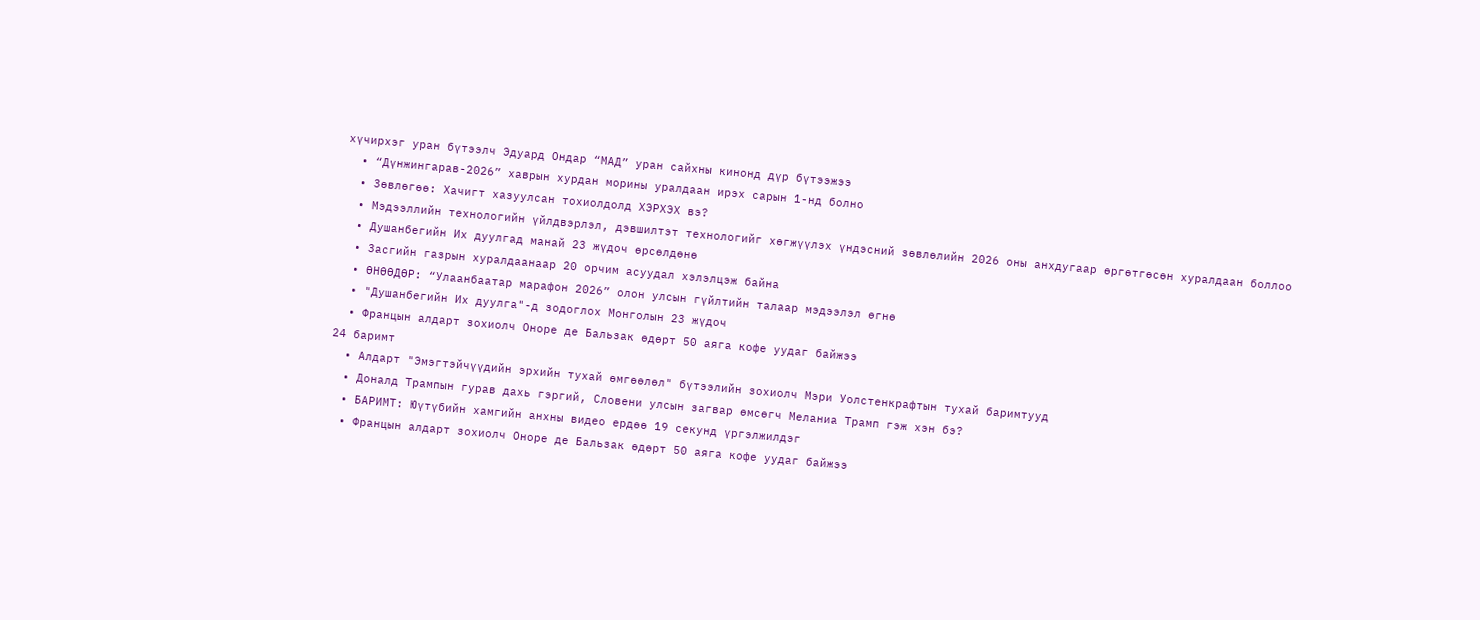хүчирхэг уран бүтээлч Эдуард Ондар “МАД” уран сайхны кинонд дүр бүтээжээ
  • “Дүнжингарав-2026” хаврын хурдан морины уралдаан ирэх сарын 1-нд болно
  • Зөвлөгөө: Хачигт хазуулсан тохиолдолд ХЭРХЭХ вэ?
  • Мэдээллийн технологийн үйлдвэрлэл, дэвшилтэт технологийг хөгжүүлэх үндэсний зөвлөлийн 2026 оны анхдугаар өргөтгөсөн хуралдаан боллоо
  • Душанбегийн Их дуулгад манай 23 жүдоч өрсөлдөнө
  • Засгийн газрын хуралдаанаар 20 орчим асуудал хэлэлцэж байна
  • ӨНӨӨДӨР: “Улаанбаатар марафон 2026” олон улсын гүйлтийн талаар мэдээлэл өгнө
  • "Душанбегийн Их дуулга"-д зодоглох Монголын 23 жүдоч
  • Францын алдарт зохиолч Оноре де Бальзак өдөрт 50 аяга кофе уудаг байжээ
24 баримт
  • Алдарт "Эмэгтэйчүүдийн эрхийн тухай өмгөөлөл" бүтээлийн зохиолч Мэри Уолстенкрафтын тухай баримтууд
  • Доналд Трампын гурав дахь гэргий, Словени улсын загвар өмсөгч Меланиа Трамп гэж хэн бэ?
  • БАРИМТ: Юүтүбийн хамгийн анхны видео ердөө 19 секунд үргэлжилдэг
  • Францын алдарт зохиолч Оноре де Бальзак өдөрт 50 аяга кофе уудаг байжээ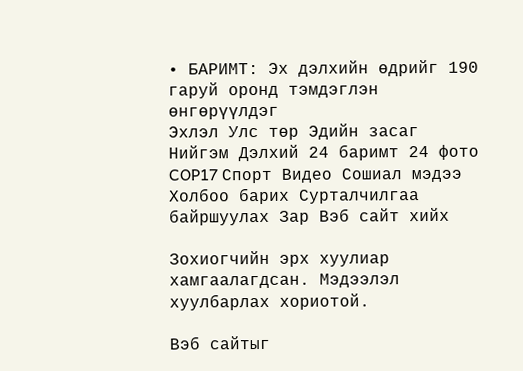• БАРИМТ: Эх дэлхийн өдрийг 190 гаруй оронд тэмдэглэн өнгөрүүлдэг
Эхлэл Улс төр Эдийн засаг Нийгэм Дэлхий 24 баримт 24 фото COP17 Спорт Видео Сошиал мэдээ
Холбоо барих Сурталчилгаа байршуулах Зар Вэб сайт хийх

Зохиогчийн эрх хуулиар хамгаалагдсан. Мэдээлэл хуулбарлах хориотой.

Вэб сайтыг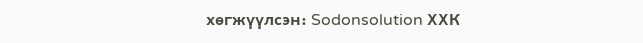хөгжүүлсэн: Sodonsolution ХХК